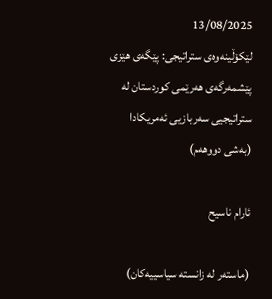13/08/2025
لێکۆڵینەوەی ستراتیجی: پێگه‌ی هێزی پێشمه‌رگه‌ی هه‌رێمی كوردستان له‌ ستراتیجیی سه‌ربازیی ئه‌مریكادا (بەشی دووهەم)

ئارام ناسیح

(ماستەر لە زانستە سیاسییەکان)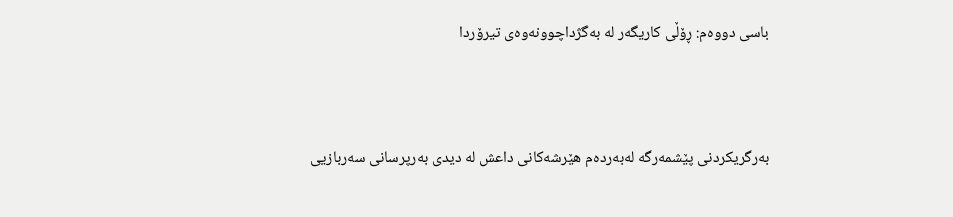باسی دووه‌م: ڕۆڵی كاریگه‌ر له‌ به‌گژداچوونه‌وه‌ی تیرۆردا



به‌رگریكردنی پێشمه‌رگه‌ له‌به‌رده‌م هێرشه‌كانی داعش له‌ دیدی به‌رپرسانی سه‌ربازیی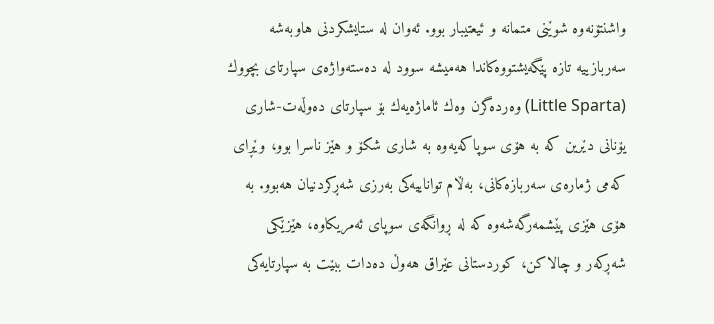واشنتۆنه‌وه‌‌ شوێنی متمانه‌ و ئیعتیبار بوو. ئه‌وان له‌ ستایشكردنی هاوبه‌شه‌ سه‌ربازییه‌ تازه‌ پێگه‌یشتووه‌كاندا هه‌میشه‌ سوود له‌ ده‌سته‌واژه‌ی سپارتای بچووك (Little Sparta) وه‌رده‌گرن وه‌ك ئاماژه‌یه‌ك بۆ سپارتای ده‌وڵه‌ت-شاری یۆنانی دێرین كه‌ به‌ هۆی سوپاكه‌یه‌وه‌ به‌ شاری شكۆ و هێز ناسرا بوو، وێڕای كه‌می ژماره‌ی سه‌ربازه‌كانی، به‌ڵام تواناییه‌كی به‌رزی شه‌ڕكردنیان هه‌بوو. به‌ هۆی هێزی پێشمه‌رگه‌شه‌وه‌ كه‌ له‌ ڕوانگه‌ی سوپای ئه‌مریكاوه‌، هێزێكی شه‌ڕكه‌ر و چالاكن، كوردستانی عێراق هه‌وڵ ده‌د‌ات ببێت به‌ سپارتایه‌كی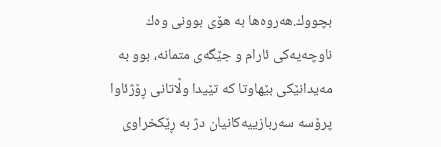بچووك.هه‌روه‌ها به‌ هۆی بوونی وه‌ك ناوچه‌یه‌كی ئارام و جێگه‌ی متمانه‌، بوو به‌ مه‌یدانێكی بێهاوتا كه‌ تێیدا وڵاتانی ڕۆژئاوا پرۆسه‌ سه‌ربازییه‌كانیان دژ به‌ ڕێكخراوی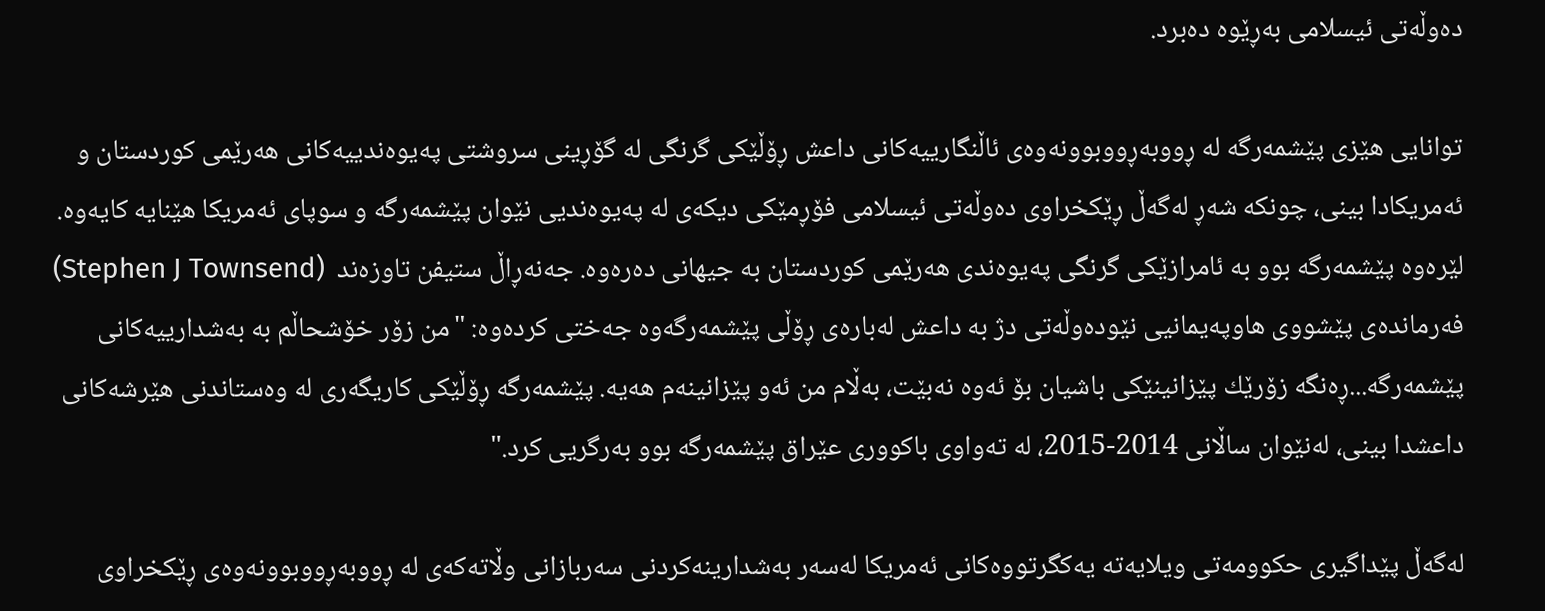ده‌وڵه‌تی ئیسلامی به‌ڕێوه‌ ده‌برد.

توانایی هێزی پێشمه‌رگه‌ له‌ ڕووبه‌ڕووبوونه‌وه‌ی ئاڵنگارییه‌كانی داعش ڕۆڵێكی گرنگی له‌ گۆڕینی سروشتی په‌یوه‌ندییه‌كانی هه‌رێمی كوردستان و ئه‌مریكادا بینی، چونكه‌ شه‌ڕ له‌گه‌ڵ ڕێكخراوی ده‌وڵه‌تی ئیسلامی فۆڕمێكی دیكه‌ی له‌ په‌یوه‌ندیی نێوان پێشمه‌رگه‌ و سوپای ئه‌مریكا هێنایه‌ كایه‌وه‌. لێره‌وه‌ پێشمه‌رگه‌ بوو به‌ ئامرازێكی گرنگی په‌یوه‌ندی هه‌رێمی كوردستان به‌ جیهانی ده‌ره‌وه‌. جه‌نه‌ڕاڵ ستیفن تاوزه‌ند  (Stephen J Townsend) فه‌رمانده‌ی پێشووی هاوپه‌یمانیی نێوده‌وڵه‌تی دژ به‌ داعش له‌باره‌ی ڕۆڵی پێشمه‌رگه‌وه‌ جه‌ختی كرده‌وه: "من زۆر خۆشحاڵم به‌ به‌شدارییه‌كانی پێشمه‌رگه‌...ڕه‌نگه‌ زۆرێك پێزانینێكی باشیان بۆ ئه‌وه‌ نه‌بێت، به‌ڵام من ئه‌و پێزانینه‌م هه‌یه‌. پێشمه‌رگه‌ ڕۆڵێكی كاریگه‌ری له‌ وه‌ستاندنی هێرشه‌كانی داعشدا بینی، له‌نێوان ساڵانی 2014-2015، له‌ ته‌واوی باكووری عێراق پێشمه‌رگه‌ بوو به‌رگریی كرد."

له‌گه‌ڵ پێداگیری حكوومه‌تی ویلایه‌ته‌ یه‌كگرتووه‌كانی ئه‌مریكا له‌سه‌ر به‌شدارینه‌كردنی سه‌ربازانی وڵاته‌كه‌ی له‌ ڕووبه‌ڕووبوونه‌وه‌ی ڕێكخراوی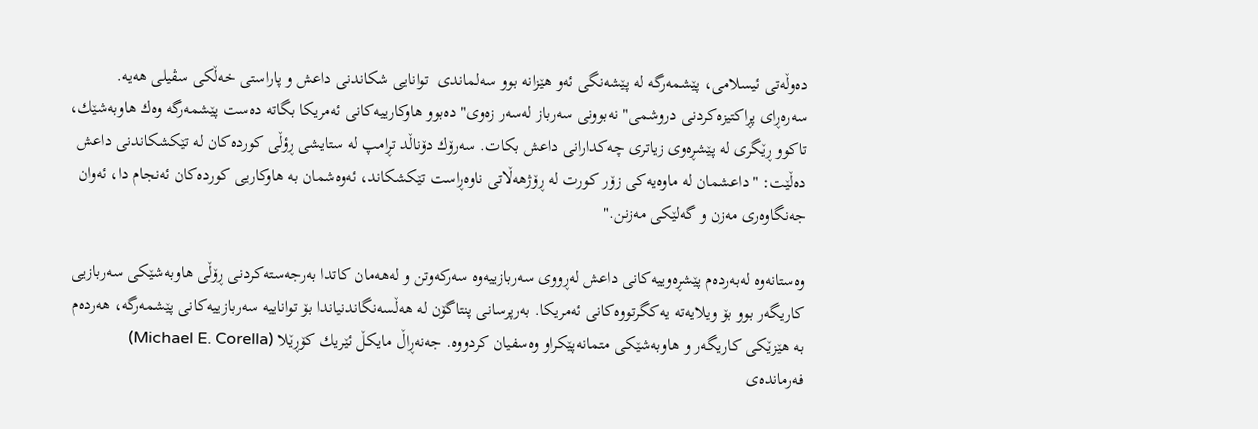ده‌وڵه‌تی ئیسلامی، پێشمه‌رگه‌ له‌ پێشه‌نگی ئه‌و هێزانه‌ بوو سه‌لماندی ‌ توانایی شكاندنی داعش و پاراستی خه‌ڵكی سڤیلی هه‌یه‌. سه‌ره‌ڕای پڕاكتیزه‌كردنی دروشمی" نه‌بوونی سه‌رباز له‌سه‌ر زه‌وی" ده‌بوو هاوكارییه‌كانی ئه‌مریكا بگاته‌ ده‌ست پێشمه‌رگه‌ وه‌ك هاوبه‌شێك، تاكوو ڕێگری له‌ پێشڕه‌وی زیاتری چه‌كدارانی داعش بكات. سه‌رۆك دۆناڵد تڕامپ له‌ ستایشی ڕؤڵی كورده‌كان له‌ تێكشكاندنی داعش ده‌ڵێت: "داعشمان له‌ ماوه‌یه‌كی زۆر كورت له‌ ڕۆژهه‌ڵاتی ناوه‌ڕاست تێكشكاند، ئه‌وه‌شمان به ‌هاوكاریی كورده‌كان ئه‌نجام دا، ئه‌وان جه‌نگاوه‌ری مه‌زن و گه‌لێكی مه‌زنن."

وه‌ستانه‌وه‌ له‌به‌رده‌م پێشڕه‌وییه‌كانی داعش له‌ڕووی سه‌ربازییه‌وه‌ سه‌ركه‌وتن و له‌هه‌مان كاتدا به‌رجه‌سته‌كردنی ڕۆڵی هاوبه‌شێكی سه‌ربازیی كاریگه‌ر بوو بۆ ویلایه‌ته‌ یه‌كگرتووه‌كانی ئه‌مریكا. به‌رپرسانی پنتاگۆن له‌ هه‌ڵسه‌نگاندنیاندا بۆ تواناییە سه‌ربازییه‌كانی پێشمه‌رگه‌، هه‌رده‌م به‌ هێزێكی كاریگه‌ر و هاوبه‌شێكی متمانه‌پێكراو وه‌سفیان كردووه‌. جه‌نه‌ڕاڵ مایكڵ ئێریك كۆڕێلا (Michael E. Corella)   فه‌رمانده‌ی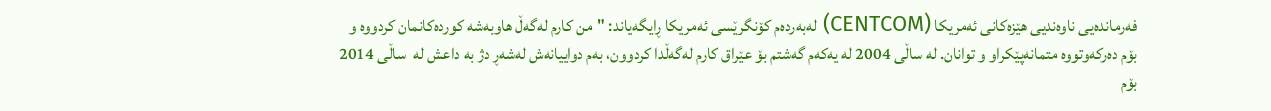فه‌رمانده‌یی ناوه‌ندیی هێزه‌كانی ئه‌مریكا (CENTCOM) له‌به‌رده‌م كۆنگرێسی ئه‌مریكا ڕایگه‌یاند: "من كارم له‌گه‌ڵ هاوبه‌شه‌ كورده‌كانمان كردووه و‌ بۆم ده‌ركه‌وتووه‌ متمانه‌پێكراو و توانان. له‌ ساڵی 2004 له‌ یه‌كه‌م گه‌شتم بۆ عێراق كارم له‌گه‌ڵدا كردوون، به‌م دواییانه‌ش له‌شه‌ڕ دژ به‌ داعش له‌  ساڵی 2014 بۆم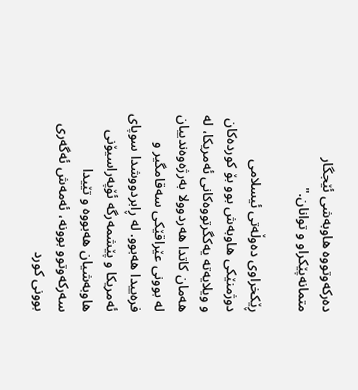ده‌ركه‌وتووه‌ هاوبه‌شی ئێجگار متمانه‌پێكراو و ‌توانان."

ڕێكخراوی ده‌وڵه‌تی ئیسلامی دوژمنێكی هاوبه‌ش بوو بۆ كورده‌كان و ویلایه‌ته‌ یه‌كگرتووه‌كانی ئه‌مریكا، له‌ هه‌مان كاتدا هه‌ردوولا به‌رژه‌وه‌ندییان له‌ بوونی عێراقێكی سه‌قامگیر و فره‌ییدا هه‌بوو. له‌ ڕابردووشدا سوپای ئه‌مریكا و پێشمه‌رگه‌ ئۆپه‌راسیۆنی هاوبه‌شیان هه‌بووه‌ و تێیدا سه‌ركه‌وتوو بوونه‌، ئه‌مه‌ش ئه‌گه‌ری بوونی كورد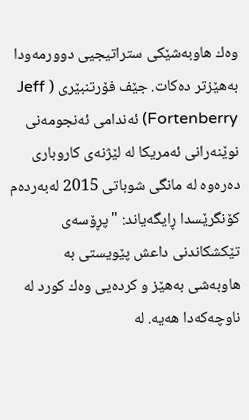وه‌ك هاوبه‌شێكی ستراتیجیی دوورمه‌ودا به‌هێزتر ده‌كات. جێف فۆرتنبێری ( Jeff Fortenberry) ئه‌ندامی ئه‌نجومه‌نی نوێنه‌رانی ئه‌مریكا له‌ لێژنه‌ی كاروباری ده‌ره‌وه‌ له‌ مانگی شوباتی 2015 له‌به‌رده‌م كۆنگرێسدا ڕایگه‌یاند: "پڕۆسه‌ی تێكشكاندنی داعش پێویستی به‌ هاوبه‌شی به‌هێز و كرده‌یی وه‌ك كورد له‌ ناوچه‌كه‌دا هه‌یه‌. له‌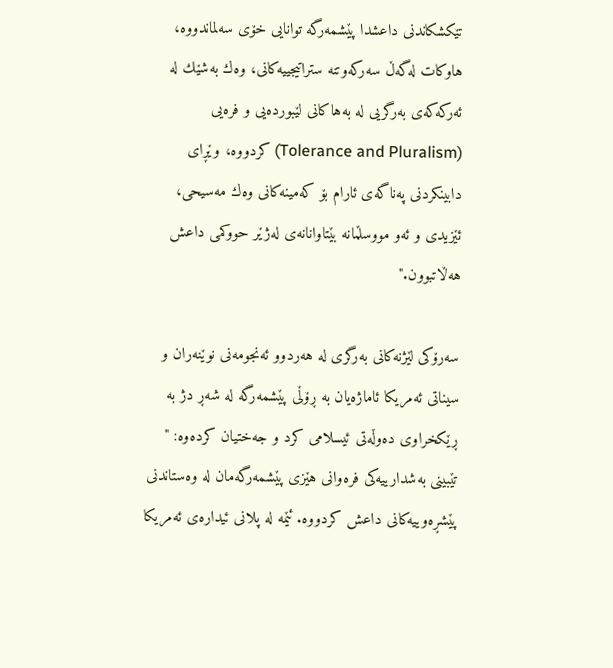تێكشكاندنی داعشدا پێشمه‌رگه‌ توانایی خۆی سه‌لماندووه‌، هاوكات له‌گه‌ڵ سه‌ركه‌وتنه‌ ستراتیجییه‌كانی، وه‌ك به‌شێك له‌ ئه‌ركه‌كه‌ی به‌رگریی له‌ به‌هاكانی لێبورده‌یی و فره‌یی (Tolerance and Pluralism) كردووه‌، وێڕای دابینكردنی په‌ناگه‌ی ئارام بۆ كه‌مینه‌كانی وه‌ك مه‌سیحی، ئێزیدی و ئه‌و مووسڵمانه‌ بێتاوانانه‌ی له‌ژێر حووكمی داعش هه‌ڵاتبوون."

سه‌رۆكی لێژنه‌كانی به‌رگری له‌ هه‌ردوو‌ ئه‌نجومه‌نی نوێنه‌ران و سیناتی ئه‌مریكا ئاماژه‌یان به ‌ڕۆڵی پێشمه‌رگه‌ له ‌شه‌ڕ دژ به‌ ڕێكخراوی ده‌وڵه‌تی ئیسلامی كرد و جه‌ختیان كرده‌وه: " تێبینی به‌شدارییه‌كی فره‌وانی هێزی پێشمه‌رگه‌مان له‌ وه‌ستاندنی پێشڕه‌وییه‌كانی داعش كردووه‌. ئێمه‌ له‌ پلانی ئیداره‌ی ئه‌مریكا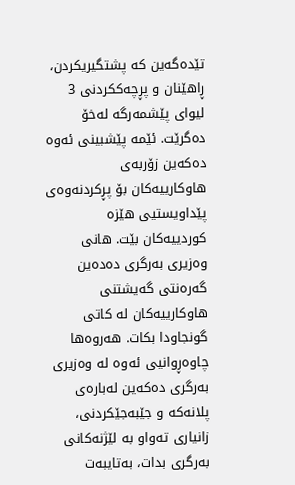تێده‌گه‌ین كه‌ پشتگیریكردن، ڕاهێنان و پڕچه‌ككردنی 3 لیوای پێشمه‌رگه‌ له‌خۆ ده‌گرێت. ئێمه‌ پێشبینی ئه‌وه‌ ده‌كه‌ین زۆربه‌ی هاوكارییه‌كان بۆ پڕكردنه‌وه‌ی پێداویستیی هێزه‌ كوردییه‌كان بێت. هانی وه‌زیری به‌رگری ده‌ده‌ین گه‌ره‌نتی گه‌یشتنی هاوكارییه‌كان له‌ كاتی گونجاودا بكات. هه‌روه‌ها چاوه‌ڕوانیی ئه‌وه‌ له‌ وه‌زیری به‌رگری ده‌كه‌ین له‌باره‌ی پلانه‌كه‌ و جێبه‌جێكردنی، زانیاری ته‌واو به‌ لێژنه‌كانی به‌رگری بدات، به‌تایبه‌ت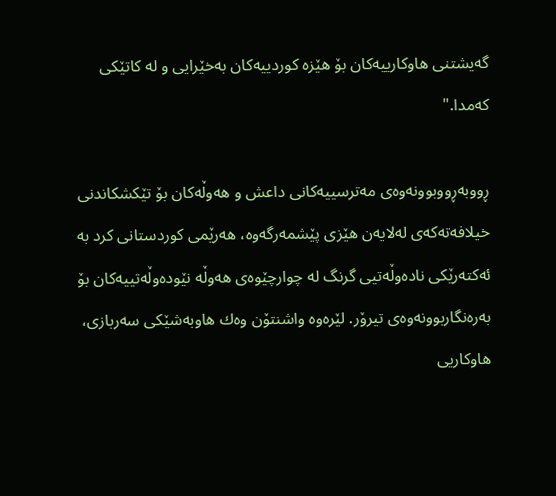گه‌یشتنی هاوكارییه‌كان بۆ هێزه‌ كوردییه‌كان به‌خێرایی و له‌ كاتێكی كه‌مدا."

ڕووبه‌ڕووبوونه‌وه‌ی مه‌ترسییه‌كانی داعش و هه‌وڵه‌كان بۆ تێكشكاندنی خیلافه‌ته‌كه‌ی له‌لایه‌ن هێزی پێشمه‌رگه‌وه‌، هه‌رێمی كوردستانی كرد به‌ ئه‌كته‌رێكی ناده‌وڵه‌تیی گرنگ له‌ چوارچێوه‌ی هه‌وڵه‌ نێوده‌وڵه‌تییه‌كان بۆ به‌ره‌نگاربوونه‌وه‌ی تیرۆر. لێره‌وه‌ واشنتۆن وه‌ك هاوبه‌شێكی سه‌ربازی، هاوكاریی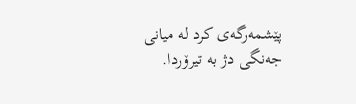پێشمه‌رگه‌ی كرد له‌ میانی جه‌نگی دژ به‌ تیرۆردا.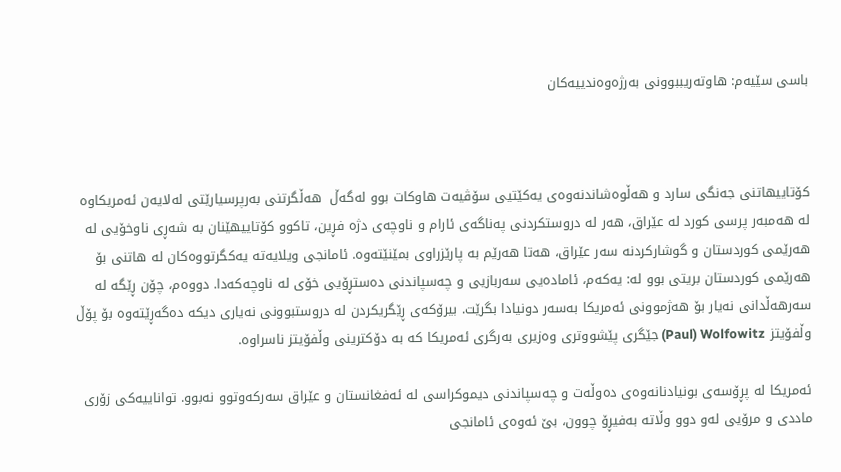باسی سێیه‌م: هاوته‌ریببوونی به‌رژه‌وه‌ندییه‌كان



كۆتاییهاتنی جه‌نگی سارد و هه‌ڵوه‌شاندنه‌وه‌ی یه‌كێتیی سۆڤیه‌ت هاوكات بوو له‌گه‌ڵ  هه‌ڵگرتنی به‌رپرسیارێتی له‌لایه‌ن ئه‌مریكاوه‌ له هه‌مبه‌ر‌ پرسی كورد له‌ عێراق، هه‌ر له‌ دروستكردنی په‌ناگه‌ی ئارام و ناوچه‌ی دژه‌ فڕین، تاكوو كۆتاییهێنان به ‌شه‌ڕی ناوخۆیی له‌ هه‌رێمی كوردستان و گوشاركردنه‌ سه‌ر عێراق، هه‌تا هه‌رێم به‌ پارێزراوی بمێنێته‌وه‌. ئامانجی ویلایه‌ته‌ یه‌كگرتووه‌كان له‌ هاتنی بۆ هه‌رێمی كوردستان بریتی بوو له‌: یه‌كه‌م، ئاماده‌یی سه‌ربازیی و چه‌سپاندنی ده‌ستڕۆیی خۆی له‌ ناوچه‌كه‌دا. دووه‌م، چۆن ڕێگه‌ له‌ سه‌رهه‌ڵدانی نه‌یار بۆ هه‌ژموونی ئه‌مریكا به‌سه‌ر دونیادا بگرێت. بیرۆكه‌ی ڕێگریكردن له‌ دروستبوونی نه‌یاری دیكه‌ ده‌گه‌ڕێته‌وه‌ بۆ پۆڵ وڵفۆیتز Paul) Wolfowitz) جێگری پێشووتری وه‌زیری به‌رگری ئه‌مریكا كه‌ به‌ دۆكترینی وڵفۆیتز ناسراوه‌.

ئه‌مریكا له ‌پڕۆسه‌ی بونیادنانه‌وه‌ی ده‌وڵه‌ت و چه‌سپاندنی دیموكراسی له‌ ئه‌فغانستان و عێراق سه‌ركه‌وتوو نه‌بوو. تواناییه‌كی زۆری ماددی و مرۆیی له‌و دوو وڵاته‌ به‌فیڕۆ چوون، بێ ئه‌وه‌ی ئامانجی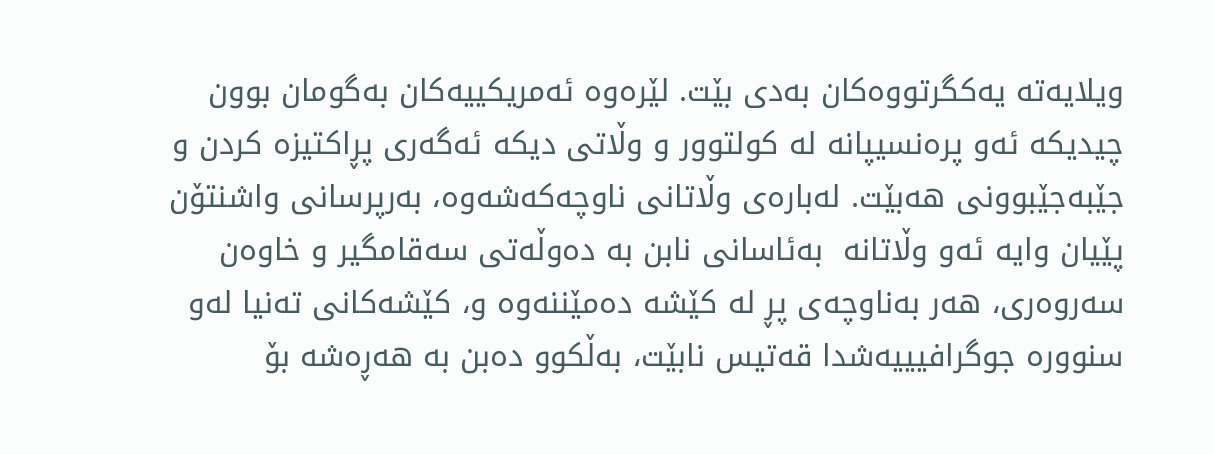ویلایه‌ته‌ یه‌كگرتووه‌كان به‌دی بێت. لێره‌وه‌ ئه‌مریكییه‌كان به‌گومان بوون چیدیكه‌ ئه‌و پره‌نسیپانه‌ له‌ كولتوور و وڵاتی دیكه‌ ئه‌گه‌ری پڕاكتیزه‌ كردن و جێبه‌جێبوونی هه‌بێت. له‌باره‌ی وڵاتانی ناوچه‌كه‌شه‌وه‌، به‌رپرسانی واشنتۆن پێیان وایه‌ ئه‌و وڵاتانه‌  بەئاسانی نابن به‌ ده‌وڵه‌تی سه‌قامگیر و خاوه‌ن سه‌روه‌ری، هه‌ر به‌ناوچه‌ی پڕ له‌ كێشه‌ ده‌مێننه‌وه‌ و، كێشه‌كانی ته‌نیا له‌و  سنووره‌ جوگرافیییه‌شدا قه‌تیس نابێت، به‌ڵكوو ده‌بن به‌ هه‌ڕه‌شه‌ بۆ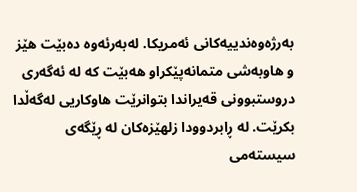به‌رژه‌وه‌ندییه‌كانی ئه‌مریكا. له‌به‌رئه‌وه‌ ده‌بێت هێز و هاوبه‌شی متمانه‌پێكراو هه‌بێت كه‌ له‌ ئه‌گه‌ری دروستبوونی قه‌یراندا بتوانرێت هاوكاریی له‌گه‌ڵدا بكرێت. له‌ ڕابردوودا زلهێزه‌كان له‌ ڕێگه‌ی سیسته‌می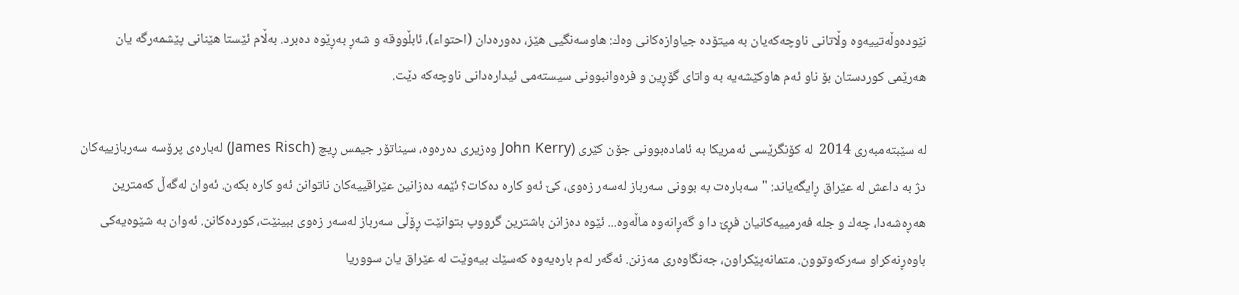نێوده‌وڵه‌تییه‌وه‌ وڵاتانی ناوچه‌كه‌یان به‌ میتۆده‌ جیاوازه‌كانی وه‌ك: هاوسه‌نگیی هێز، ده‌وره‌دان (احتواء)، ئابڵووقه‌ و شه‌ڕ به‌ڕێوه‌ ده‌برد. به‌ڵام ئێستا هێنانی پێشمه‌رگه‌ یان هه‌رێمی كوردستان بۆ ناو ئه‌م هاوكێشه‌یه‌ به‌ واتای گۆڕین و فره‌وانبوونی سیسته‌می ئیداره‌دانی ناوچه‌كه‌ دێت‌.

له‌ سێبته‌مبه‌ری 2014  له‌ كۆنگرێسی ئه‌مریكا به‌ ئاماده‌بوونی جۆن كێری (John Kerry وه‌زیری ده‌ره‌وه،‌ سیناتۆر جیمس ڕیچ (James Risch) له‌باره‌ی پرۆسه‌ سه‌ربازییه‌كان دژ به‌ داعش له‌ عێراق ڕایگه‌یاند: "سه‌باره‌ت به‌ بوونی سه‌رباز له‌سه‌ر زه‌وی، كێ ئه‌و كاره‌ ده‌كات؟ ئێمه‌ ده‌زانین عێراقییه‌كان ناتوانن ئه‌و كاره‌ بكه‌ن. ئه‌وان له‌گه‌ڵ كه‌مترین هه‌ڕه‌شه‌دا، چه‌ك و جله‌ فه‌رمییه‌كانیان فڕێ دا و گه‌ڕانه‌وه‌ ماڵه‌وه‌... ئێوه‌ ده‌زانن باشترین گرووپ بتوانێت ڕۆڵی سه‌رباز له‌سه‌ر زه‌وی ببینێت، كورده‌كانن. ئه‌وان به ‌شێوه‌یه‌كی باوه‌ڕنه‌كراو سه‌ركه‌وتوون. متمانه‌پێكراون، جه‌نگاوه‌ری مه‌زنن. ئه‌گه‌ر له‌م باره‌یه‌وه‌ كه‌سێك بیه‌وێت له‌ عێراق یان سووریا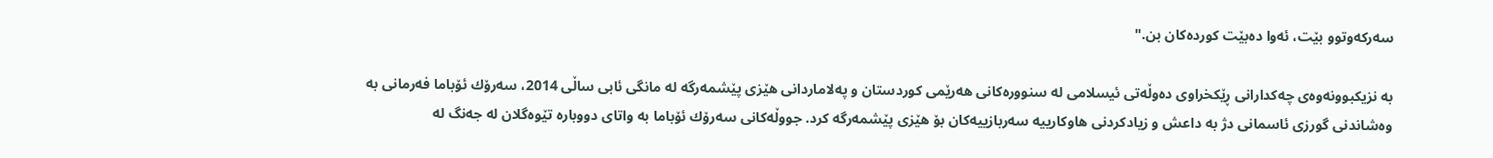سه‌ركه‌وتوو بێت، ئه‌وا ده‌بێت كورده‌كان بن."

به‌ نزیكبوونه‌وه‌ی چه‌كدارانی ڕێكخراوی ده‌وڵه‌تی ئیسلامی له‌ سنووره‌كانی هه‌رێمی كوردستان و په‌لاماردانی هێزی پێشمه‌رگه‌ له‌ مانگی ئابی ساڵی 2014، سه‌رۆك ئۆباما فه‌رمانی به‌ وه‌شاندنی گورزی ئاسمانی دژ به‌ داعش و زیادكردنی هاوكارییه‌ سه‌ربازییه‌كان بۆ هێزی پێشمه‌رگه‌ كرد. جووڵه‌كانی سه‌رۆك ئۆباما به ‌واتای دووباره‌ تێوه‌گلان له‌ جه‌نگ له‌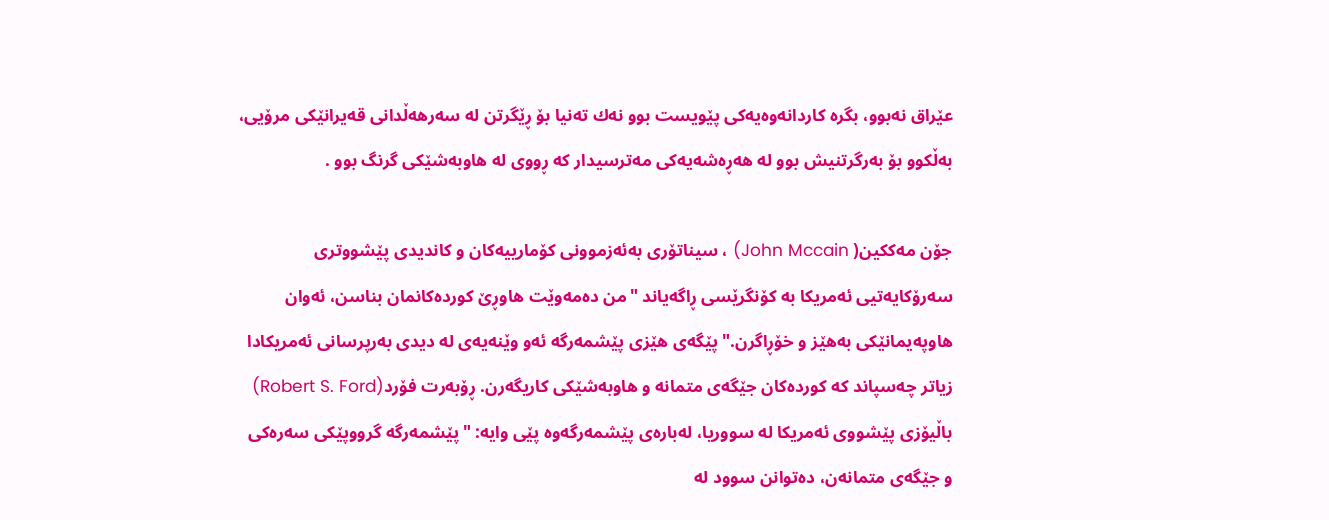عێراق نه‌بوو، بگره‌ كاردانه‌وه‌یه‌كی پێویست بوو نه‌ك ته‌نیا بۆ ڕێگرتن له‌ سه‌رهه‌ڵدانی قه‌یرانێكی مرۆیی، به‌ڵكوو بۆ به‌رگرتنیش بوو له‌ هه‌ڕه‌شه‌یه‌كی مه‌ترسیدار كه‌ ڕووی له‌ هاوبه‌شێكی گرنگ بوو ‌.

جۆن مه‌ككین( John Mccain) ، سیناتۆری به‌ئه‌زموونی كۆمارییه‌كان و كاندیدی پێشووتری سه‌رۆكایه‌تیی ئه‌مریكا به‌ كۆنگرێسی ڕاگه‌یاند "من ده‌مه‌وێت هاوڕێ كورده‌كانمان بناسن، ئه‌وان هاوپه‌یمانێكی به‌هێز و خۆڕاگرن." پێگه‌ی هێزی پێشمه‌رگه‌ ئه‌و وێنه‌یه‌ی له‌ دیدی به‌رپرسانی ئه‌مریكادا زیاتر چه‌سپاند كه‌ كورده‌كان جێگه‌ی متمانه‌ و هاوبه‌شێكی كاریگه‌رن. ڕۆبه‌رت فۆرد(Robert S. Ford)  باڵیۆزی پێشووی ئه‌مریكا له‌ سووریا، له‌باره‌ی پێشمه‌رگه‌وه‌ پێی وایه‌: "پێشمه‌رگه‌ گرووپێكی سه‌ره‌كی و جێگه‌ی متمانه‌ن، ده‌توانن سوود له‌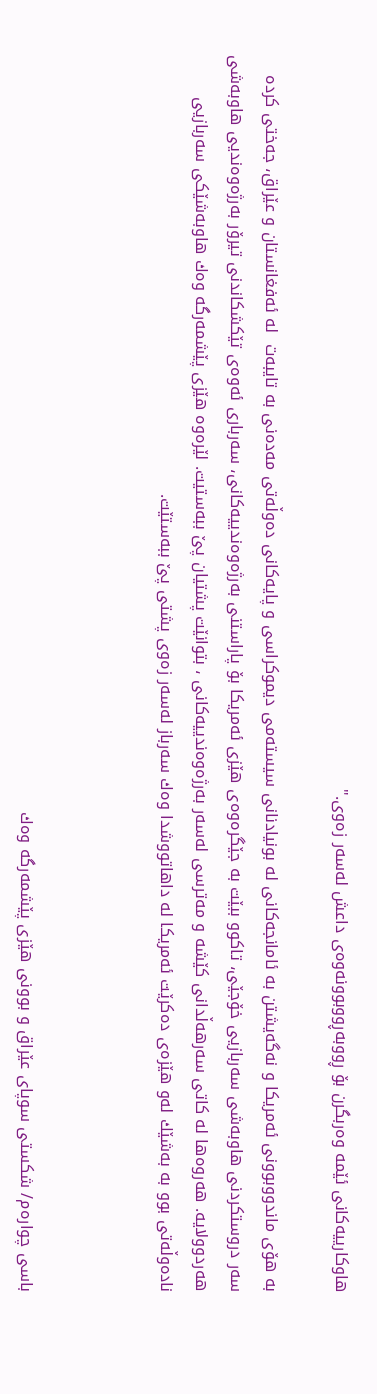هاوكارییه‌كانی ئێمه‌ وه‌ربگرن بۆ ڕووبه‌ڕووبوونه‌وه‌ی داعش له‌سه‌ر زه‌وی."

به‌ هۆی ماندووبوونی ئه‌مریكا و نه‌گه‌یشتن به‌ ئامانجه‌كانی له‌ بونیادنانی سیسته‌می دیموكراسی و پایه‌كانی ده‌وڵه‌تی مه‌ده‌نی به‌ تایبه‌ت  له‌ ئه‌فغانستان و عێراق، جه‌ختی كرده‌ سه‌ر دروستكردنی هاوبه‌شی سه‌ربازیی خۆجێی، تاكوو ببێت به‌ جێگره‌وه‌ی هێزی ئه‌مریكا بۆ پاراستنی به‌رژه‌وه‌ندییه‌كانی، سه‌رباری ئه‌وه‌ی تێكشكاندنی تیرۆر به‌رژه‌وه‌ندیی هاوبه‌شی هه‌ردوولایه‌. هه‌روه‌ها له‌ كاتی سه‌رهه‌ڵدانی كێشه‌ و مه‌ترسی له‌سه‌ر به‌رژه‌وه‌ندییه‌كانی ، بتوانێت پشتیان پێ ببه‌ستیت. لێره‌وه‌ هێزی پێشمه‌رگه‌ وه‌ك هاوبه‌شێكی سه‌ربازیی ناده‌وڵه‌تی بوو به‌ به‌شێك له‌و هێزه‌ی ده‌كرێت ئه‌مریكا له‌ داهاتووشدا وه‌ك سه‌رباز له‌سه‌ر زه‌وی پشتی پێ ببه‌ستێت.



باسی چواره‌م/ شكستی سوپای عێراق و بوونی هێزی پێشمه‌رگه‌ وه‌ك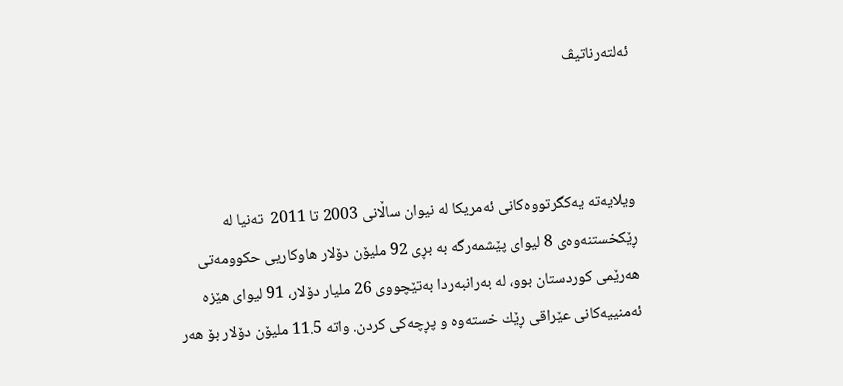ئه‌لته‌رناتیڤ



ویلایه‌ته‌ یه‌كگرتووه‌كانی ئه‌مریكا له ‌نیوان ساڵانی 2003 تا 2011  ته‌نیا له‌ ڕێكخستنه‌وه‌ی 8 لیوای پێشمه‌رگه‌ به ‌بڕی 92 ملیۆن دۆلار هاوكاریی حكوومه‌تی هه‌رێمی كوردستان بوو، له‌ به‌رانبه‌ردا به‌تێچووی 26 ملیار دۆلار، 91 لیوای هێزه‌ ئه‌منییه‌كانی عێراقی ڕێك خسته‌وه‌ و پڕچه‌كی كردن. واته‌ 11.5 ملیۆن دۆلار بۆ هه‌ر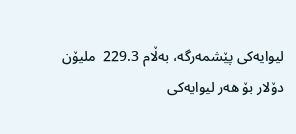لیوایه‌كی پێشمه‌رگه‌، به‌ڵام 229.3  ملیۆن دۆلار بۆ هه‌ر لیوایه‌كی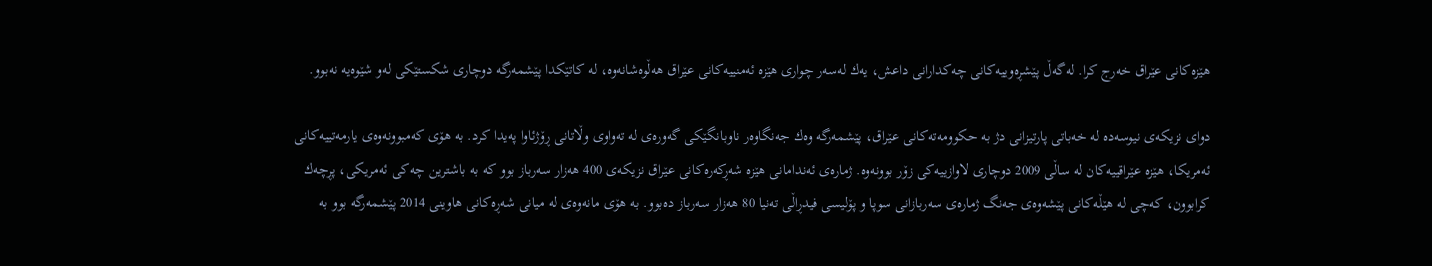هێزه‌كانی عێراق خه‌رج كرا. له‌گه‌ڵ پێشڕه‌وییه‌كانی چه‌كدارانی داعش، یه‌ك له‌سه‌ر چواری هێزه‌ ئه‌منییه‌كانی عێراق هه‌ڵوه‌شانه‌وه،‌ له‌ كاتێكدا پێشمه‌رگه‌ دوچاری شكستێكی له‌و شێوه‌یه‌ نه‌بوو.

دوای نزیكه‌ی نیوسه‌ده‌ له‌ خه‌باتی پارتیزانی دژ به‌ حكوومه‌ته‌كانی عێراق، پێشمه‌رگه‌ وه‌ك جه‌نگاوه‌ر ناوبانگێكی گه‌وره‌ی له‌ ته‌واوی وڵاتانی ڕۆژئاوا په‌یدا كرد. به‌ هۆی كه‌مبوونه‌وه‌ی یارمه‌تییه‌كانی ئه‌مریكا، هێزه‌ عێراقییه‌كان له‌ ساڵی 2009 دوچاری لاوازییه‌كی زۆر بوونه‌وه‌. ژماره‌ی ئه‌ندامانی هێزه‌ شه‌ڕكه‌ره‌كانی عێراق نزیكه‌ی 400 هه‌زار سه‌رباز بوو كه‌ به ‌باشترین چه‌كی ئه‌مریكی، پڕچه‌ك كرابوون، كه‌چی له‌ هێڵه‌كانی پێشه‌وه‌ی جه‌نگ ژماره‌ی سه‌ربازانی سوپا و پۆلیسی فیدڕاڵی ته‌نیا 80 هه‌زار سه‌رباز ده‌بوو. به‌ هۆی مانه‌وه‌ی له‌ میانی شه‌ڕه‌كانی هاوینی 2014 پێشمه‌رگه‌ بوو به‌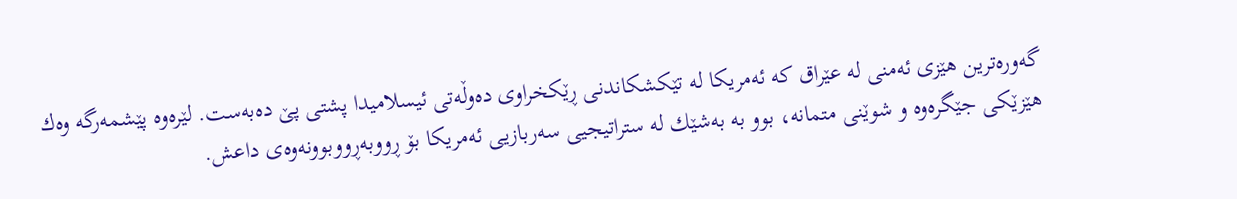گه‌وره‌ترین هێزی ئه‌منی له‌ عێراق كه‌ ئه‌مریكا له‌ تێكشكاندنی ڕێكخراوی ده‌وڵه‌تی ئیسلامیدا پشتی پێ ده‌به‌ست. لێره‌وه‌ پێشمه‌رگه‌ وه‌ك هێزێكی جێگره‌وه‌ و شوێنی متمانه‌، بوو به‌ به‌شێك له‌ ستراتیجیی سه‌ربازیی ئه‌مریكا بۆ ڕووبه‌ڕووبوونه‌وه‌ی داعش.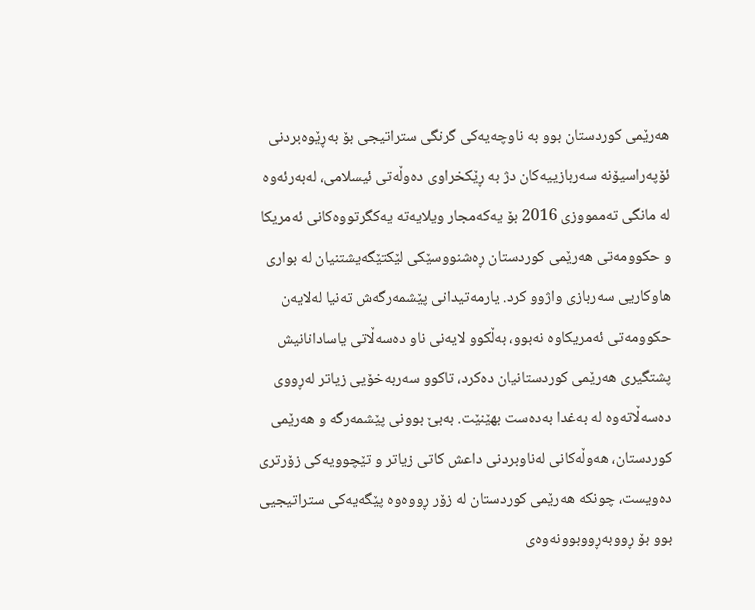هه‌رێمی كوردستان بوو به‌ ناوچه‌یه‌كی گرنگی ستراتیجی بۆ به‌ڕێوه‌بردنی ئۆپه‌راسیۆنه‌ سه‌ربازییه‌كان دژ به‌ ڕێكخراوی ده‌وڵه‌تی ئیسلامی، له‌به‌رئه‌وه‌ له‌ مانگی ته‌ممووزی 2016 بۆ یه‌كه‌مجار ویلایه‌ته‌ یه‌كگرتووه‌كانی ئه‌مریكا و حكوومه‌تی هه‌رێمی كوردستان ڕه‌شنووسێكی لێكتێگه‌یشتنیان له‌ بواری هاوكاریی سه‌ربازی واژوو كرد. یارمه‌تیدانی پێشمه‌رگه‌ش ته‌نیا له‌لایه‌ن حكوومه‌تی ئه‌مریكاوه‌ نه‌بوو، به‌ڵكوو لایه‌نی ناو ده‌سه‌ڵاتی یاسادانانیش پشتگیری هه‌رێمی كوردستانیان ده‌كرد، تاكوو سه‌ربه‌خۆیی زیاتر لەڕووی ده‌سه‌ڵاته‌وه‌ له‌ به‌غدا به‌ده‌ست بهێنێت. به‌بێ بوونی پێشمه‌رگه‌ و هه‌رێمی كوردستان، هه‌وڵه‌كانی له‌ناوبردنی داعش كاتی زیاتر و تێچوویه‌كی زۆرتری ده‌ویست، چونكه‌ هه‌رێمی كوردستان له‌ زۆر ڕووه‌وه‌ پێگه‌یه‌كی ستراتیجیی بوو بۆ ڕووبه‌ڕووبوونه‌وه‌ی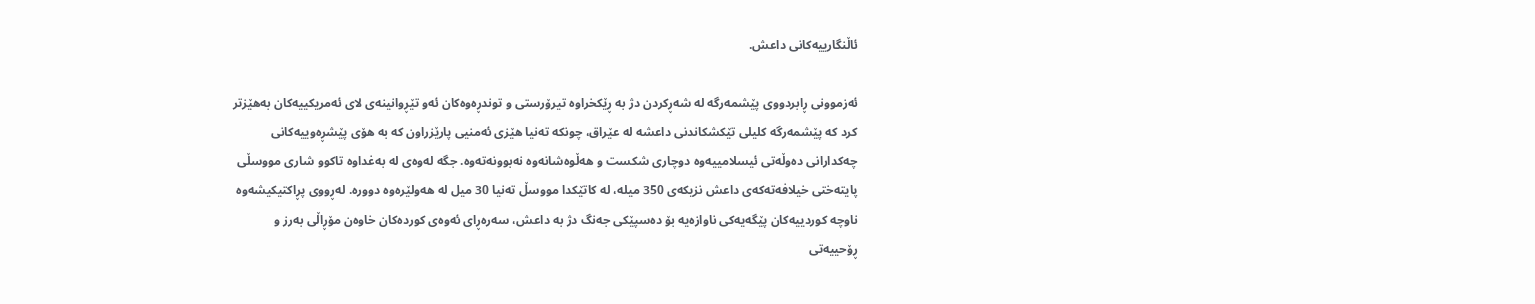ئاڵنگارییه‌كانی داعش.

ئه‌زموونی ڕابردووی پێشمه‌رگه‌ له‌ شه‌ڕكردن دژ به‌ ڕێكخراوه‌ تیرۆرستی و توندڕه‌وه‌كان ئه‌و تێڕوانینه‌ی لای ئه‌مریكییه‌كان به‌هێزتر كرد كه‌ پێشمه‌رگه‌ كلیلی تێكشكاندنی داعشه‌ له‌ عێراق، چونكه‌ ته‌نیا هێزی ئه‌منیی پارێزراون كه‌ به‌ هۆی پێشڕه‌وییه‌كانی چه‌كدارانی ده‌وڵه‌تی ئیسلامییه‌وه‌ دوچاری شكست و هه‌ڵوه‌شانه‌وه‌ نه‌بوونه‌ته‌وه‌. جگه‌ له‌وه‌ی له‌ به‌غدا‌وه‌ تاكوو شاری مووسڵی پایته‌ختی خیلافه‌ته‌كه‌ی داعش نزیكه‌ی 350 میله، له ‌كاتێكدا مووسڵ ته‌نیا 30 میل له‌ هه‌ولێره‌وه‌ دووره‌‌. لەڕووی پڕاكتیكیشه‌وه‌ ناوچه‌ كوردییه‌كان پێگه‌یه‌كی ناوازه‌یه‌ بۆ ده‌سپێكی جه‌نگ دژ به‌ داعش، سه‌ره‌ڕای ئه‌وه‌ی كورده‌كان خاوه‌ن مۆڕاڵی به‌رز و ڕۆحییه‌تی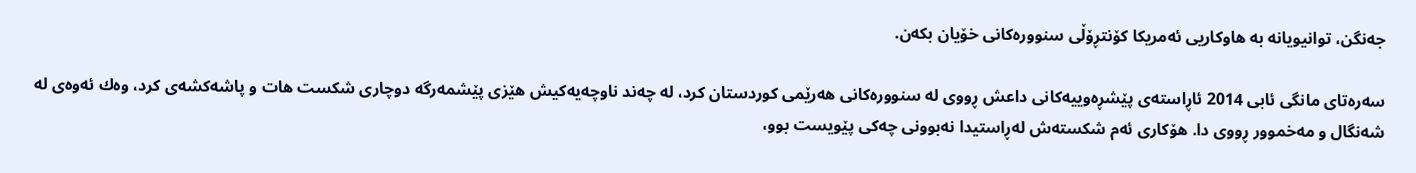جه‌نگن، توانیویانه‌ به‌ هاوكاریی ئه‌مریكا كۆنتڕۆڵی سنووره‌كانی خۆیان بكه‌ن.

سه‌ره‌تای مانگی ئابی 2014 ئاڕاسته‌ی پێشڕه‌وییه‌كانی داعش ڕووی له‌ سنووره‌كانی هه‌رێمی كوردستان كرد، له‌ چه‌ند ناوچه‌یه‌كیش هێزی پێشمه‌رگه‌ دوچاری شكست هات و پاشه‌كشه‌ی كرد، وه‌ك ئه‌وه‌ی له‌ شه‌نگال و مه‌خموور ڕووی دا. هۆكاری ئه‌م شكسته‌ش له‌ڕاستیدا نه‌بوونی چه‌كی پێویست بوو،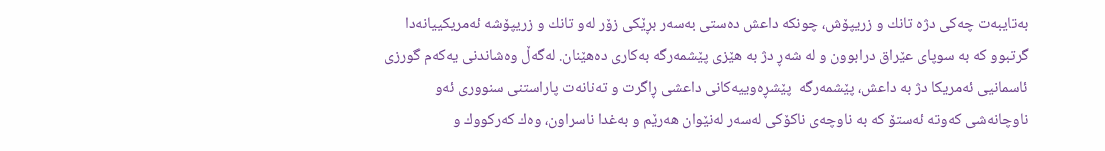به‌تایبه‌ت چه‌كی دژه‌ تانك و زریپۆش، چونكه‌ داعش ده‌ستی به‌سه‌ر بڕێكی زۆر له‌و تانك و زریپۆشه‌ ئه‌مریكییانه‌دا گرتبوو كه‌ به‌ سوپای عێراق درابوون و له ‌شه‌ڕ دژ به‌ هێزی پێشمه‌رگه‌ به‌كاری ده‌هێنان. له‌گه‌ڵ وه‌شاندنی یه‌كه‌م گورزی ئاسمانیی ئه‌مریكا دژ به‌ داعش، پێشمه‌رگه‌  پێشڕه‌وییه‌كانی داعشی ڕاگرت و ته‌نانه‌ت پاراستنی سنووری ئه‌و ناوچانه‌شی كه‌وته‌ ئه‌ستۆ كه‌ به‌ ناوچه‌ی ناكۆكی له‌سه‌ر له‌نێوان هه‌رێم و به‌غدا ناسراون، وه‌ك كه‌ركووك و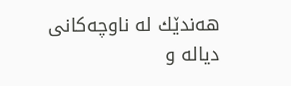هه‌ندێك له‌ ناوچه‌كانی دیاله‌ و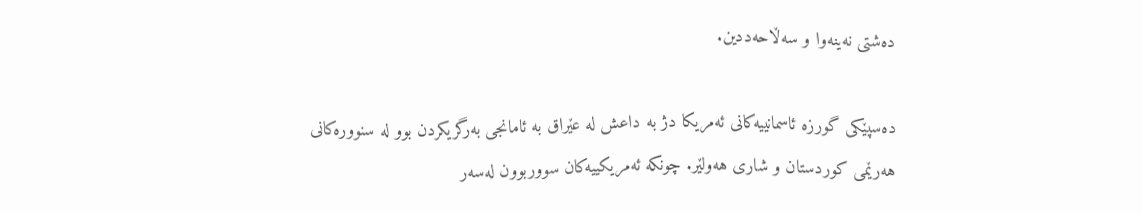ده‌شتی نه‌ینه‌وا و سه‌ڵاحه‌ددین.

ده‌سپێكی گورزه‌ ئاسمانییه‌كانی ئه‌مریكا دژ به‌ داعش له‌ عێراق به‌ ئامانجی به‌رگریكردن بوو له‌ سنووره‌كانی هه‌رێمی كوردستان و شاری هه‌ولێر. چونكه‌ ئه‌مریكییه‌كان سووربوون له‌سه‌ر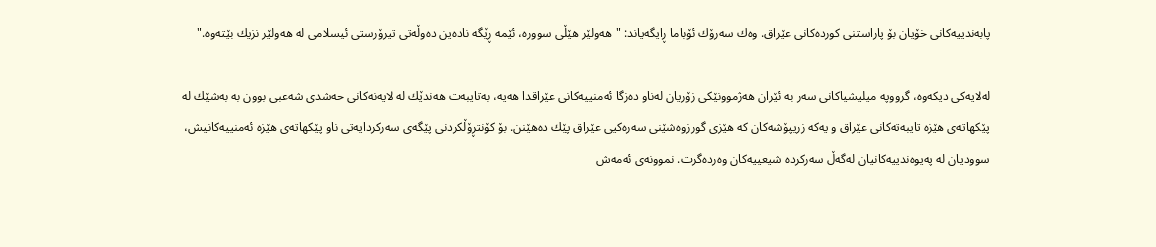پابه‌ندییه‌كانی خۆیان بۆ پاراستنی كورده‌كانی عێراق. وه‌ك سه‌رۆك ئۆباما ڕایگه‌یاند: "هه‌ولێر هێڵی سووره‌، ئێمه‌ ڕێگه‌ ناده‌ین ده‌وڵه‌تی تیرۆرستی ئیسلامی له‌ هه‌ولێر نزیك بێته‌وه‌."

له‌لایه‌كی دیكه‌وه،‌ گرووپه‌ میلیشیاكانی سه‌ر به‌ ئێران هه‌ژموونێكی زۆریان له‌ناو ده‌زگا ئه‌منییه‌كانی عێراقدا هه‌یه‌، به‌تایبه‌ت هه‌ندێك له ‌لایه‌نه‌كانی حه‌شدی شه‌عبی بوون به‌ به‌شێك له‌ پێكهاته‌ی هێزه‌ تایبه‌ته‌كانی عێراق و یه‌كه‌ زریپۆشه‌كان كه‌ هێزی گورزوه‌شێنی سه‌ره‌كیی عێراق پێك ده‌هێنن. بۆ كۆنتڕۆڵكردنی پێگه‌ی سه‌ركردایه‌تی ناو پێكهاته‌ی هێزه‌ ئه‌منییه‌كانیش، سوودیان له‌ په‌یوه‌ندییه‌كانیان له‌گه‌ڵ سه‌ركرده‌ شیعییه‌كان وه‌رده‌گرت. نموونه‌ی ئه‌مه‌ش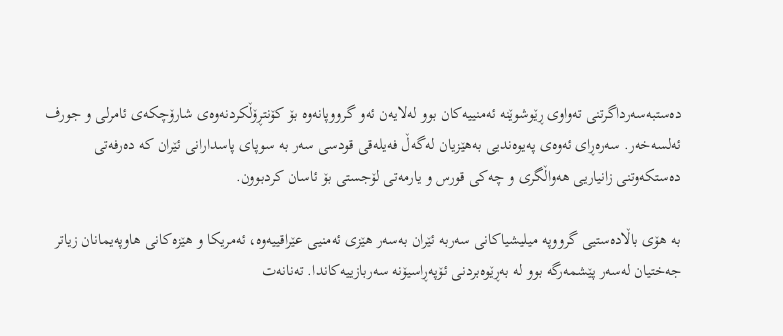ده‌ستبه‌سه‌رداگرتنی ته‌واو‌ی ڕێوشوێنه‌ ئه‌منییه‌كان بوو له‌لایه‌ن ئه‌و گرووپانه‌وه‌ بۆ كۆنتڕۆڵكردنه‌وه‌ی شارۆچكه‌ی ئامرلی و جورف ئه‌لسه‌خه‌ر. سه‌ره‌ڕای ئه‌وه‌ی په‌یوه‌ندیی به‌هێزیان له‌گه‌ڵ فه‌یله‌قی قودسی سه‌ر به‌ سوپای پاسدارانی ئێران كه‌ ده‌رفه‌تی ده‌ستكه‌وتنی زانیاریی هه‌واڵگری و چه‌كی قورس و یارمه‌تی لۆجستی بۆ ئاسان كردبوون.

به‌ هۆی باڵاده‌ستیی گرووپه‌ میلیشیاكانی سه‌ربه‌ ئێران به‌سه‌ر هێزی ئه‌منیی عێراقییه‌وه‌، ئه‌مریكا و هێزه‌كانی هاوپه‌یمانان زیاتر جه‌ختیان له‌سه‌ر پێشمه‌رگه‌ بوو له‌ به‌ڕێوه‌بردنی ئۆپه‌ڕاسیۆنه‌ سه‌ربازییه‌كاندا. ته‌نانه‌ت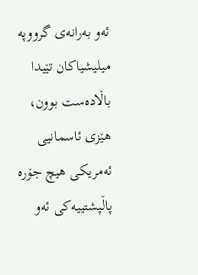ئه‌و به‌رانه‌ی گرووپه‌ میلیشیاكان تێیدا باڵاده‌ست بوون، هێزی ئاسمانیی ئه‌مریكی هیچ جۆره‌ پاڵپشتییه‌كی ئه‌و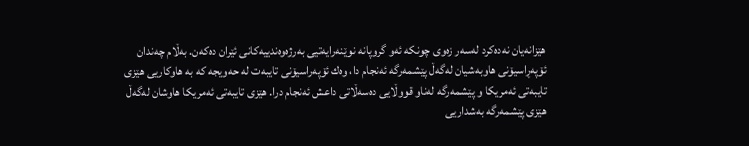هێزانه‌یان نه‌ده‌كرد له‌سه‌ر زه‌وی چونكه‌ ئه‌و گروپانه‌ نوێنه‌رایه‌تیی به‌رژه‌وه‌ندییه‌كانی ئێران ده‌كه‌ن. به‌ڵام چه‌ندان ئۆپه‌ڕاسیۆنی هاوبه‌شیان له‌گه‌ڵ پێشمه‌رگه‌ ئه‌نجام دا، وه‌ك ئۆپه‌راسیۆنی تایبه‌ت له‌ حه‌ویجه‌ كه‌ به ‌هاوكاریی هێزی تایبه‌تی ئه‌مریكا و پێشمه‌رگه‌ له‌ناو قووڵایی ده‌سه‌ڵاتی داعش ئه‌نجام درا. هێزی تایبه‌تی ئه‌مریكا هاوشان له‌گه‌ڵ هێزی پێشمه‌رگه‌ به‌شداریی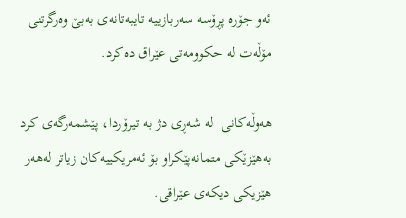ئه‌و جۆره‌ پڕۆسه‌ سه‌ربازییه‌ تایبه‌تانه‌ی به‌بێ وه‌رگرتنی مۆڵه‌ت له‌ حكوومه‌تی عێراق ده‌كرد.

هه‌وڵه‌كانی ‌ له‌ شه‌ڕی دژ به‌ تیرۆردا، پێشمه‌رگه‌ی كرد به‌هێزێكی متمانه‌پێكراو بۆ ئه‌مریكییه‌كان زیاتر له‌هه‌ر هێزیكی دیكه‌ی عێراقی.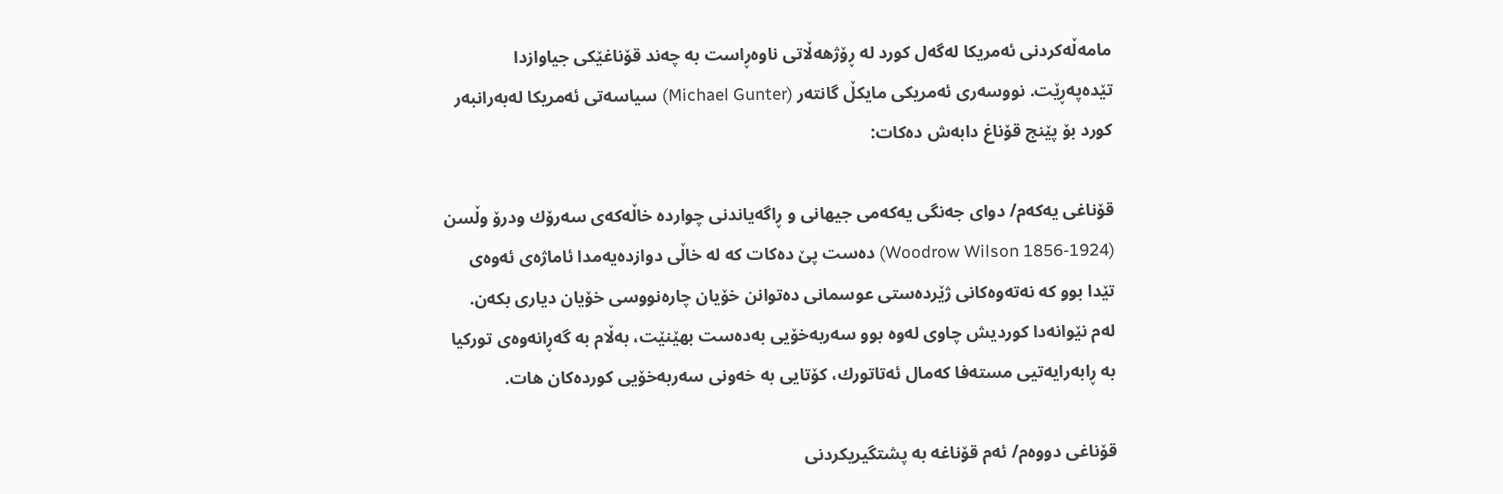مامه‌ڵه‌كردنی ئه‌مریكا له‌گه‌ل كورد له‌ ڕۆژهه‌ڵاتی ناوه‌ڕاست به‌ چه‌ند قۆناغێكی جیاوازدا تێده‌په‌ڕێت. نووسه‌ری ئه‌مریكی مایكڵ گانته‌ر (Michael Gunter) سیاسه‌تی ئه‌مریكا له‌به‌رانبه‌ر كورد بۆ پێنج قۆناغ دابه‌ش ده‌كات:

قۆناغی یه‌كه‌م/ دوای جه‌نگی یه‌كه‌می جیهانی و ڕاگه‌یاندنی چوارده‌ خاڵه‌كه‌ی سه‌رۆك ودرۆ وڵسن (Woodrow Wilson 1856-1924) ده‌ست پێ ده‌كات كه‌ له‌ خاڵی دوازده‌یه‌مدا ئاماژه‌ی ئه‌وه‌ی تێدا بوو كه‌ نه‌ته‌وه‌كانی ژێرده‌ستی عوسمانی ده‌توانن خۆیان چاره‌نووسی خۆیان دیاری بكه‌ن. له‌م نێوانه‌دا كوردیش چاوی له‌وه‌ بوو سه‌ربه‌خۆیی به‌ده‌ست بهێنێت، به‌ڵام به ‌گه‌ڕانه‌وه‌ی توركیا به‌ ڕابه‌رایه‌تیی مسته‌فا كه‌مال ئه‌تاتورك، كۆتایی به‌ خه‌ونی سه‌ربه‌خۆیی كورده‌كان هات.

قۆناغی دووه‌م/ ئه‌م قۆناغه‌ به‌ پشتگیریكردنی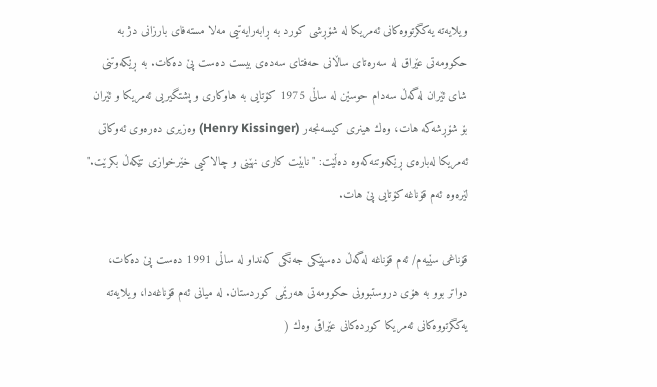ویلایه‌ته‌ یه‌كگرتووه‌كانی ئه‌مریكا له‌ شۆڕشی كورد به‌ ڕابه‌رایه‌تیی مه‌لا مسته‌فای بارزانی دژ به‌ حكوومه‌تی عێراق له ‌سه‌ره‌تای ساڵانی حه‌فتای سه‌ده‌ی بیست ده‌ست پێ ده‌كات. به ‌ڕێكه‌وتنی شای ئێران له‌گه‌ڵ سه‌دام حوسێن له‌ ساڵی 1975 كۆتایی به‌ هاوكاری و پشتگیریی ئه‌مریكا و ئێران بۆ شۆڕشه‌كه‌ هات، وه‌ك هینری كیسه‌نجه‌ر (Henry Kissinger) وه‌زیری ده‌ره‌وی ئه‌وكاتی ئه‌مریكا له‌باره‌ی ڕێكه‌وتنه‌كه‌وه‌ ده‌ڵێت: "نابێت كاری نهێنی و چالاكیی خێرخوازی تێكه‌ڵ بكرێت." لێره‌وه‌ ئه‌م قۆناغه‌ كۆتایی پێ هات.

قۆناغی سێیه‌م/ ئه‌م قۆناغه‌ له‌گه‌ڵ ده‌سپێكی جه‌نگی كه‌نداو له‌ ساڵی 1991 ده‌ست پێ ده‌كات، دواتر بوو به‌ هۆی دروستبوونی حكوومه‌تی هه‌رێمی كوردستان. له ‌میانی ئه‌م قۆناغه‌دا، ویلایه‌ته‌ یه‌كگرتووه‌كانی ئه‌مریكا كورده‌كانی عێراقی وه‌ك (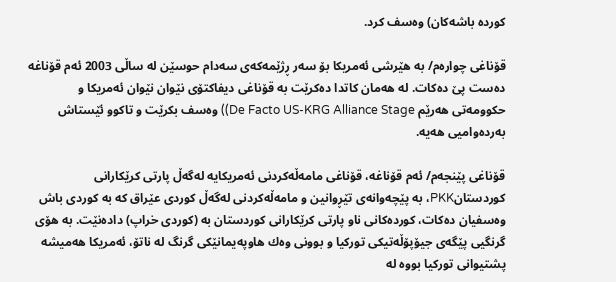كورده‌ باشه‌كان) وه‌سف كرد.

قۆناغی چواره‌م/ به‌ هێرشی ئه‌مریكا بۆ سه‌ر ڕژێمه‌كه‌ی سه‌دام حوسێن له‌ ساڵی 2003 ئه‌م قۆناغه‌ ده‌ست پێ ده‌كات. له‌ هه‌مان كاتدا ده‌كرێت به‌ قۆناغی دیفاكتۆی نێوان نێوان ئه‌مریكا و حكوومه‌تی هه‌رێم De Facto US-KRG Alliance Stage)) وه‌سف بكرێت و تاكوو ئێستاش به‌رده‌وامیی هه‌یه‌.

قۆناغی پێنجه‌م/ ئه‌م قۆناغه‌، قۆناغی مامه‌ڵه‌كردنی ئه‌مریكایه‌ له‌گه‌ڵ پارتی كرێكارانی كوردستانPKK، به‌ پێچه‌وانه‌ی تێڕوانین و مامه‌ڵه‌كردنی له‌گه‌ڵ كوردی عێراق كه‌ به‌ كوردی باش وه‌سفیان ده‌كات، كورده‌كانی ناو پارتی كرێكارانی كوردستان به‌ (كوردی خراپ) داده‌نێت. به‌ هۆی گرنگیی پێگه‌ی جیۆپۆڵه‌تیكی توركیا و بوونی وه‌ك هاوپه‌یمانێكی گرنگ له‌ ناتۆ، ئه‌مریكا هه‌میشه‌ پشتیوانی توركیا بووه‌ له‌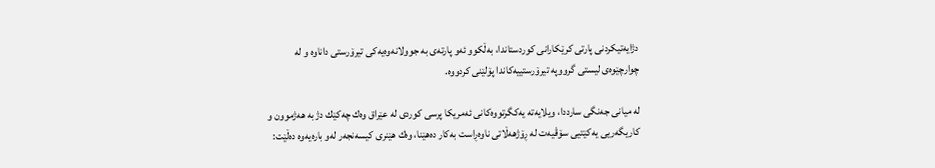دژایه‌تیكردنی پارتی كرێكارانی كوردستاندا، به‌ڵكوو ئه‌و پارته‌ی به‌ جوولانه‌وه‌یه‌كی تیرۆرستی داناوه‌ و له‌ چوارچێوه‌ی لیستی گرووپه‌ تیرۆرستییه‌كاندا پۆلێنی كردووه‌.

له‌ میانی جه‌نگی سارددا، ویلایه‌ته‌ یه‌كگرتووه‌كانی ئه‌مریكا پرسی كوردی له‌ عێراق وه‌ك چه‌كێك دژ به‌ هه‌ژموون و كاریگه‌ریی یه‌كێتیی سۆڤیه‌ت له‌ ڕۆژهه‌ڵاتی ناوه‌ڕاست به‌كار ده‌هێنا، وه‌ك هێنری كیسه‌نجه‌ر له‌و باره‌یه‌وه‌ ده‌ڵێت: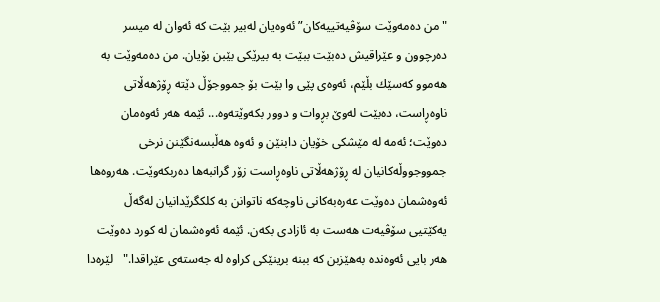"من ده‌مه‌وێت سۆڤیه‌تییه‌كان” ئه‌وه‌یان له‌بیر بێت كه‌ ئه‌وان له‌ میسر ده‌رچوون و عێراقیش ده‌بێت ببێت به‌ بیرێكی بێبن بۆیان. من ده‌مه‌وێت به‌ هه‌موو كه‌سێك بڵێم، ئه‌وه‌ی پێی وا بێت بۆ جمووجۆڵ دێته‌ ڕۆژهه‌ڵاتی ناوه‌ڕاست، ده‌بێت له‌وێ بڕوات و دوور بكه‌وێته‌وه‌... ئێمه‌ هه‌ر ئه‌وه‌مان ده‌وێت؛ ئه‌مه‌ له‌ مێشكی خۆیان دابنێن و ئه‌وه‌ هه‌ڵبسه‌نگێنن نرخی جمووجووڵه‌كانیان له‌ ڕۆژهه‌ڵاتی ناوه‌ڕاست زۆر گرانبه‌ها ده‌ربكه‌وێت. هه‌روه‌ها ئه‌وه‌شمان ده‌وێت عه‌ره‌به‌كانی ناوچه‌كه‌ ناتوانن به‌ كلكگرێدانیان له‌گه‌ڵ یه‌كێتیی سۆڤیه‌ت هه‌ست به‌ ئازادی بكه‌ن. ئێمه‌ ئه‌وه‌شمان له‌ كورد ده‌وێت هه‌ر ‌بایی ئه‌وه‌نده‌ به‌هێزبن كه‌ ببنه‌ برینێكی كراوه‌ له‌ جه‌سته‌ی عێراقدا."   لێره‌دا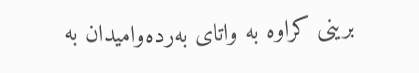برینی كراوه‌ به‌ واتای به‌رده‌وامیدان به‌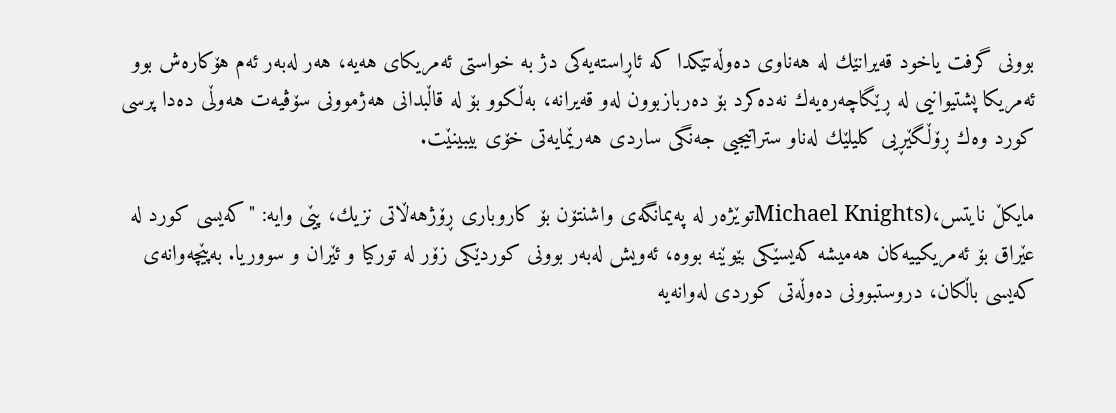بوونی گرفت یاخود قه‌یرانێك له‌ هه‌ناوی ده‌وڵه‌تێكدا كه‌ ئاڕاسته‌یه‌كی دژ به‌ خواستی ئه‌مریكای هه‌یه‌، هه‌ر له‌به‌ر ئه‌م هۆكاره‌ش بوو ئه‌مریكا پشتیوانیی له‌ ڕێگاچه‌ره‌یه‌ك نه‌ده‌كرد بۆ ده‌ربازبوون له‌و قه‌یرانه‌، به‌ڵكوو بۆ له‌ قاڵبدانی هه‌ژموونی سۆڤیه‌ت هه‌وڵی ده‌دا پرسی كورد وه‌ك ڕۆڵگێڕیی كلیلێك له‌ناو ستراتیجیی جه‌نگی ساردی هه‌رێمایه‌تی خۆی بیبینێت.

مایكڵ نایتس،(Michael Knightsتوێژه‌ر له‌ په‌یمانگه‌ی واشنتۆن بۆ كاروباری ڕۆژهه‌ڵاتی نزیك، پێی وایه‌: "كه‌یسی كورد له‌ عێراق بۆ ئه‌مریكییه‌كان هه‌میشه‌ كه‌یسێكی بێوێنه‌ بووه‌، ئه‌ویش له‌به‌ر بوونی كوردێكی زۆر له‌ توركیا و ئێران و سووریا. به‌پێچه‌وانه‌ی كه‌یسی باڵكان، دروستبوونی ده‌وڵه‌تی كوردی له‌وانه‌یه‌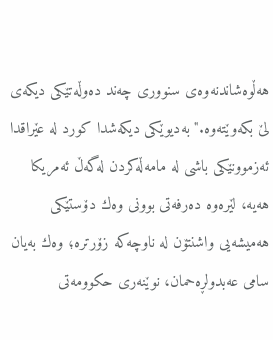هه‌ڵوه‌شاندنه‌وه‌ی سنووری چه‌ند ده‌وڵه‌تێكی دیكه‌ی لێ بكه‌وێته‌وه‌." به‌دیوێكی دیكه‌شدا كورد له‌ عێراقدا ئه‌زموونێكی باشی له‌ مامه‌ڵه‌كردن له‌گه‌ڵ ئه‌مریكا هه‌یه‌، لێره‌وه‌ ده‌رفه‌تی بوونی وه‌ك دۆستێكی هه‌میشه‌یی واشنتۆن له‌ ناوچه‌كه‌ زۆرتره‌‌؛ وه‌ك به‌یان سامی عه‌بدولڕه‌حمان، نوێنه‌ری حكوومه‌تی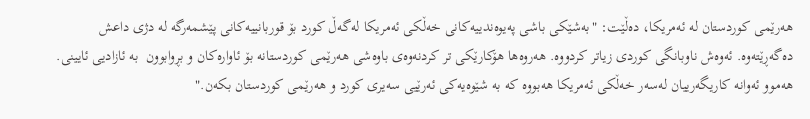هه‌رێمی كوردستان له‌ ئه‌مریكا، ده‌ڵێت: "به‌شێكی باشی په‌یوه‌ندییه‌كانی خه‌ڵكی ئه‌مریكا له‌گه‌ڵ كورد بۆ قوربانییه‌كانی پێشمه‌رگه‌ له‌ دژی داعش ده‌گه‌ڕێته‌وه‌. ئه‌وه‌ش ناوبانگی كوردی زیاتر كردووه‌. هه‌روه‌ها هۆكارێكی تر كردنه‌وه‌ی باوه‌شی هه‌رێمی كوردستانه‌ بۆ ئاواره‌كان و بڕوابوون ‌ به‌ ئازادیی ئایینی. هه‌موو ئه‌وانه‌ كاریگه‌رییان له‌سه‌ر خه‌ڵكی ئه‌مریكا هه‌بووه‌ كه‌ به ‌شێوه‌یه‌كی ئه‌رێیی سه‌یری كورد و هه‌رێمی كوردستان بكه‌ن."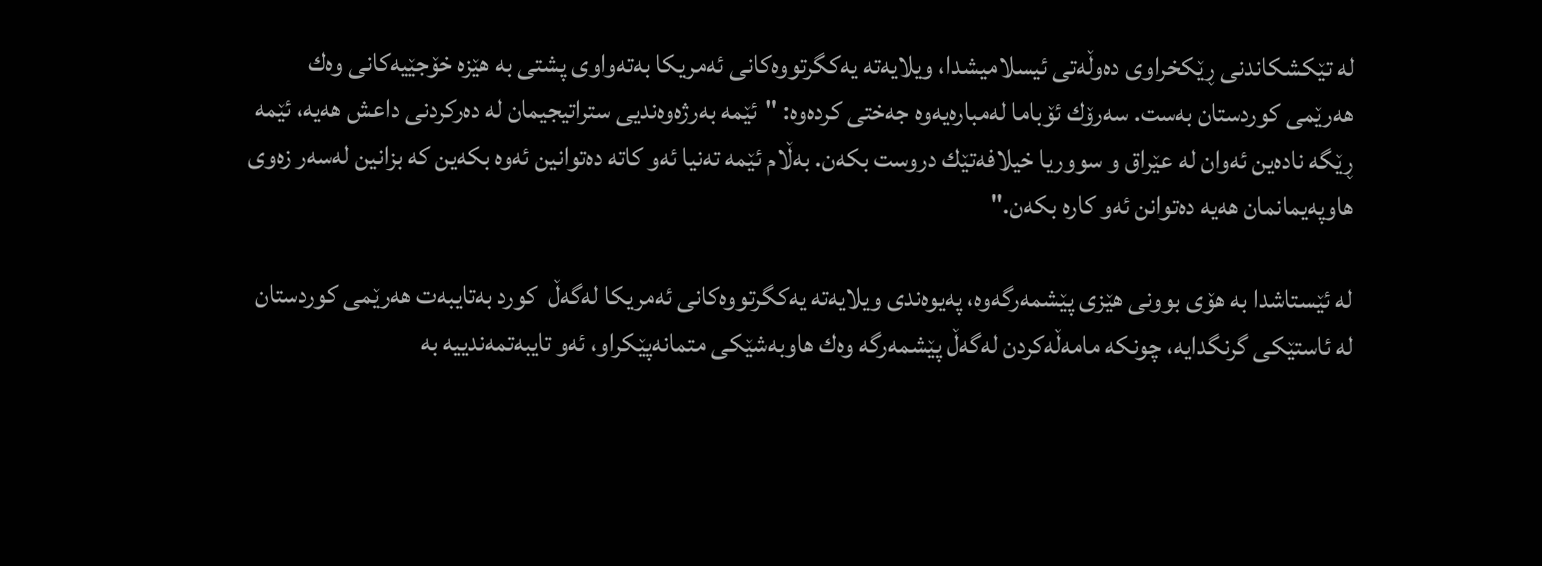له‌ تێكشكاندنی ڕێكخراوی ده‌و‌ڵه‌تی ئیسلامیشدا، ویلایه‌ته‌ یه‌كگرتووه‌كانی ئه‌مریكا به‌ته‌واوی پشتی به‌ هێزه‌ خۆجێیه‌كانی وه‌ك هه‌رێمی كوردستان به‌ست. سه‌رۆك ئۆباما له‌مباره‌یه‌وه‌ جه‌ختی كرده‌وه‌: "ئێمه‌ به‌رژه‌وه‌ندیی ستراتیجیمان له‌ ده‌ركردنی داعش هه‌یه‌، ئێمه‌ ڕێگه‌ ناده‌ین ئه‌وان له‌ عێراق و سووریا خیلافه‌تێك دروست بكه‌ن. به‌ڵام ئێمه‌ ته‌نیا ئه‌و كاته‌ ده‌توانین ئه‌وه‌ بكه‌ین كه‌ بزانین له‌سه‌ر زه‌وی هاوپه‌یمانمان هه‌یه‌ ده‌توانن ئه‌و كاره‌ بكه‌ن."

له‌ ئێستاشدا به‌ هۆی بوونی هێزی پێشمه‌رگه‌وه‌، په‌یوه‌ندی ویلایه‌ته‌ یه‌كگرتووه‌كانی ئه‌مریكا له‌گه‌ڵ  كورد به‌تایبه‌ت هه‌رێمی كوردستان له‌ ئاستێكی گرنگدایه،‌ چونكه‌ مامه‌ڵه‌كردن له‌گه‌ڵ پێشمه‌رگه‌ وه‌ك هاوبه‌شێكی متمانه‌پێكراو، ئه‌و تایبه‌تمه‌ندییه‌ به‌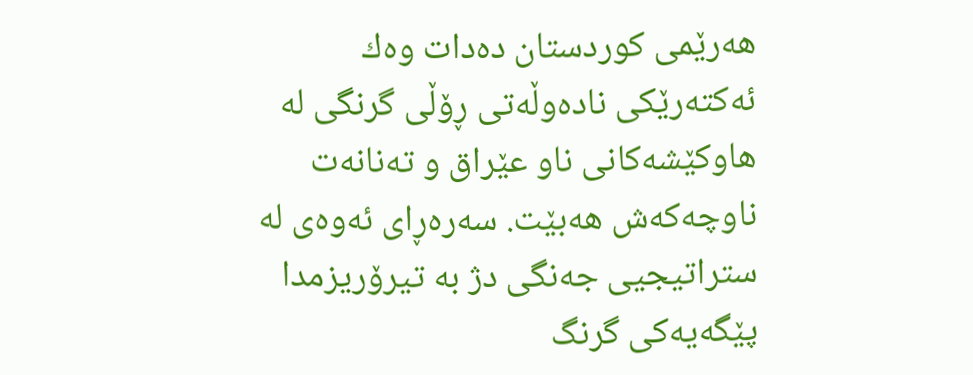هه‌رێمی كوردستان ده‌دات ‌وه‌ك ئه‌كته‌رێكی ناده‌وڵه‌تی ڕۆڵی گرنگی له‌ هاوكێشه‌كانی ناو عێراق و ته‌نانه‌ت ناوچه‌كه‌ش هه‌بێت. سه‌ره‌ڕای ئه‌وه‌ی له‌ ستراتیجیی جه‌نگی دژ به‌ تیرۆریزمدا پێگه‌یه‌كی گرنگ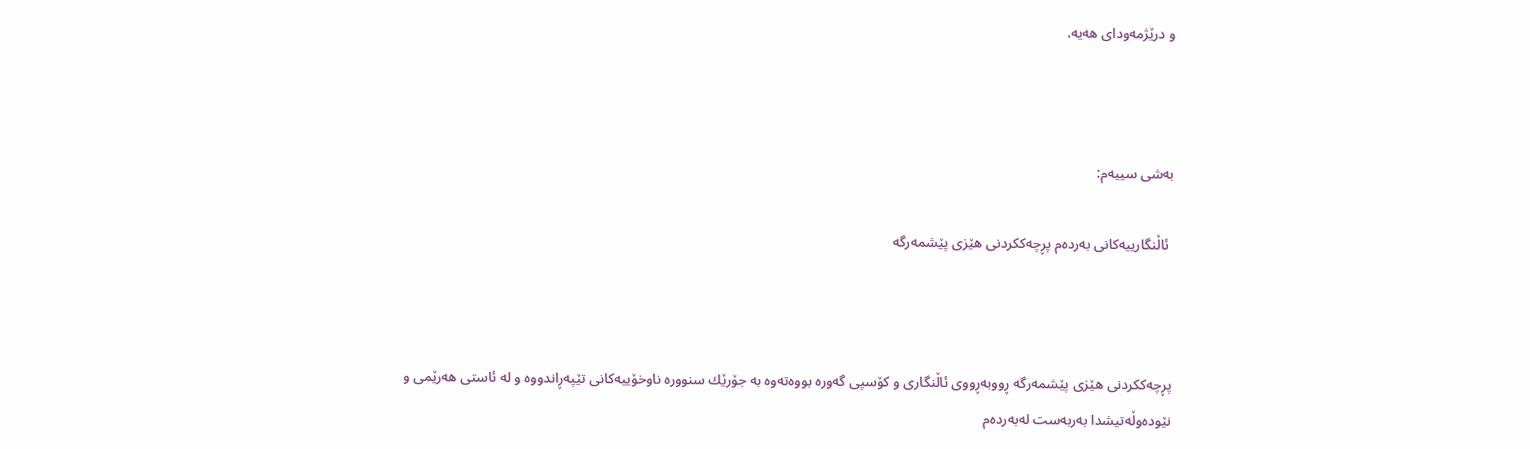و درێژمەودای هه‌یه‌.



به‌شی سییه‌م:

 ئاڵنگارییه‌كانی به‌رده‌م پڕچه‌ككردنی هێزی پێشمه‌رگه‌



پڕچه‌ككردنی هێزی پێشمه‌رگه‌ ڕووبه‌ڕووی ئاڵنگاری و كۆسپی گه‌وره‌ بووه‌ته‌وه‌ به‌ جۆرێك سنووره‌ ناوخۆییه‌كانی تێپه‌ڕاندووه‌ و له‌ ئاستی هه‌رێمی و نێوده‌وڵه‌تیشدا به‌ربه‌ست له‌به‌رده‌م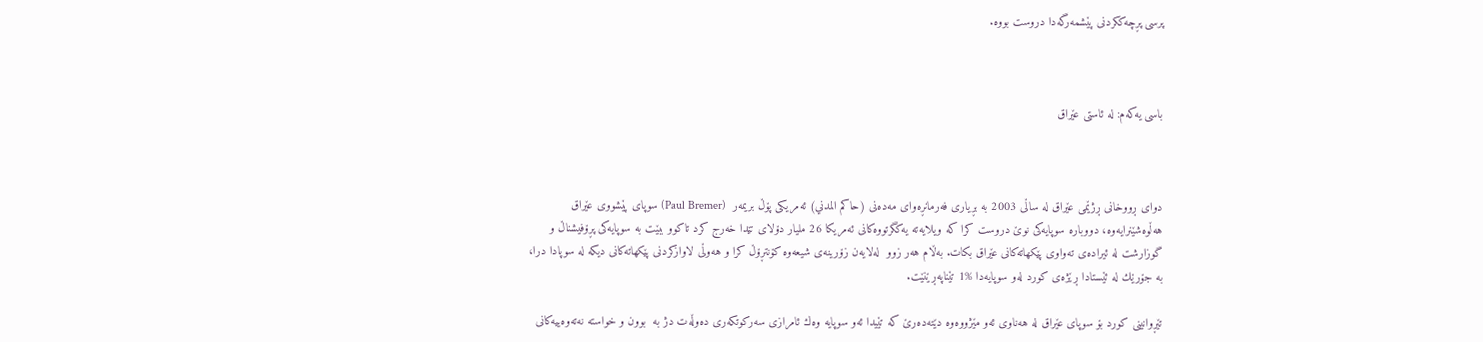پرسی پڕچه‌ككردنی پێشمه‌رگه‌دا دروست بووه‌.



باسی یه‌كه‌م: له‌ ئاستی عێراق



دوای ڕووخانی ڕژێمی عێراق له‌ ساڵی 2003 به ‌بڕیاری فه‌رمانڕه‌وای مه‌ده‌نی (حاكم المدني) ئه‌مریكی پۆڵ بریمه‌ر  (Paul Bremer) سوپای پێشووی عێراق هه‌ڵوه‌شێنرایه‌وه‌، دووباره‌ سوپایه‌كی نوێ دروست كرا كه‌ ویلایه‌ته‌ یه‌كگرتووه‌كانی ئه‌مریكا 26 ملیار دۆلای تێدا خه‌رج كرد تاكوو ببێت به‌ سوپایه‌كی پڕۆفیشناڵ و گوزارشت له‌ ئیراده‌ی ته‌واوی پێكهاته‌كانی عێراق بكات. به‌ڵام هه‌ر زوو  له‌لایه‌ن زۆرینه‌ی شیعه‌وه‌ كۆنتڕۆڵ كرا و هه‌وڵی لاوازكردنی پێكهاته‌كانی دیكه‌ له‌ سوپادا درا، به‌ جۆرێك له‌ ئێستادا ڕێژه‌ی كورد له‌و سوپایه‌دا %1 تێناپه‌ڕێنێت.

تێڕوانینی كورد بۆ سوپای عێراق له‌ هه‌ناوی ئه‌و مێژووه‌وه‌ دێته‌ده‌رێ كه‌ تێیدا ئه‌و سوپایه‌ وه‌ك ئامرازی سه‌ركوتكه‌ری ده‌وڵه‌ت دژ به‌  بوون و خواسته‌ نه‌ته‌وه‌ییه‌كانی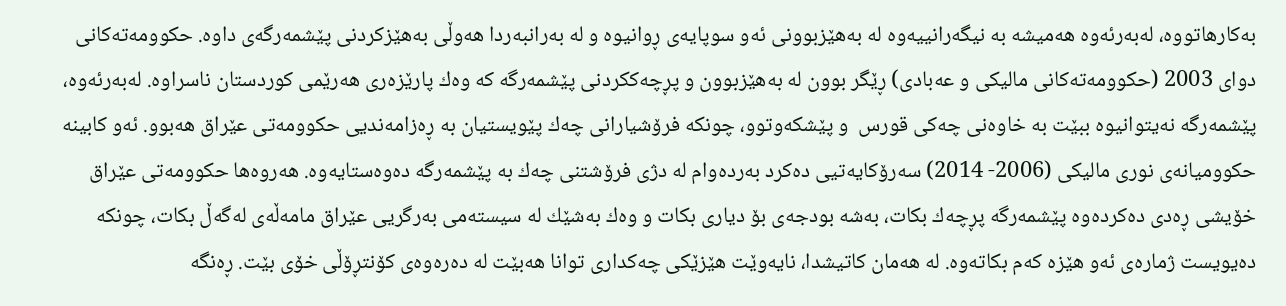به‌كارهاتووه‌، له‌به‌رئه‌وه‌ هه‌میشه‌ به‌ نیگه‌رانییه‌وه‌ له‌ به‌هێزبوونی ئه‌و سوپایه‌ی ڕوانیوه‌ و له ‌به‌رانبه‌ردا هه‌وڵی به‌هێزكردنی پێشمه‌رگه‌ی داوه‌. حكوومه‌ته‌كانی دوای 2003 (حكوومه‌ته‌كانی مالیكی و عه‌بادی) ڕێگر بوون له‌ به‌هێزبوون و پڕچه‌ككردنی پێشمه‌رگه‌ كه‌ وه‌ك پارێزه‌ری هه‌رێمی كوردستان ناسراوه‌. له‌به‌رئه‌وه،‌ پێشمه‌رگه‌ نه‌یتوانیوه‌ ببێت به‌ خاوه‌نی چه‌كی قورس ‌ و پێشكه‌وتوو، چونكه‌ فرۆشیارانی چه‌ك پێویستیان به‌ ڕه‌زامه‌ندیی حكوومه‌تی عێراق هه‌بوو. ئه‌و كابینه‌ حكووميانه‌ی نوری مالیكی (2006- 2014) سه‌رۆكایه‌تیی ده‌كرد به‌رده‌وام له‌ دژی فرۆشتنی چه‌ك به‌ پێشمه‌رگه‌ ده‌وه‌ستایه‌وه‌. هه‌روه‌ها حكوومه‌تی عێراق خۆیشی ڕه‌دی ده‌كرده‌و‌ه‌ پێشمه‌رگه‌ پڕچه‌ك بكات، به‌شه‌ بودجه‌ی بۆ دیاری بكات و وه‌ك به‌شێك له‌ سیسته‌می به‌رگریی عێراق مامه‌ڵه‌ی له‌گه‌ڵ بكات، چونكه‌ ده‌یویست ژماره‌ی ئه‌و هێزه‌ كه‌م بكاته‌وه‌. له‌ هه‌مان كاتیشدا، نایه‌وێت هێزێكی چه‌كداری ‌توانا هه‌بێت له‌ ده‌ره‌وه‌ی كۆنتڕۆڵی خۆی بێت. ڕه‌نگه‌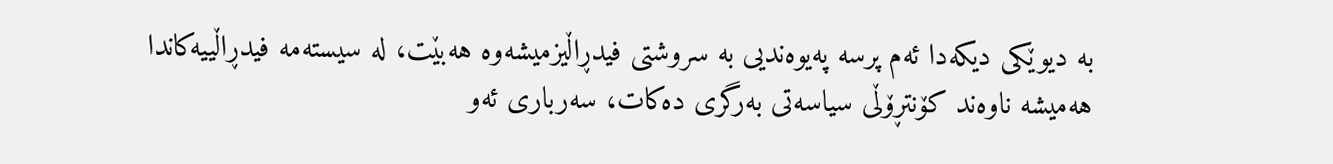به‌ دیوێكی دیكه‌دا ئه‌م پرسه‌ په‌یوه‌ندیی به‌ سروشتی فیدڕاڵیزمیشه‌وه‌ هه‌بێت، له‌ سیسته‌مه‌ فیدڕاڵییه‌كاندا هه‌میشه‌ ناوه‌ند كۆنتڕۆڵی سیاسه‌تی به‌رگری ده‌كات، سه‌رباری ئه‌و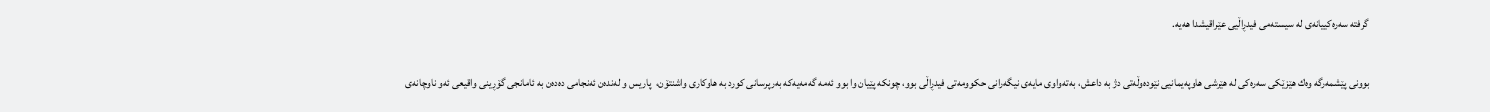گرفته‌ سه‌ره‌كییانه‌ی له‌ سیسته‌می فیدڕاڵیی عێراقیشدا هه‌یه‌.

بوونی پێشمه‌رگه‌ وه‌ك هێزێكی سه‌ره‌كی له‌ هێرشی هاوپه‌یمانیی نێوده‌وڵه‌تی دژ به‌ داعش، به‌ته‌واوی مایه‌ی نیگه‌رانی حكوومه‌تی فیدڕاڵی بوو، چونكه‌ پێیان وا بوو ئه‌مه‌ گه‌مه‌یه‌كه‌ به‌رپرسانی كورد به‌ هاوكاری واشنتۆن،  پاریس و له‌نده‌ن ئه‌نجامی ده‌ده‌ن به‌ ئامانجی گۆڕینی واقیعی ئه‌و ناوچانه‌ی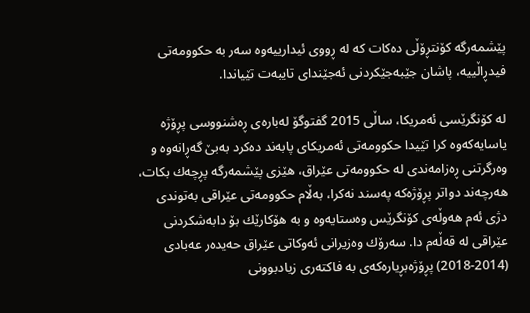پێشمه‌رگه‌ كۆنتڕۆڵی ده‌كات كه‌ له‌ ڕووی ئیدارییه‌وه‌ سه‌ر به‌ حكوومه‌تی فیدڕاڵییه‌، پاشان جێبه‌جێكردنی ئه‌جێندای تایبه‌ت تێیاندا.

له‌ كۆنگرێسی ئه‌مریكا، ساڵی 2015 گفتوگۆ له‌باره‌ی ڕه‌شنووسی پڕۆژه‌ یاسایه‌كه‌وه‌ كرا تێیدا حكوومه‌تی ئه‌مریكای پابه‌ند ده‌كرد به‌بێ گه‌ڕانه‌وه‌ و وه‌رگرتنی ڕه‌زامه‌ندی له‌ حكوومه‌تی عێراق، هێزی پێشمه‌رگه‌ پڕچه‌ك بكات، هه‌رچه‌ند دواتر پڕۆژه‌كه‌ په‌سند نه‌كرا، به‌ڵام حكوومه‌تی عێراقی به‌توندی دژی ئه‌م هه‌وڵه‌ی كۆنگرێس وه‌ستایه‌وه‌ و به ‌هۆكارێك بۆ دابه‌شكردنی عێراقی له‌ قه‌ڵه‌م دا. سه‌رۆك وه‌زیرانی ئه‌وكاتی عێراق حه‌یده‌ر عه‌بادی (2014-2018) پڕۆژه‌بڕیاره‌كه‌ی به‌ فاكته‌ری زیادبوونی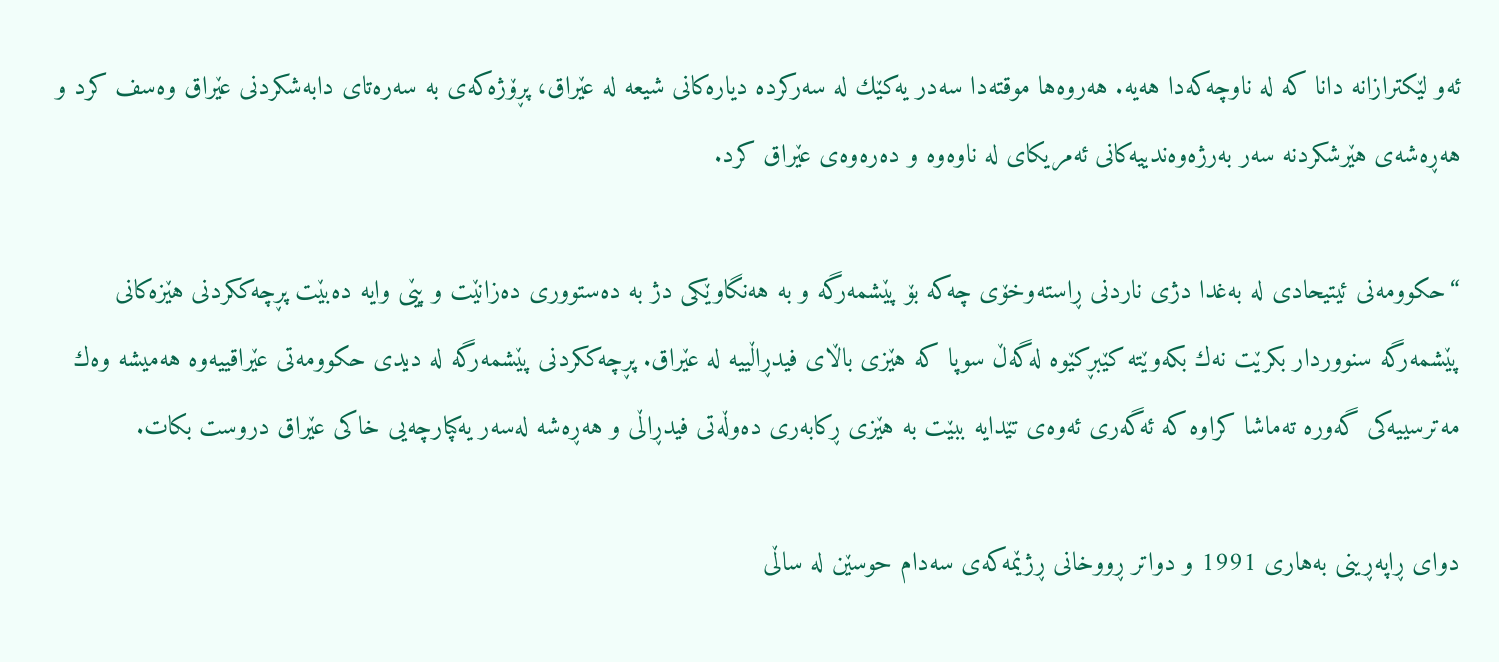ئه‌و لێكترازانه‌ دانا كه‌ له‌ ناوچه‌كه‌دا هه‌یه‌. هه‌روه‌ها موقته‌دا سه‌در یه‌كێك له‌ سه‌ركرده‌ دیاره‌كانی شیعه‌ له‌ عێراق، پڕۆژه‌كه‌ی به‌ سه‌ره‌تای دابه‌شكردنی عێراق وه‌سف كرد و هه‌ڕه‌شه‌ی هێرشكردنه‌ سه‌ر به‌رژه‌وه‌ندییه‌كانی ئه‌مریكای له‌ ناوه‌وه‌ و ده‌ره‌وه‌ی عێراق كرد.

“حكوومه‌نی ئیتیحادی له‌ به‌غدا دژی ناردنی ڕاسته‌وخۆی چه‌كه‌ بۆ پێشمه‌رگه‌ و به‌ هه‌نگاوێكی دژ به‌ ده‌ستووری ده‌زانێت و پێی وایه‌ ده‌بێت پڕچه‌ككردنی هێزه‌كانی پێشمه‌رگه‌ سنووردار بكرێت نه‌ك بكه‌وێته‌ كێبڕكێوه‌ له‌گه‌ڵ سوپا كه‌ هێزی باڵای فیدڕاڵییه‌ له‌ عێراق. پڕچه‌ككردنی پێشمه‌رگه‌ له‌ دیدی حكوومه‌تی عێراقییه‌وه‌ هه‌میشه‌ وه‌ك مه‌ترسییه‌كی گه‌وره‌ ته‌ماشا كراوه كه‌ ئه‌گه‌ری ئه‌وه‌ی تێدایه‌ ببێت به‌ هێزی ڕكابه‌ری ده‌وڵه‌تی فیدڕاڵی و هه‌ڕه‌شه‌ له‌سه‌ر یه‌كپارچه‌یی خاكی عێراق دروست بكات.

دوای ڕاپه‌ڕینی به‌هاری 1991 و دواتر ڕووخانی ڕژێمه‌كه‌ی سه‌دام حوسێن له‌ ساڵی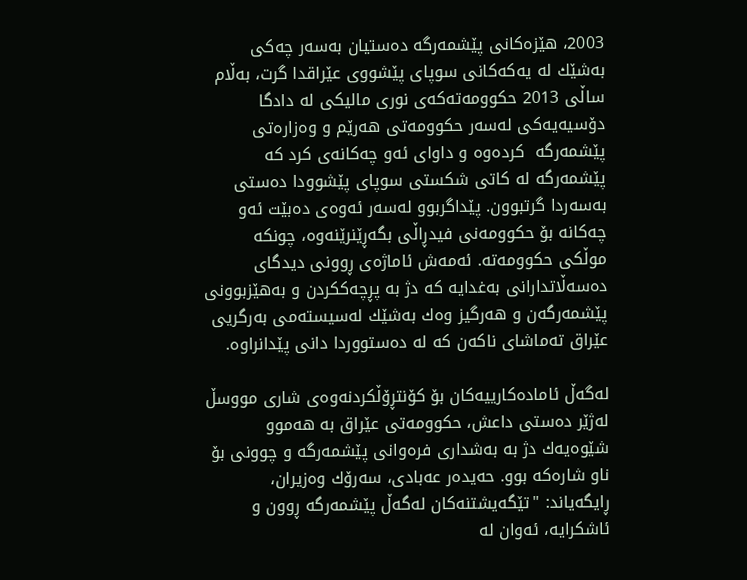2003، هێزه‌كانی پێشمه‌رگه‌ ده‌ستیان به‌سه‌ر چه‌كی به‌شێك له‌ یه‌كه‌كانی سوپای پێشووی عێراقدا گرت، به‌ڵام ساڵی 2013 حكوومه‌ته‌كه‌ی نوری مالیكی له‌ دادگا دۆسیه‌یه‌كی له‌سه‌ر حكوومه‌تی هه‌رێم و وه‌زاره‌تی پێشمه‌رگه‌  كرده‌وه‌ و داوای ئه‌و چه‌كانه‌ی ‌كرد كه‌ پێشمه‌رگه‌ له‌ كاتی شكستی سوپای پێشوودا ده‌ستی به‌سه‌ردا گرتبوون‌. پێداگربوو له‌سه‌ر ئه‌وه‌ی ده‌بێت ئه‌و چه‌كانه‌ بۆ حكوومه‌نی فیدڕاڵی بگه‌ڕێنرێنه‌‌وه‌، چونكه‌ موڵكی حكوومه‌ته‌. ئه‌مه‌ش ئاماژه‌ی ڕوونی دیدگای ده‌سه‌ڵاتدارانی به‌غدایه‌ كه‌ دژ به‌ پڕچه‌ككردن و به‌هێزبوونی پێشمه‌رگه‌ن و هه‌رگیز وه‌ك به‌شێك له‌سیسته‌می به‌رگریی عێراق ته‌ماشای ناكه‌ن كه‌ له‌ ده‌ستووردا دانی پێدانراوه‌.

له‌گه‌ڵ ئاماده‌كارییه‌كان بۆ كۆنتڕۆڵكردنه‌وه‌ی شاری مووسڵ له‌ژێر ده‌ستی داعش، حكوومه‌تی عێراق به‌ هه‌موو شێوه‌یه‌ك دژ به‌ به‌شداری فره‌وانی پێشمه‌رگه‌ و چوونی بۆ ناو شاره‌كه‌ بوو. حه‌یده‌ر عه‌بادی، سه‌رۆك وه‌زیران، ڕایگه‌یاند: "تێگه‌یشتنه‌كان له‌گه‌ڵ پێشمه‌رگه‌ ڕوون و ئاشكرایه‌، ئه‌وان له‌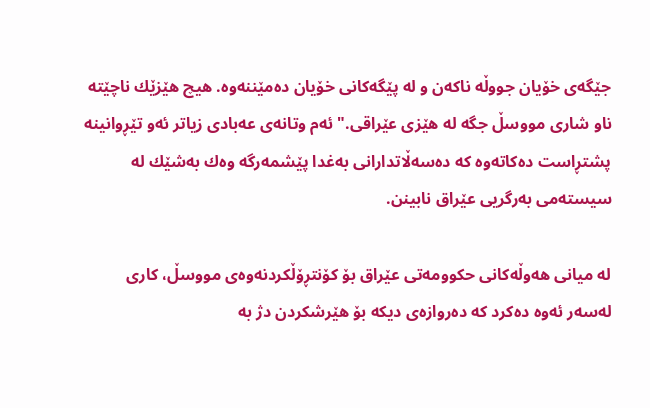جێگه‌ی خۆیان جووڵه‌ ناكه‌ن و له‌ پێگه‌كانی خۆیان ده‌مێننه‌وه‌. هیچ هێزێك ناچێته‌ ناو شاری مووسڵ جگه‌ له‌ هێزی عێراقی." ئه‌م وتانه‌ی عه‌بادی زیاتر ئه‌و تێڕوانینه‌ پشتڕاست ده‌كاته‌وه كه‌‌ ده‌سه‌ڵاتدارانی به‌غدا پێشمه‌رگه‌ وه‌ك به‌شێك له‌ سیسته‌می به‌رگریی عێراق نابینن.

له‌ میانی هه‌وڵه‌كانی حكوومه‌تی عێراق بۆ كۆنتڕۆڵكردنه‌وه‌ی مووسڵ، كاری له‌سه‌ر ئه‌وه‌ ده‌كرد كه‌ ده‌روازه‌ی دیكه‌ بۆ هێرشكردن دژ به‌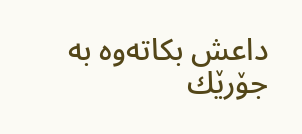داعش بكاته‌وه‌ به‌ جۆرێك ‌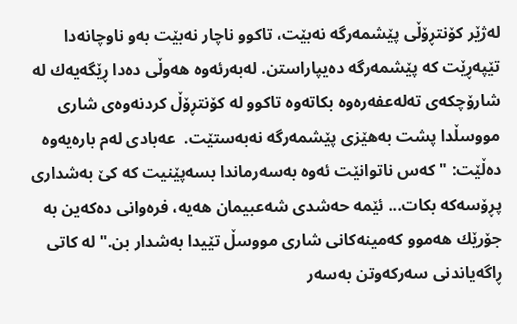له‌ژێر كۆنتڕۆڵی پێشمه‌رگه‌ نه‌بێت، تاكوو ناچار نه‌بێت به‌و ناوچانه‌دا تێپه‌ڕێت كه‌ پێشمه‌رگه‌ ده‌یپاراستن. له‌به‌رئه‌وه‌ هه‌وڵی ده‌دا ڕێگه‌یه‌ك له‌ شارۆچكه‌ی ته‌له‌عفه‌ره‌وه‌ بكاته‌وه‌ تاكوو له‌ كۆنتڕۆڵ كردنه‌وه‌ی شاری مووسڵدا پشت به‌هێزی پێشمه‌رگه‌ نه‌به‌ستێت.  عه‌بادی له‌م باره‌یه‌وه‌ ده‌ڵێت: " كه‌س ناتوانێت ئه‌وه‌ به‌سه‌رماندا بسه‌پێنیت كه‌ كێ به‌شداری پڕۆسه‌كه‌ بكات... ئێمه‌ حه‌شدی شه‌عبیمان هه‌یه‌، فره‌وانی ده‌كه‌ین به‌ جۆرێك هه‌موو كه‌مینه‌كانی شاری مووسڵ تێیدا به‌شدار بن." له‌ كاتی ڕاگه‌یاندنی سه‌ركه‌وتن به‌سه‌ر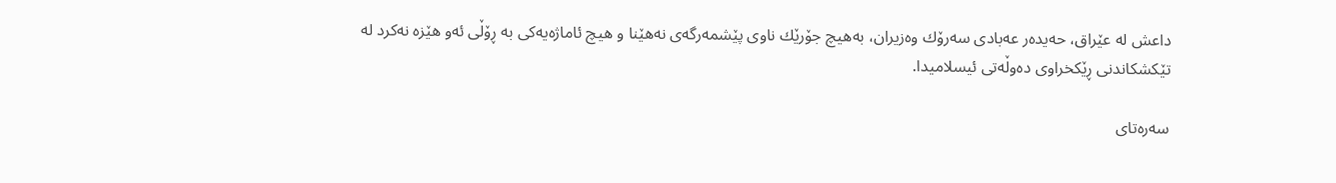داعش له‌ عێراق، حه‌یده‌ر عه‌بادی سه‌رۆك وه‌زیران، به‌هیچ جۆرێك ناوی پێشمه‌رگه‌ی نه‌هێنا و هیچ ئاماژه‌یه‌كی به ‌ڕۆڵی ئه‌و هێزه‌ نه‌كرد له‌ تێكشكاندنی ڕێكخراوی ده‌وڵه‌تی ئیسلامیدا.

سه‌ره‌تای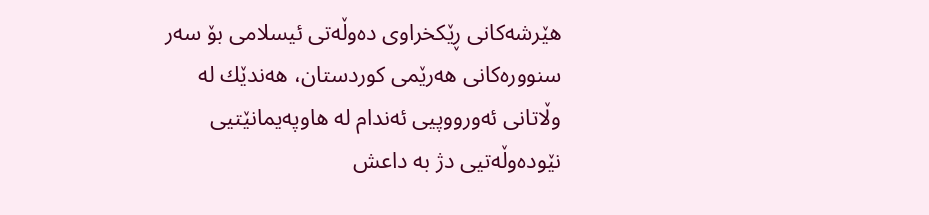هێرشه‌كانی ڕێكخراوی ده‌وڵه‌تی ئیسلامی بۆ سه‌ر سنووره‌كانی هه‌رێمی كوردستان، هه‌ندێك له‌ وڵاتانی ئه‌ورووپیی ئه‌ندام له‌ هاوپه‌یمانێتیی نێوده‌وڵه‌تیی دژ به‌ داعش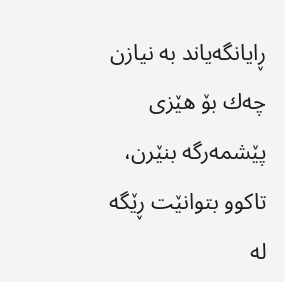ڕایانگه‌یاند به‌ نیازن چه‌ك بۆ هێزی پێشمه‌رگه‌ بنێرن، تاكوو بتوانێت ڕێگه‌ له‌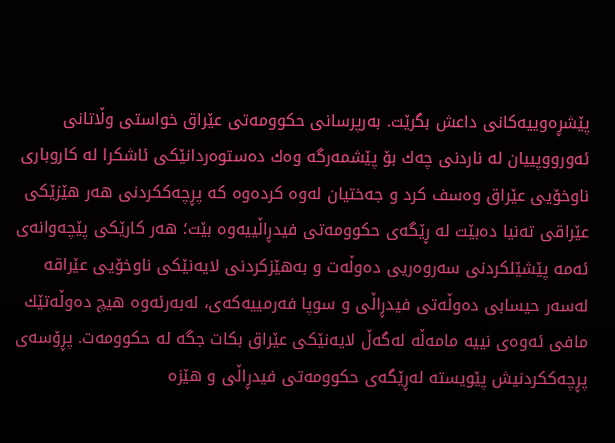پێشڕه‌وییه‌كانی داعش بگرێت. به‌رپرسانی حكوومه‌تی عێراق خواستی وڵاتانی ئه‌ورووپییان له‌ ناردنی چه‌ك بۆ پێشمه‌رگه‌ وه‌ك ده‌ستوه‌ردانێكی ئاشكرا له‌ كاروباری ناوخۆیی عێراق وه‌سف كرد و جه‌ختیان له‌وه‌ كرده‌وه‌ كه‌ پڕچه‌ككردنی هه‌ر هێزێكی عێراقی ته‌نیا ده‌بێت له‌ ڕێگه‌ی حكوومه‌تی فیدڕاڵییه‌وه‌ بێت؛ هه‌ر كارێكی پێچه‌وانه‌ی ئه‌مه‌ پێشێلكردنی سه‌روه‌ریی ده‌وڵه‌ت و به‌هێزكردنی لایه‌نێكی ناوخۆیی عێراقه‌ له‌سه‌ر حیسابی ده‌وڵه‌تی فیدڕاڵی و سوپا فه‌رمییه‌كه‌ی، له‌به‌رئه‌وه‌ هیچ ده‌وڵه‌تێك مافی ئه‌وه‌ی نییه‌ مامه‌ڵه‌ له‌گه‌ڵ لایه‌نێكی عێراق بكات جگه‌ له‌ حكوومه‌ت. پڕۆسه‌ی پڕچه‌ككردنیش پێویسته‌ له‌ڕێگه‌ی حكوومه‌تی فیدڕاڵی‌ و هێزه‌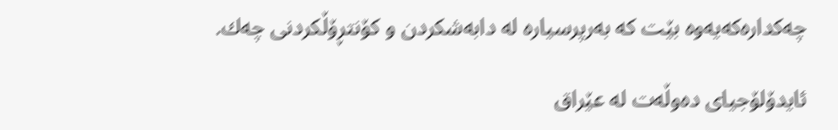چه‌كداره‌كه‌یه‌وه‌ بێت كه‌ به‌رپرسیاره‌ له‌ دابه‌شكردن و كۆنتڕۆڵكردنی چه‌ك.

ئایدۆلۆجیای ده‌وڵه‌ت له‌ عێراق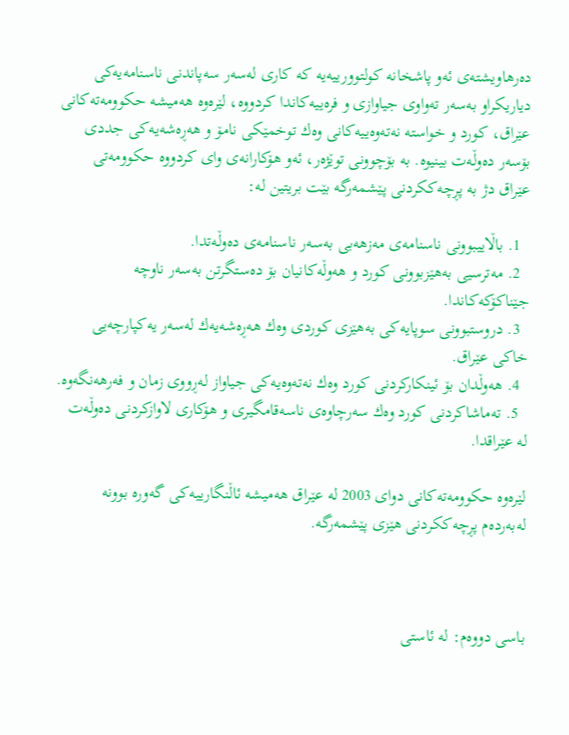ده‌رهاویشته‌ی ئه‌و پاشخانه‌ كولتوورییه‌یه‌ كه‌ كاری له‌سه‌ر سه‌پاندنی ناسنامەیەکی دیاریكراو به‌سه‌ر ته‌واوی جیاوازی و فره‌ییه‌كاندا كردووه‌، لێره‌وه‌ هه‌میشه‌ حكوومه‌ته‌كانی عێراق، كورد و خواسته‌ نه‌ته‌وه‌ییه‌كانی وه‌ك توخمێكی نامۆ و هه‌ڕه‌شه‌یه‌كی جددی بۆسه‌ر ده‌وڵه‌ت بینیوه‌. به‌ بۆچوونی توێژه‌ر، ئه‌و هۆكارانه‌ی وای كردووه‌ حكوومه‌تی عێراق دژ به‌ پڕچه‌ككردنی پێشمه‌رگه‌ بێت بریتین لە:

  1. باڵاییبوونی ناسنامەی مه‌زهه‌بی به‌سه‌ر ناسنامەی ده‌وڵه‌تدا.
  2. مه‌ترسیی به‌هێزبوونی كورد و هه‌وڵه‌كانیان بۆ ده‌ستگرتن به‌سه‌ر ناوچه‌ جێناكۆكه‌كاندا.
  3. دروستبوونی سوپایه‌كی به‌هێزی كوردی وه‌ك هه‌ڕه‌شه‌یه‌ك له‌سه‌ر یه‌كپارچه‌یی خاكی عێراق.
  4. هه‌وڵدان بۆ ئینكاركردنی كورد وه‌ك نه‌ته‌وه‌یه‌كی جیاواز له‌ڕووی زمان و فه‌رهه‌نگه‌وه‌.
  5. ته‌ماشاكردنی كورد وه‌ك سه‌رچاوه‌ی ناسه‌قامگیری و هۆكاری لاوازكردنی ده‌وڵه‌ت له‌ عێراقدا.

لێره‌وه‌ حكوومه‌ته‌كانی دوای 2003 له‌ عێراق هه‌میشه‌ ئاڵنگارییه‌كی گه‌وره‌ بوونه‌ له‌به‌رده‌م پڕچه‌ككردنی هێزی پێشمه‌رگه‌.



باسی دووه‌م: له‌ ئاستی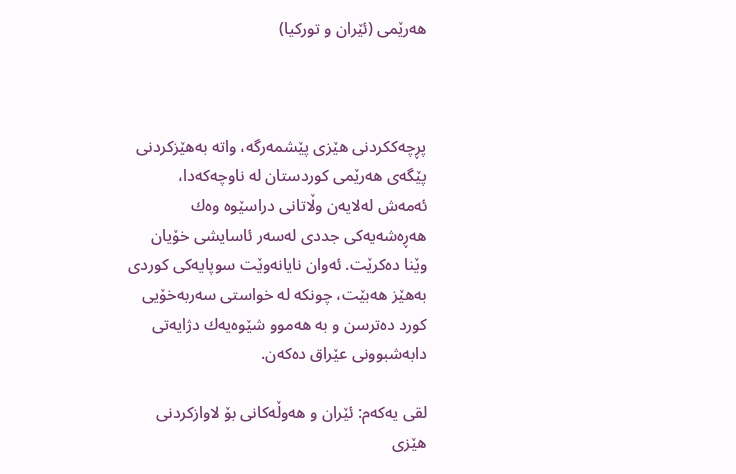هه‌رێمی (ئێران و توركیا)



پڕچه‌ككردنی هێزی پێشمه‌رگه‌، واته‌ به‌هێزكردنی پێگه‌ی هه‌رێمی كوردستان له‌ ناوچه‌كه‌دا، ئه‌مه‌ش له‌لایه‌ن وڵاتانی دراسێوه‌ وه‌ك هه‌ڕه‌شه‌یه‌كی جددی له‌سه‌ر ئاسایشی خۆیان وێنا دەکرێت. ئه‌وان نایانه‌وێت سوپایه‌كی كوردی به‌هێز هه‌بێت، چونكه‌ له‌ خواستی سه‌ربه‌خۆیی كورد ده‌ترسن و به‌ هه‌موو شێوه‌یه‌ك دژایه‌تی دابه‌شبوونی عێراق ده‌كه‌ن.

لقی یه‌كه‌م: ئێران و هه‌وڵه‌كانی بۆ لاوازكردنی هێزی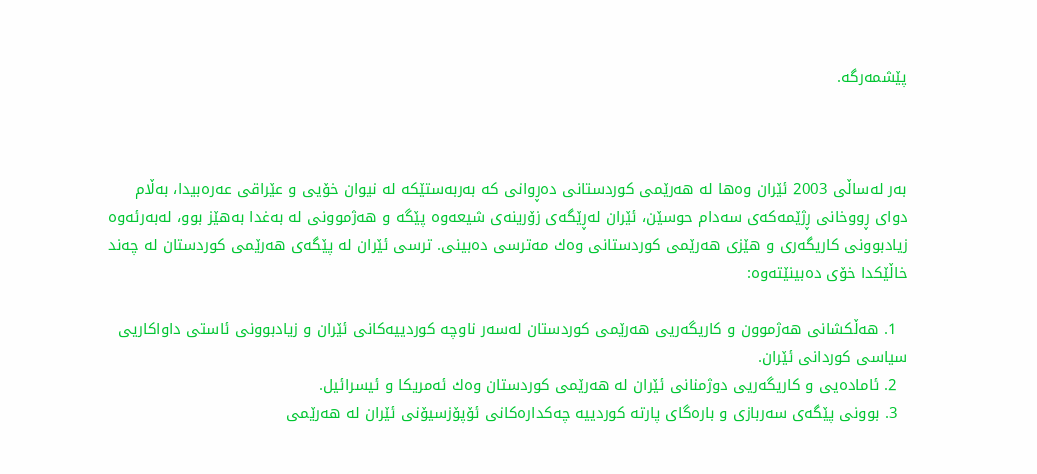پێشمه‌رگه‌.



به‌ر له‌ساڵی 2003 ئێران وه‌ها له‌ هه‌رێمی كوردستانی ده‌ڕوانی كه‌ به‌ربه‌ستێكه‌ له‌ نیوان خۆیی و عێراقی عه‌ره‌بیدا، به‌ڵام دوای ڕووخانی ڕژێمه‌كه‌ی سه‌دام حوسێن، ئێران له‌ڕێگه‌ی زۆرینه‌ی شیعه‌وه‌ پێگه‌ و هه‌ژموونی له‌ به‌غدا به‌هێز بوو، له‌به‌رئه‌وه‌ زیادبوونی كاریگه‌ری و هێزی هه‌رێمی كوردستانی وه‌ك مه‌ترسی ده‌بینی. ترسی ئێران له‌ پێگه‌ی هه‌رێمی كوردستان له‌ چه‌ند خاڵێكدا خۆی ده‌بینێته‌وه‌:

  1. هه‌ڵكشانی هه‌ژموون و كاریگه‌ریی هه‌رێمی كوردستان له‌سه‌ر ناوچه‌ كوردییه‌كانی ئێران و زیادبوونی ئاستی داواكاریی سیاسی كوردانی ئێران.
  2. ئاماده‌یی و كاریگه‌ریی دوژمنانی ئێران له‌ هه‌رێمی كوردستان وه‌ك ئه‌مریكا و ئیسرائیل.
  3. بوونی پێگه‌ی سه‌ربازی و باره‌گای پارته‌ كوردییه‌ چه‌كداره‌كانی ئۆپۆزسیۆنی ئێران له‌ هه‌رێمی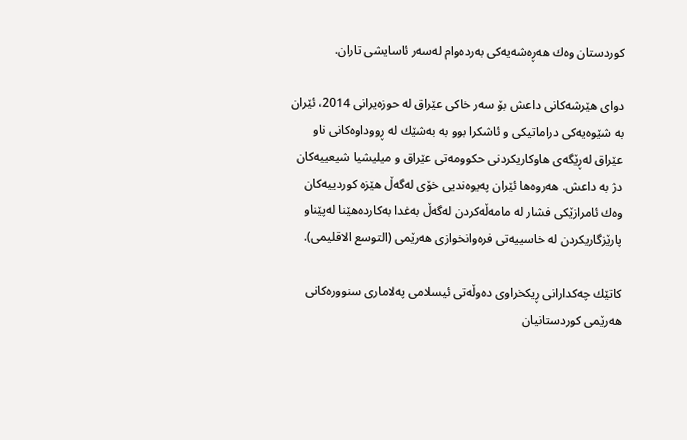كوردستان وه‌ك هه‌ڕه‌شه‌یه‌كی به‌رده‌وام له‌سه‌ر ئاسایشی تاران.

دوای هێرشه‌كانی داعش بۆ سه‌ر خاكی عێراق له‌ حوزه‌یرانی 2014، ئێران به ‌شێوه‌یه‌كی دراماتیكی و ئاشكرا بوو به ‌به‌شێك له‌ ڕووداوه‌كانی ناو عێراق له‌ڕێگه‌ی هاوكاریكردنی حكوومه‌تی عێراق و میلیشیا شیعییه‌كان دژ به‌ داعش. هه‌روه‌ها ئێران په‌یوه‌ندیی خۆی له‌گه‌ڵ هێزه‌ كوردییه‌كان وه‌ك ئامرازێكی فشار له‌ مامه‌ڵه‌كردن له‌گه‌ڵ به‌غدا به‌كارده‌هێنا له‌پێناو پارێزگاریكردن له‌ خاسییه‌تی فره‌وانخوازی هه‌رێمی (التوسع الاقلیمی).

كاتێك چه‌كدارانی ڕیكخراوی ده‌وڵه‌تی ئیسلامی په‌لاماری سنووره‌كانی هه‌رێمی كوردستانیان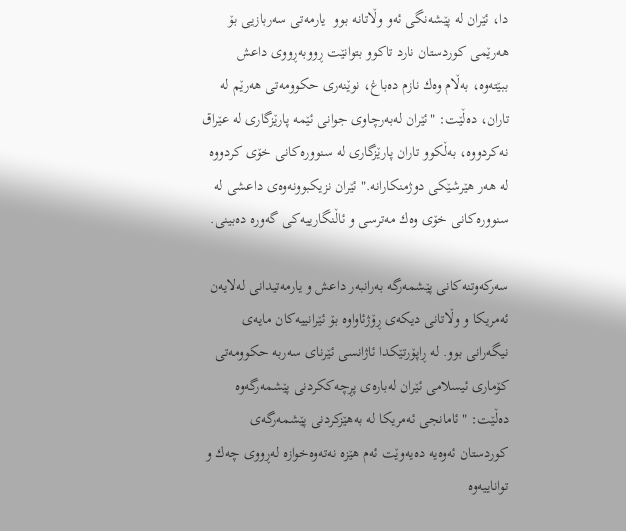دا، ئێران له‌ پێشه‌نگی ئه‌و وڵاتانه‌ بوو  یارمه‌تی سه‌ربازیی بۆ هه‌رێمی كوردستان نارد تاكوو بتوانێت ڕووبه‌ڕووی داعش ببێته‌وه‌، به‌ڵام وه‌ك نازم ده‌باغ، نوێنه‌ری حكوومه‌تی هه‌رێم له‌ تاران، ده‌ڵێت: "ئێران له‌به‌رچاوی جوانی ئێمه‌ پارێزگاری له‌ عێراق نه‌كردووه‌، به‌ڵكوو تاران پارێزگاری له‌ سنووره‌كانی خۆی كردووه‌ له‌ هه‌ر هێرشێكی دوژمنكارانه‌." ئێران نزیكبوونه‌وه‌ی داعشی له‌ سنووره‌كانی خۆی وه‌ك مه‌ترسی و ئاڵنگارییه‌كی گه‌وره‌ ده‌بینی.

سه‌ركه‌وتنه‌كانی پێشمه‌رگه‌ به‌رانبه‌ر داعش و یارمه‌تیدانی له‌لایه‌ن ئه‌مریكا و وڵاتانی دیكه‌ی ڕۆژئاواوه‌ بۆ ئێرانییه‌كان مایه‌ی نیگه‌رانی بوو. له‌ ڕاپۆرتێكدا ئاژانسی ئێرنای سه‌ربه‌ حكوومه‌تی كۆماری ئیسلامی ئێران له‌باره‌ی پڕچه‌ككردنی پێشمه‌رگه‌وه‌ ده‌ڵێت: "ئامانجی ئه‌مریكا له‌ به‌هێزكردنی پێشمه‌رگه‌ی كوردستان ئه‌وه‌یه‌ ده‌یه‌وێت ئه‌م هێزه‌ نه‌ته‌وه‌خوازه‌ له‌ڕووی چه‌ك و تواناییەوه‌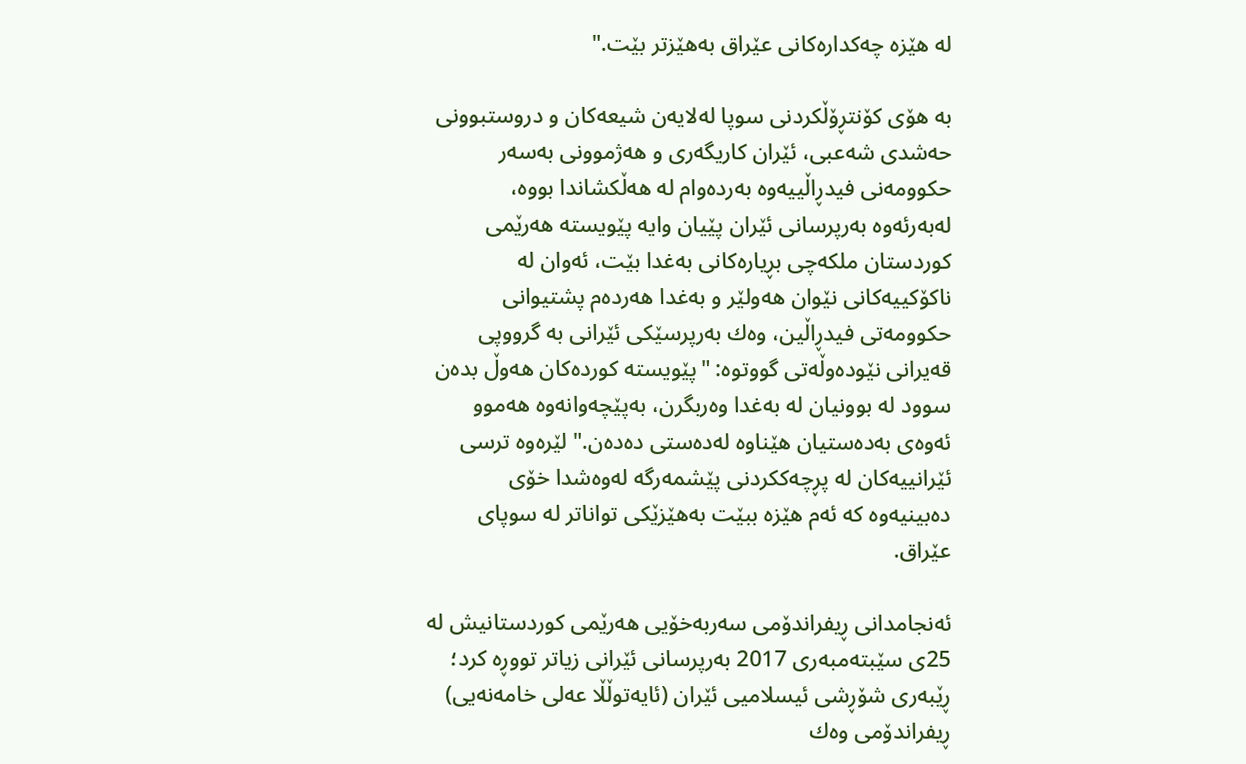له ‌هێزه‌ چه‌كداره‌كانی عێراق به‌هێزتر بێت."

به‌ هۆی كۆنتڕۆڵكردنی سوپا له‌لایه‌ن شیعه‌كان و دروستبوونی حه‌شدی شه‌عبی، ئێران كاریگه‌ری و هه‌ژموونی به‌سه‌ر حكوومه‌نی فیدڕاڵییه‌وه‌ به‌رده‌وام له‌ هه‌ڵكشاندا بووه‌، له‌به‌رئه‌وه‌ به‌رپرسانی ئێران پێیان وایه‌ پێویسته‌ هه‌رێمی كوردستان ملكه‌چی بڕیاره‌كانی به‌غدا بێت، ئه‌وان له‌ ناكۆكییه‌كانی نێوان هه‌ولێر و به‌غدا هه‌رده‌م پشتیوانی حكوومه‌تی فیدڕاڵین، وه‌ك به‌رپرسێكی ئێرانی به‌ گرووپی قه‌یرانی نێوده‌وڵه‌تی گووتوه: "پێویسته‌ كورده‌كان هه‌وڵ بده‌ن سوود له‌ بوونیان له‌ به‌غدا وه‌ربگرن، به‌پێچه‌وانه‌وه‌ هه‌موو ئه‌وه‌ی به‌ده‌ستیان هێناوه‌ له‌ده‌ستی ده‌ده‌ن." لێره‌وه‌ ترسی ئێرانییه‌كان له‌ پڕچه‌ككردنی پێشمه‌رگه‌ له‌وه‌شدا خۆی ده‌بینیه‌وه‌ كه‌ ئه‌م هێزه‌ ببێت به‌هێزێكی ‌تواناتر له‌ سوپای عێراق.

ئه‌نجامدانی ڕیفراندۆمی سه‌ربه‌خۆیی هه‌رێمی كوردستانیش له‌ 25ی سێبته‌مبه‌ری 2017 به‌رپرسانی ئێرانی زیاتر تووڕه‌ كرد؛ ڕێبه‌ری شۆڕشی ئیسلامیی ئێران (ئایه‌توڵڵا عه‌لی خامه‌نه‌یی) ڕیفراندۆمی وه‌ك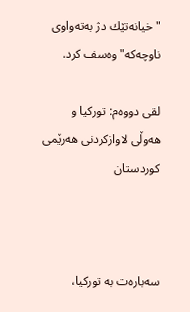"خیانه‌تێك دژ به‌ته‌واوی ناوچه‌كه‌" وه‌سف كرد.

لقی دووه‌م: توركیا و هه‌وڵی لاوازكردنی هه‌رێمی كوردستان



سه‌باره‌ت به‌ توركیا،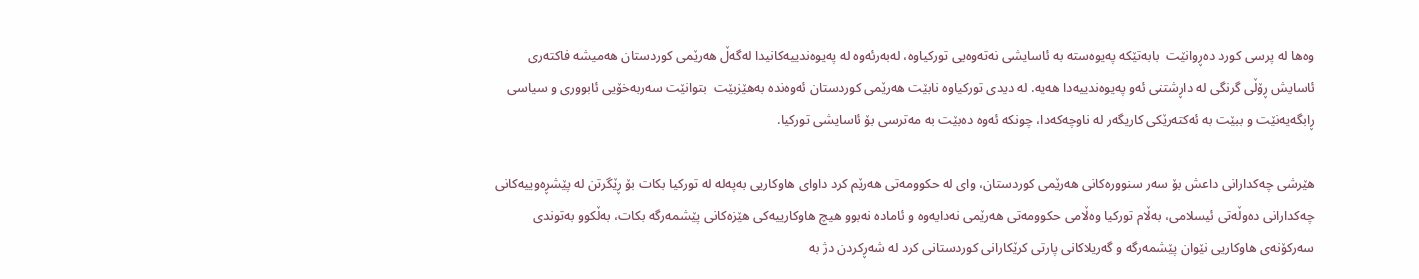وه‌ها له‌ پرسی كورد ده‌ڕوانێت ‌ بابه‌تێكه‌ په‌یوه‌سته‌ به‌ ئاسایشی نه‌ته‌وه‌یی توركیاوه‌، له‌به‌رئه‌وه‌ له‌ په‌یوه‌ندییه‌كانیدا له‌گه‌ڵ هه‌رێمی كوردستان هه‌میشه‌ فاكته‌ری ئاسایش ڕۆڵی گرنگی له‌ داڕشتنی ئه‌و په‌یوه‌ندییه‌دا هه‌یه‌. له‌ دیدی توركیاوه‌ نابێت هه‌رێمی كوردستان ئه‌وه‌نده‌ به‌هێزبێت ‌ بتوانێت سه‌ربه‌خۆیی ئابووری و سیاسی ڕابگه‌یه‌نێت و ببێت به‌ ئه‌كته‌رێكی كاریگه‌ر له‌ ناوچه‌كه‌دا، چونكه‌ ئه‌وه‌ ده‌بێت به‌ مه‌ترسی بۆ ئاسایشی توركیا.

هێرشی چه‌كدارانی داعش بۆ سه‌ر سنووره‌كانی هه‌رێمی كوردستان، وای له‌ حكوومه‌تی هه‌رێم كرد داوای هاوكاریی به‌په‌له‌ له‌ توركیا بكات بۆ ڕێگرتن له‌ پێشڕه‌وییه‌كانی چه‌كدارانی ده‌وڵه‌تی ئیسلامی، به‌ڵام توركیا وه‌ڵامی حكوومه‌تی هه‌رێمی نه‌دایه‌وه‌ و ئاماده‌ نه‌بوو هیچ هاوكارییه‌كی هێزه‌كانی پێشمه‌رگه‌ بكات، به‌ڵكوو به‌توندی سه‌ركۆنه‌ی هاوكاریی نێوان پێشمه‌رگه‌ و گه‌ریلاكانی پارتی كرێكارانی كوردستانی كرد له‌ شه‌ڕكردن دژ به‌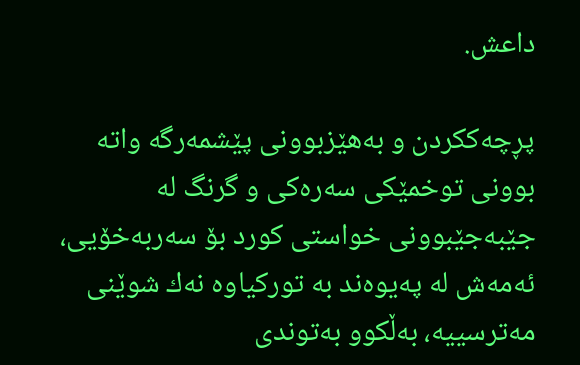داعش.

پڕچه‌ككردن و به‌هێزبوونی پێشمه‌رگه‌ واته‌ بوونی توخمێكی سه‌ره‌كی و گرنگ له‌ جێبه‌جێبوونی خواستی كورد بۆ سه‌ربه‌خۆیی، ئه‌مه‌ش له‌ په‌یوه‌ند به‌ توركیاوه‌ نه‌ك شوێنی مه‌ترسییه‌، به‌ڵكوو به‌توندی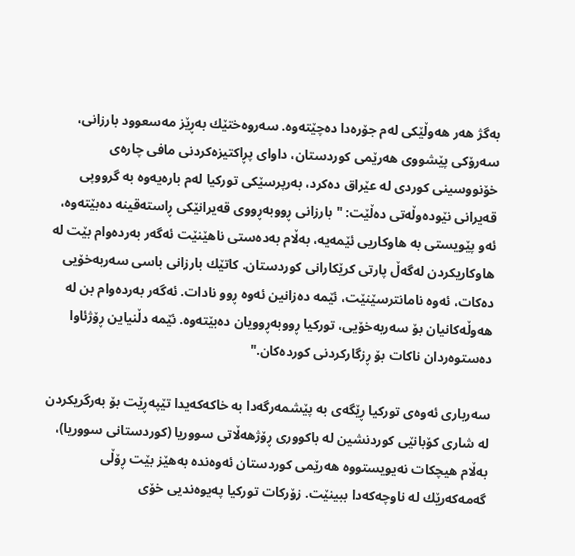به‌گژ هه‌ر هه‌وڵێكی له‌م جۆره‌دا ده‌چێته‌وه‌. سه‌روه‌ختێك به‌ڕێز مه‌سعوود بارزانی، سه‌رۆكی پێشووی هه‌رێمی كوردستان، داوای پڕاكتیزه‌كردنی مافی چاره‌ی خۆنووسینی كوردی له‌ عێراق ده‌كرد، به‌رپرسێكی توركیا له‌م باره‌یه‌وه‌ به‌ گرووپی قه‌یرانی نێوده‌وڵه‌تی ده‌ڵێت: "بارزانی ڕووبه‌ڕووی قه‌یرانێكی ڕاسته‌قینه‌ ده‌بێته‌وه‌، ئه‌و پێویستی به‌ هاوكاریی ئێمه‌یه‌، به‌ڵام به‌ده‌ستی ناهێنێت ئه‌گه‌ر به‌رده‌وام بێت له‌ هاوكاریكردن له‌گه‌ڵ پارتی كرێكارانی كوردستان. كاتێك بارزانی باسی سه‌ربه‌خۆیی ده‌كات، ئه‌وه‌ نامانترسێنێت، ئێمه‌ ده‌زانین ئه‌وه‌ ڕوو نادات. ئه‌گه‌ر به‌رده‌وام بن له‌ هه‌وڵه‌كانیان بۆ سه‌ربه‌خۆیی، توركیا ڕووبه‌ڕوویان ده‌بێته‌وه‌. ئێمه‌ دڵنیاین ڕۆژئاوا ده‌ستوه‌ردان ناكات بۆ ڕزگاركردنی كورده‌كان."

سه‌رباری ئه‌وه‌ی توركیا ڕێگه‌ی به‌ پێشمه‌رگه‌دا به‌ خاكه‌كه‌یدا تێپه‌ڕێت بۆ به‌رگریكردن له‌ شاری كۆبانێی كوردنشین له‌ باكووری ڕۆژهه‌ڵاتی سووریا (كوردستانی سووریا)، به‌ڵام هیچكات نه‌یویستووه‌ هه‌رێمی كوردستان ئه‌وه‌نده‌ به‌هێز بێت ڕۆڵی گه‌مه‌كه‌رێك له‌ ناوچه‌كه‌دا ببینێت. زۆركات توركیا په‌یوه‌ندیی خۆی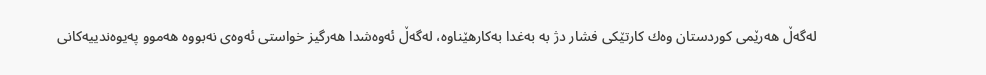له‌گه‌ڵ هه‌رێمی كوردستان وه‌ك كارتێكی فشار دژ به‌ به‌غدا به‌كارهێناوه‌، له‌گه‌ڵ ئه‌وه‌شدا هه‌رگیز خواستی ئه‌وه‌ی نه‌بووه‌‌ هه‌موو په‌یوه‌ندییه‌كانی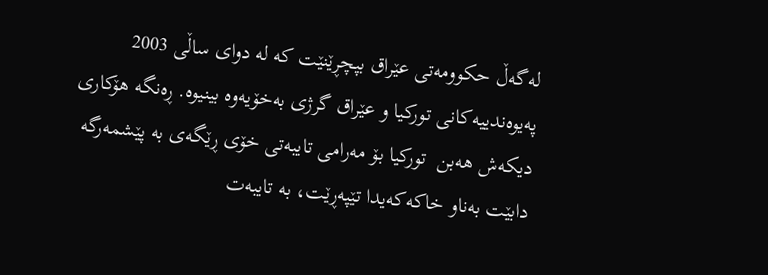له‌گه‌ڵ حكوومه‌تی عێراق بپچڕێنێت كه‌ له‌ دوای ساڵی 2003 په‌یوه‌ندییه‌كانی توركیا و عێراق گرژی به‌خۆیه‌وه‌ بینیوه‌. ڕه‌نگه‌ هۆكاری دیكه‌ش هه‌بن  توركیا بۆ مه‌رامی تایبه‌تی خۆی ڕێگه‌ی به‌ پێشمه‌رگه‌ دابێت به‌ناو خاكه‌كه‌یدا تێپه‌ڕێت، به تایبه‌ت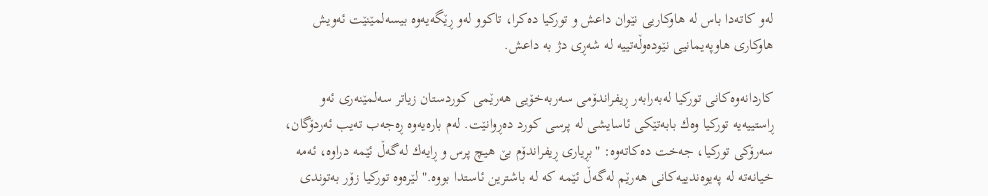له‌و كاته‌دا باس له‌ هاوكاریی نێوان داعش و توركیا ده‌كرا، تاكوو له‌و ڕێگه‌یه‌وه‌ بیسه‌لمێنێت ئه‌ویش هاوكاری هاوپه‌یمانیی نێوده‌وڵه‌تییه‌ له‌ شه‌ڕی دژ به‌ داعش.

كاردانه‌وه‌كانی توركیا له‌به‌رابه‌ر ڕیفراندۆمی سه‌ربه‌خۆیی هه‌رێمی كوردستان زیاتر سه‌لمێنه‌ری ئه‌و ڕاستییه‌یه‌ توركیا وه‌ك بابه‌تێكی ئاسایشی له‌ پرسی كورد ده‌ڕوانێت. له‌م باره‌یه‌وه‌ ڕه‌جه‌ب ته‌یب ئه‌ردۆگان، سه‌رۆكی توركیا، جه‌خت ده‌كاته‌وه‌: "بڕیاری ڕیفراندۆم بێ هیچ پرس و ڕایه‌ك له‌گه‌ڵ ئێمه‌ دراوه‌، ئه‌مه‌ خیانه‌ته‌ له‌ په‌یوه‌ندییه‌كانی هه‌رێم له‌گه‌ڵ ئێمه‌ كه‌ له‌ باشترین ئاستدا بووه‌." لێره‌وه‌ توركیا زۆر به‌توندی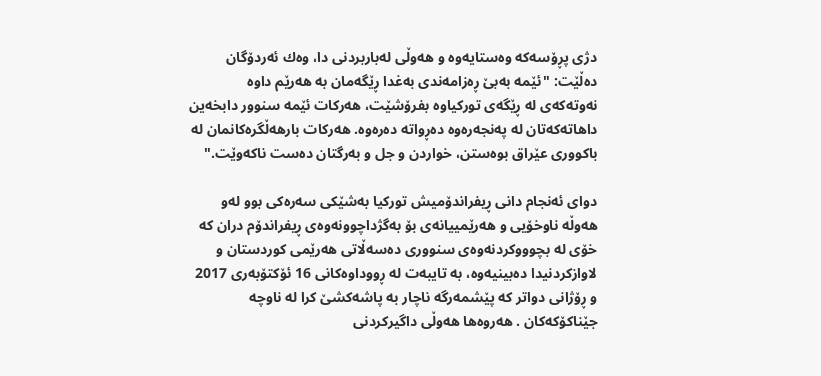دژی پڕۆسه‌كه‌ وه‌ستایه‌وه‌ و هه‌وڵی له‌باربردنی دا، وه‌ك ئه‌ردۆگان ده‌ڵێت: "ئێمه‌ به‌بێ ڕه‌زامه‌ندی به‌غدا ڕێگه‌مان به‌ هه‌رێم داوه‌ نه‌وته‌كه‌ی له‌ ڕێگه‌ی توركیاوه‌ بفرۆشێت، هه‌ركات ئێمه‌ سنوور دابخه‌ین داهاته‌كه‌تان له‌ په‌نجه‌ره‌وه‌ ده‌ڕواته‌ ده‌ره‌وه‌. هه‌ركات بارهه‌ڵگره‌كانمان له‌ باكووری عێراق بوه‌ستن، خواردن و جل و به‌رگتان ده‌ست ناكه‌وێت."

دوای ئه‌نجام دانی ڕیفراندۆمیش توركیا به‌شێكی سه‌ره‌كی بوو له‌و هه‌وڵه‌ ناوخۆیی و هه‌رێمییانه‌ی بۆ به‌گژداچوونه‌وه‌ی ڕیفراندۆم دران كه‌ خۆی له‌ بچوووكردنه‌وه‌ی‌ سنووری ده‌سه‌ڵاتی هه‌رێمی كوردستان و لاوازكردنیدا ده‌بینیه‌وه‌، به ‌تایبه‌ت له‌ ڕووداوه‌كانی 16 ئۆكتۆبه‌ری 2017 و ڕۆژانی دواتر كه‌ پێشمه‌رگه‌ ناچار به‌ پاشه‌كشێ كرا له‌ ناوچه‌ جێناكۆكه‌كان . هه‌روه‌ها هه‌وڵی داگیركردنی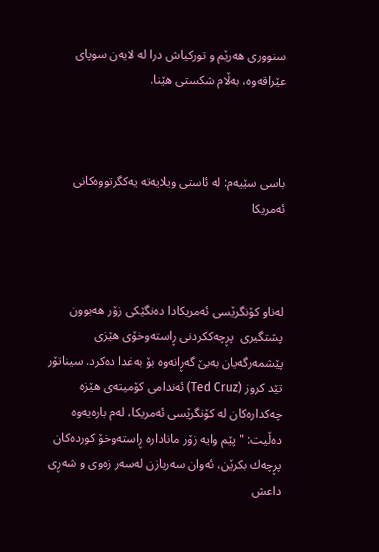سنووری هه‌رێم و توركیاش درا له‌ لایه‌ن سوپای عێراقه‌وه‌، به‌ڵام شكستی هێنا.



باسی سێیه‌م: له‌ ئاستی ویلایه‌ته‌ یه‌كگرتووه‌كانی ئه‌مریكا



له‌ناو كۆنگرێسی ئه‌مریكادا ده‌نگێكی زۆر هه‌بوون  پشتگیری  پڕچه‌ككردنی ڕاسته‌وخۆی هێزی پێشمه‌رگه‌یان به‌بێ گه‌ڕانه‌وه‌ بۆ به‌غدا ده‌كرد. سیناتۆر تێد كروز (Ted Cruz) ئه‌ندامی كۆمیته‌ی هێزه‌ چه‌كداره‌كان له‌ كۆنگرێسی ئه‌مریكا، له‌م باره‌یه‌وه‌ ده‌ڵیت: "پێم وایه‌ زۆر ماناداره‌ ڕاسته‌وخۆ كورده‌كان پڕچه‌ك بكرێن، ئه‌وان سه‌ربازن له‌سه‌ر زه‌وی و شه‌ڕی داعش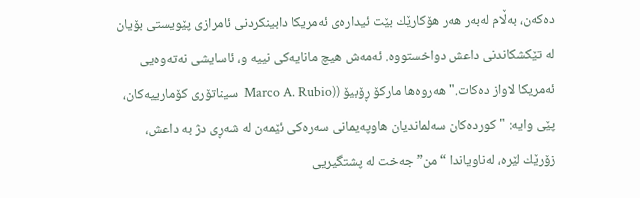ده‌كه‌ن، به‌ڵام له‌به‌ر هه‌ر هۆكارێك بێت ئیداره‌ی ئه‌مریكا دابینكردنی ئامرازی پێویستی بۆیان له‌ تێكشكاندنی داعش دواخستووه‌. ئه‌مه‌ش هیچ مانایه‌كی نییه‌ و، ئاسایشی نه‌ته‌وه‌یی ئه‌مریكا لاواز ده‌كات." هه‌روه‌ها ماركۆ ڕۆبیۆ ((Marco A. Rubio  سیناتۆری كۆمارییه‌كان، پێی وایه‌: "كورده‌كان سه‌لماندیان هاوپه‌یمانی سه‌ره‌كی ئێمه‌ن له‌ شه‌ڕی دژ به‌ داعش، زۆرێك لێره‌، له‌ناویاندا “من” جه‌خت له‌ پشتگیریی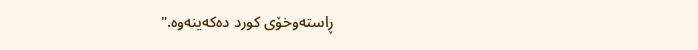ڕاسته‌وخۆی كورد ده‌كه‌ینه‌وه‌."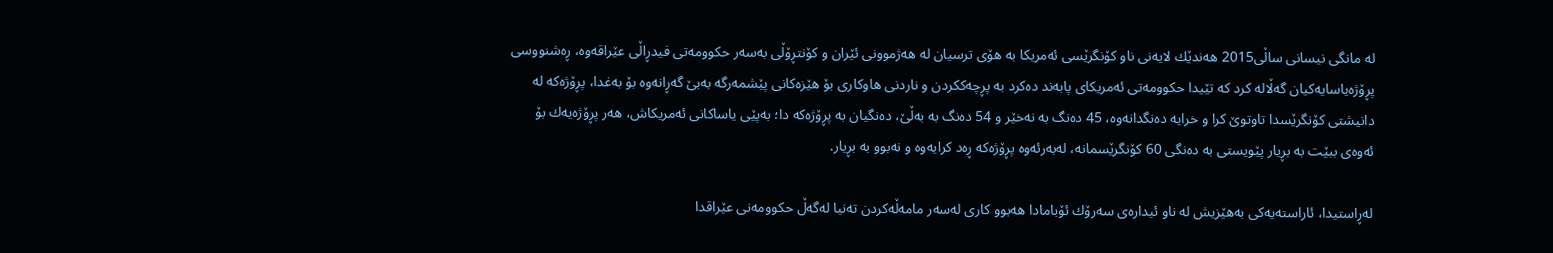له‌ مانگی نیسانی ساڵی2015 هه‌ندێك لایه‌نی ناو كۆنگرێسی ئه‌مریكا به‌ هۆی ترسیان له‌ هه‌ژموونی ئێران و كۆنتڕۆڵی به‌سه‌ر حكوومه‌تی فیدڕاڵی عێراقه‌وه‌، ڕه‌شنووسی پڕۆژه‌یاسایه‌كیان گه‌ڵاله‌ كرد كه‌ تێیدا حكوومه‌تی ئه‌مریكای پابه‌ند ده‌كرد به‌ پڕچه‌ككردن و ناردنی هاوكاری بۆ هێزه‌كانی پێشمه‌رگه‌ به‌بێ گه‌ڕانه‌وه‌ بۆ به‌غدا، پڕۆژه‌كه‌ له‌ دانیشتی كۆنگرێسدا تاوتوێ كرا و خرایه‌ ده‌نگدانه‌وه‌، 45 ده‌نگ به‌ نه‌خێر و 54 ده‌نگ به‌ به‌ڵێ، ده‌نگیان به‌ پڕۆژه‌كه‌ دا؛ به‌پێی یاساكانی ئه‌مریكاش، هه‌ر پڕۆژه‌یه‌ك بۆ ئه‌وه‌ی ببێت به‌ بڕیار پێویستی به‌ ده‌نگی 60 كۆنگرێسمانه‌، له‌به‌رئه‌وه‌ پڕۆژه‌كه‌ ڕه‌د كرایه‌وه‌ و نه‌بوو به‌ بڕیار.

له‌ڕاستیدا، ئاراسته‌یه‌كی به‌هێزیش له‌ ناو ئیداره‌ی سه‌رۆك ئۆبامادا هه‌بوو كاری له‌سه‌ر مامه‌ڵه‌كردن ته‌نیا له‌گه‌ڵ حكوومه‌نی عێراقدا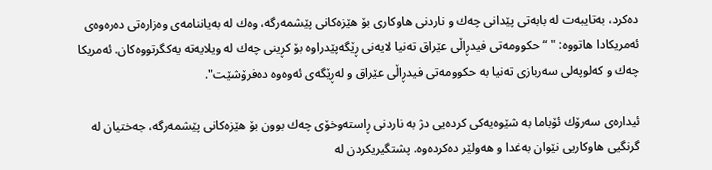ده‌كرد، به‌تایبه‌ت له‌ بابه‌تی پێدانی چه‌ك و ناردنی هاوكاری بۆ هێزه‌كانی پێشمه‌رگه‌، وه‌ك له‌ به‌یاننامه‌ی وه‌زاره‌تی ده‌ره‌وه‌ی ئه‌مریكادا هاتووه: " “حكوومه‌تی فیدڕاڵی عێراق ته‌نیا لایه‌نی ڕێگه‌پێدراوه‌ بۆ كڕینی چه‌ك له‌ ویلایه‌ته‌ یه‌كگرتووه‌كان. ئه‌مریكا چه‌ك و كه‌لوپه‌لی سه‌ربازی ته‌نیا به‌ حكوومەتی فیدڕاڵی عێراق و له‌ڕێگه‌ی ئه‌وه‌وه‌ ده‌فرۆشێت".

ئیداره‌ی سه‌رۆك ئۆباما به ‌شێوه‌یه‌كی كرده‌یی دژ به‌ ناردنی ڕاسته‌وخۆی چه‌ك بوون بۆ هێزه‌كانی پێشمه‌رگه‌، جه‌ختیان له‌ گرنگیی هاوكاریی نێوان به‌غدا و هه‌ولێر ده‌كرده‌وه‌. پشتگیریكردن له‌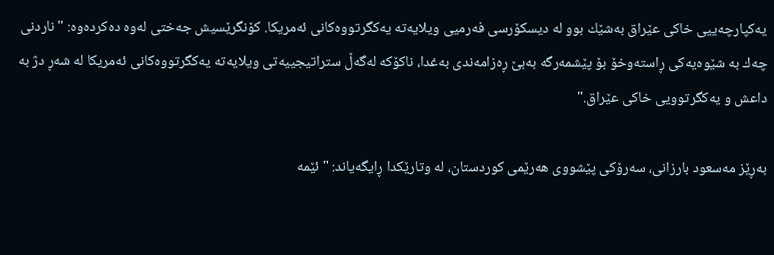یه‌كپارچه‌ییی خاكی عێراق به‌شێك بوو له‌ دیسكۆرسی فه‌رمیی ویلایه‌ته‌ یه‌كگرتووه‌كانی ئه‌مریكا. كۆنگرێسیش جه‌ختی له‌وه‌ ده‌كرده‌وه‌: "ناردنی چه‌ك به ‌شێوه‌یه‌كی ڕاسته‌وخۆ بۆ پێشمه‌رگه‌ به‌بێ ڕه‌زامه‌ندی به‌غدا، ناكۆكه‌ له‌گه‌ڵ ستراتیجییه‌تی ویلایه‌ته‌ یه‌كگرتووه‌كانی ئه‌مریكا له‌ شه‌ڕ دژ به‌ داعش و یه‌كگرتوویی خاكی عێراق."

به‌ڕێز مه‌سعود بارزانی، سه‌رۆكی پێشووی هه‌رێمی كوردستان، له‌ وتارێكدا ڕایگه‌یاند: "ئێمه‌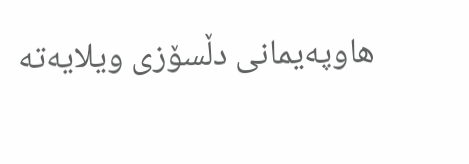هاوپه‌یمانی دڵسۆزی ویلایه‌ته‌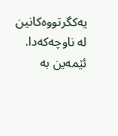یه‌كگرتووه‌كانین له‌ ناوچه‌كه‌دا. ئێمه‌ین به‌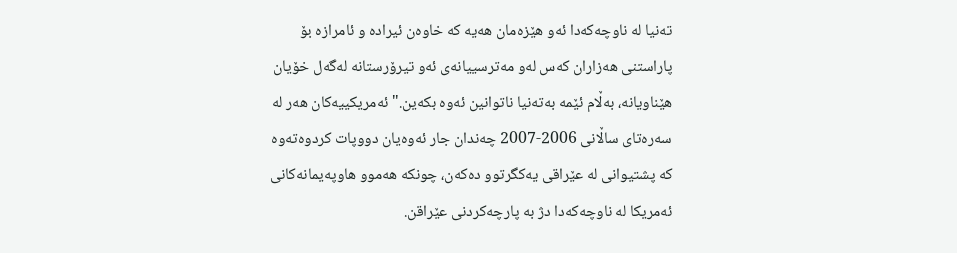ته‌نیا له‌ ناوچه‌كه‌دا ئه‌و هێزه‌مان هه‌یه‌ كه‌ خاوه‌ن ئیراده‌ و ئامرازه‌ بۆ پاراستنی هه‌زاران كه‌س له‌و مه‌ترسییانه‌ی ئه‌و تیرۆرستانه‌ له‌گه‌ل خۆیان هێناویانه‌، به‌ڵام ئێمه‌ به‌ته‌نیا ناتوانین ئه‌وه‌ بكه‌ین." ئه‌مریكییه‌كان هه‌ر له‌ سه‌ره‌تای ساڵانی 2006-2007 چه‌ندان جار ئه‌وه‌یان دووپات كردوه‌ته‌وه‌ كه‌ پشتیوانی له‌ عێراقی یه‌كگرتوو ده‌كه‌ن، چونكه‌ هه‌موو هاوپه‌یمانه‌كانی ئه‌مریكا له‌ ناوچه‌كه‌دا دژ به‌ پارچه‌كردنی عێراقن.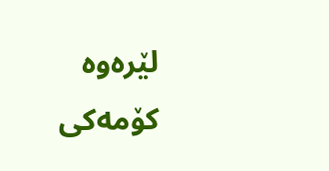لێره‌وه‌ كۆمه‌كی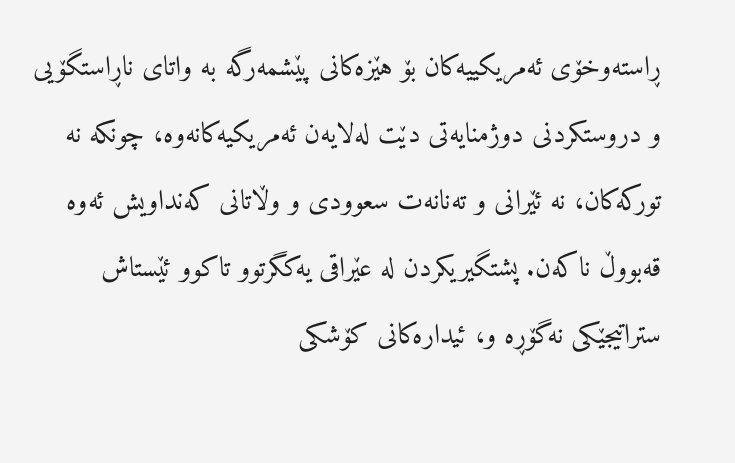ڕاسته‌وخۆی ئه‌مریكییه‌كان بۆ هێزه‌كانی پێشمه‌رگه‌ به‌ واتای ناڕاستگۆیی و دروستكردنی دوژمنایه‌تی دێت له‌لایه‌ن ئه‌مریكیه‌كانه‌وه‌، چونكه‌ نه‌ توركه‌كان، نە ئێرانی و ته‌نانه‌ت سعوودی و وڵاتانی كه‌نداویش ئه‌وه‌ قه‌بووڵ ناكه‌ن. پشتگیریكردن له‌ عێراقی یه‌كگرتوو تاكوو ئێستاش ستراتیجێكی نه‌گۆڕه‌ و، ئیداره‌كانی كۆشكی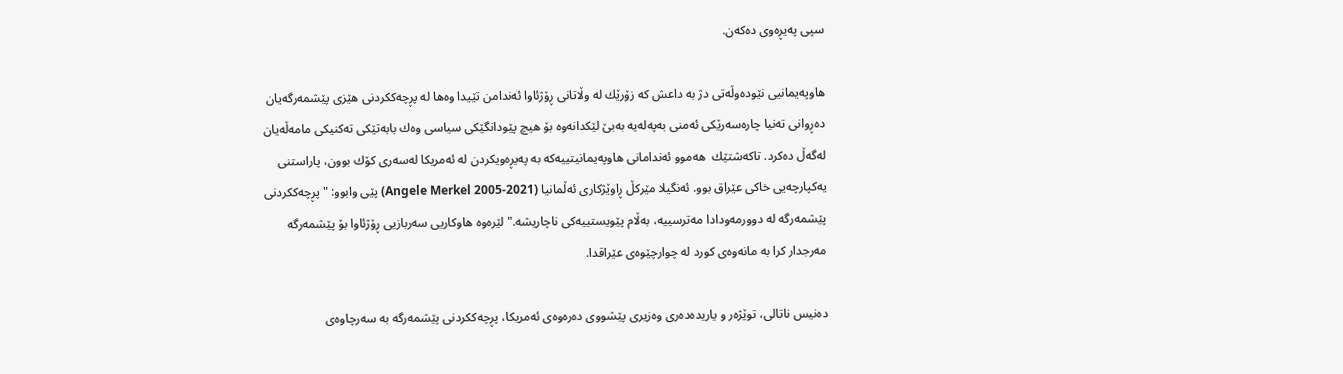سپی په‌یڕه‌وی ده‌كه‌ن.

هاوپه‌یمانیی نێوده‌وڵه‌تی دژ به‌ داعش كه‌ زۆرێك له‌ وڵاتانی ڕۆژئاوا ئه‌ندامن تێیدا وه‌ها له‌ پڕچه‌ككردنی هێزی پێشمه‌رگه‌یان ده‌ڕوانی ته‌نیا چاره‌سه‌رێكی ئه‌منی به‌په‌له‌یه‌ به‌بێ لێكدانه‌وه‌ بۆ هیچ پێودانگێكی سیاسی وه‌ك بابه‌تێكی ته‌كنیكی مامه‌ڵه‌یان له‌گه‌ڵ ده‌كرد. تاكه‌شتێك ‌ هه‌موو ئه‌ندامانی هاوپه‌یمانیتییه‌كه‌ به‌ په‌یڕه‌ویكردن له‌ ئه‌مریكا له‌سه‌ری كۆك بوون، پاراستنی یه‌كپارچه‌یی خاكی عێراق بوو. ئه‌نگیلا مێركڵ ڕاوێژكاری ئه‌ڵمانیا (Angele Merkel 2005-2021) پێی وابوو: "پڕچه‌ككردنی پێشمه‌رگه‌ له‌ دوورمه‌ودادا مه‌ترسییه‌، به‌ڵام پێویستییه‌كی ناچاریشه‌." لێره‌وه‌ هاوكاریی سه‌ربازیی ڕۆژئاوا بۆ پێشمه‌رگه‌ مه‌رجدار كرا به‌ مانه‌وه‌ی كورد له‌ چوارچێوه‌ی عێراقدا.

ده‌نیس ناتالی، توێژه‌ر و یاریده‌ده‌ری وه‌زیری پێشووی ده‌ره‌وه‌ی ئه‌مریكا، پڕچه‌ككردنی پێشمه‌رگه‌ به‌ سه‌رچاوه‌ی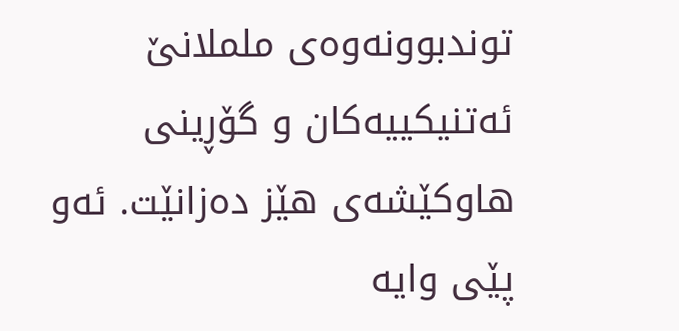توندبوونه‌وه‌ی ململانێ ئه‌تنیكییه‌كان و گۆڕینی هاوكێشه‌ی هێز ده‌زانێت. ئه‌و پێی وایه‌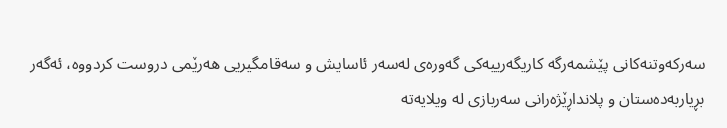سه‌ركه‌وتنه‌كانی پێشمه‌رگه‌ كاریگه‌رییه‌كی گه‌وره‌ی له‌سه‌ر ئاسایش و سه‌قامگیریی هه‌رێمی دروست كردووه‌، ئه‌گه‌ر بڕیاربه‌ده‌ستان و‌ پلانداڕێژه‌رانی سه‌ربازی له‌ ویلایه‌ته‌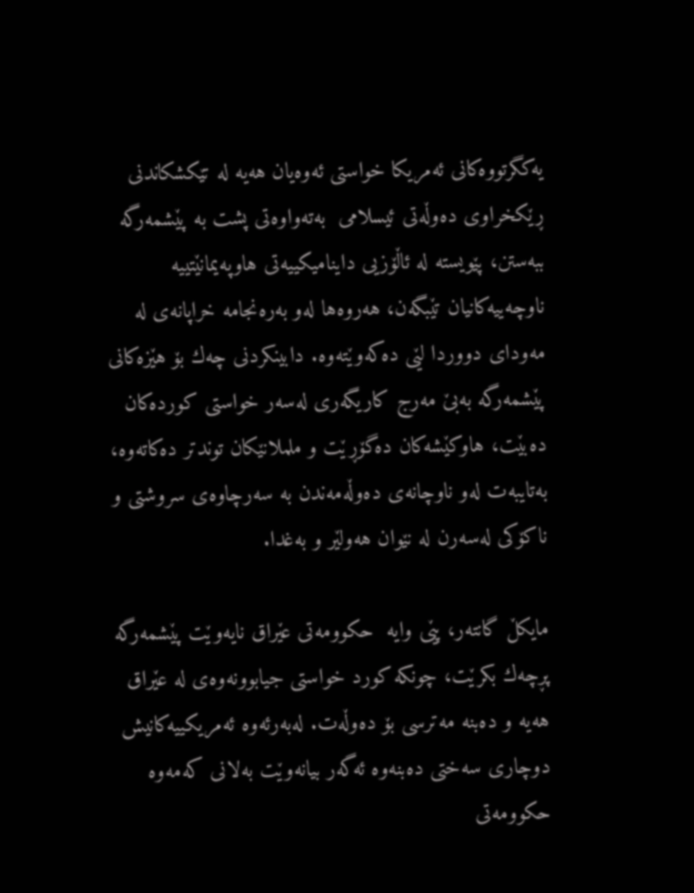یه‌كگرتووه‌كانی ئه‌مریكا خواستی ئه‌وه‌یان هه‌یه‌ له‌ تێكشكاندنی ڕێكخراوی ده‌وڵه‌تی ئیسلامی  به‌ته‌واوه‌تی پشت به‌ پێشمه‌رگه‌ ببه‌ستن، پێویسته‌ له‌ ئاڵۆزیی داینامیكییه‌تی هاوپه‌یمانێتییه‌ ناوچه‌ییه‌كانیان تێبگه‌ن، هه‌روه‌ها له‌و به‌ره‌‌نجامه‌ خراپانه‌ی له‌ مه‌ودای دووردا لێی ده‌كه‌وێته‌وه‌. دابینكردنی چه‌ك بۆ هێزه‌كانی پێشمه‌رگه‌ به‌بێ مه‌رج كاریگه‌ری له‌سه‌ر خواستی كورده‌كان ده‌بێت، هاوكێشه‌كان ده‌گۆڕێت و ململانێكان توندتر ده‌كاته‌وه‌، به‌تایبه‌ت له‌و ناوچانه‌ی ده‌وڵه‌مه‌ندن به‌ سه‌رچاوه‌ی سروشتی و ناكۆكی له‌سه‌رن له ‌نێوان هه‌ولێر و به‌غدا.

مایكڵ گانته‌ر، پێی وایه‌ ‌ حكوومه‌تی عێراق نایه‌وێت پێشمه‌رگه‌ پڕچه‌ك بكرێت، چونكه‌ كورد خواستی جیابوونه‌وه‌ی له‌ عێراق هه‌یه‌ و ده‌بنه‌ مه‌ترسی بۆ ده‌وڵه‌ت. له‌به‌رئه‌وه‌ ئه‌مریكییه‌كانیش دوچاری سه‌ختی ده‌بنه‌وه‌ ئه‌گه‌ر بیانه‌وێت به‌لانی كه‌مه‌وه‌ حكوومه‌تی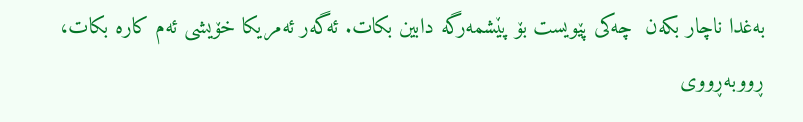به‌غدا ناچار بكه‌ن ‌ چه‌كی پێویست بۆ پێشمه‌رگه‌ دابین بكات. ئه‌گه‌ر ئه‌مریكا خۆیشی ئه‌م كاره‌ بكات، ڕووبه‌ڕووی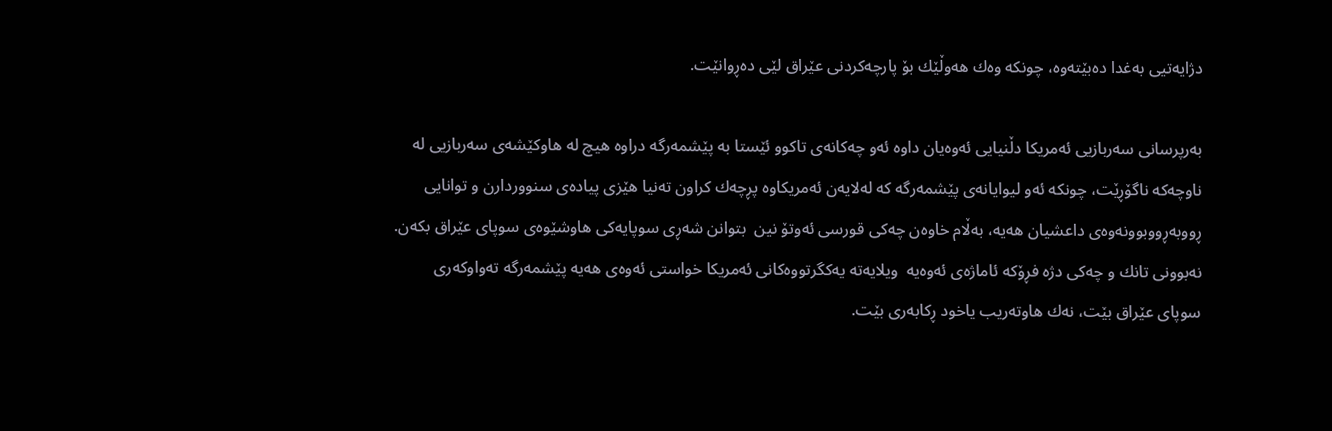دژایه‌تیی به‌غدا ده‌بێته‌وه‌، چونكه‌ وه‌ك هه‌وڵێك بۆ پارچه‌كردنی عێراق لێی ده‌ڕوانێت.

به‌رپرسانی سه‌ربازیی ئه‌مریكا دڵنیایی ئه‌وه‌یان داوه‌ ئه‌و چه‌كانه‌ی تاكوو ئێستا به‌ پێشمه‌رگه‌ دراوه‌ هیچ له‌ هاوكێشه‌ی سه‌ربازیی له‌ ناوچه‌كه‌ ناگۆڕێت، چونكه‌ ئه‌و لیوایانه‌ی پێشمه‌رگه‌ كه‌ له‌لایه‌ن ئه‌مریكاوه‌ پڕچه‌ك كراون ته‌نیا هێزی پیاده‌ی سنووردارن و توانایی ڕووبه‌ڕووبوونه‌وه‌ی داعشیان هه‌یه‌، به‌ڵام خاوه‌ن چه‌كی قورسی ئه‌وتۆ نین  بتوانن شه‌ڕی سوپایه‌كی هاوشێوه‌ی سوپای عێراق بكه‌ن. نه‌بوونی تانك و چه‌كی دژه‌ فڕۆكه‌ ئاماژه‌ی ئه‌وه‌یه‌  ویلایه‌ته‌ یه‌كگرتووه‌كانی ئه‌مریكا خواستی ئه‌وه‌ی هه‌یه‌ پێشمه‌رگه‌ ته‌واوكه‌ری سوپای عێراق بێت، نه‌ك هاوته‌ریب یاخود ڕكابه‌ری بێت.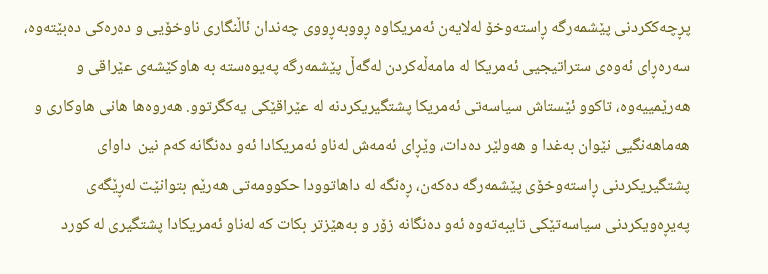پڕچه‌ككردنی پێشمه‌رگه‌ ڕاسته‌وخۆ له‌لایه‌ن ئه‌مریكاوه‌ ڕووبه‌ڕووی چه‌ندان ئاڵنگاری ناوخۆیی و ده‌ره‌كی ده‌بێته‌وه،‌ سه‌ره‌ڕای ئه‌وه‌ی‌ ستراتیجیی ئه‌مریكا له‌ مامه‌ڵه‌كردن له‌گه‌ڵ پێشمه‌رگه‌ په‌یوه‌سته‌ به‌ هاوكێشه‌ی عێراقی و هه‌رێمییه‌وه‌، تاكوو ئێستاش سیاسه‌تی ئه‌مریكا پشتگیریكردنه‌ له‌ عێراقێكی یه‌كگرتوو. هه‌روه‌ها هانی هاوكاری و هه‌ماهه‌نگیی نێوان به‌غدا و هه‌ولێر ده‌دات، وێڕای ئه‌مه‌ش له‌ناو ئه‌مریكادا ئه‌و ده‌نگانه‌ كه‌م نین  داوای پشتگیریكردنی ڕاسته‌وخۆی پێشمه‌رگه‌ ده‌كه‌ن،‌ ڕه‌نگه‌ له‌ داهاتوودا حكوومه‌تی هه‌رێم بتوانێت له‌ڕێگه‌ی په‌یڕه‌ویكردنی سیاسه‌تێكی تایبه‌ته‌وه‌ ئه‌و ده‌نگانه‌ زۆر و به‌هێزتر بكات كه‌ له‌ناو ئه‌مریكادا پشتگیری له‌ كورد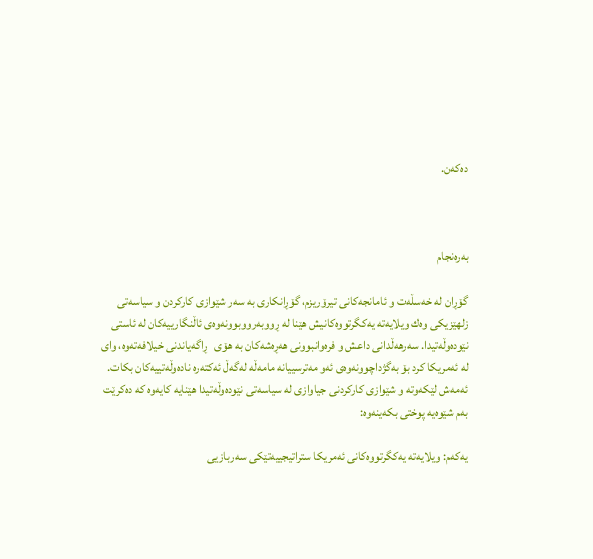ده‌كه‌ن.



به‌ره‌نجام

گۆڕان له‌ خه‌سڵه‌ت و ئامانجه‌كانی تیرۆریزم، گۆڕانكاری به ‌سه‌ر شێوازی كاركردن و سیاسه‌تی زلهێزیكی وه‌ك ویلایه‌ته‌ یه‌كگرتووه‌كانیش هێنا له‌ ڕووبه‌رووبوونه‌وه‌ی ئاڵنگارییه‌كان له‌ ئاستی نێوده‌وڵه‌تیدا. سه‌رهه‌ڵدانی داعش و فره‌وانبوونی هه‌ڕه‌شه‌كان به ‌هۆی   ڕاگه‌یاندنی خیلافه‌ته‌وه‌، وای له‌ ئه‌مریكا كرد بۆ به‌گژداچوونه‌وه‌ی ئه‌و مه‌ترسییانه‌ مامه‌ڵه‌ له‌گه‌ڵ ئه‌كته‌ره‌ ناده‌وڵه‌تییه‌كان بكات. ئه‌مه‌ش لێكه‌وته‌ و شێوازی كاركردنی جیاوازی له‌ سیاسه‌تی نێوده‌وڵه‌تیدا هێنایه‌ كایه‌وه‌ کە ده‌كرێت به‌م شێوه‌یه‌ پوختی بكه‌ینه‌وه‌:

یه‌كه‌م: ویلایه‌ته‌ یه‌كگرتووه‌كانی ئه‌مریكا ستراتیجییه‌تێكی سه‌ربازیی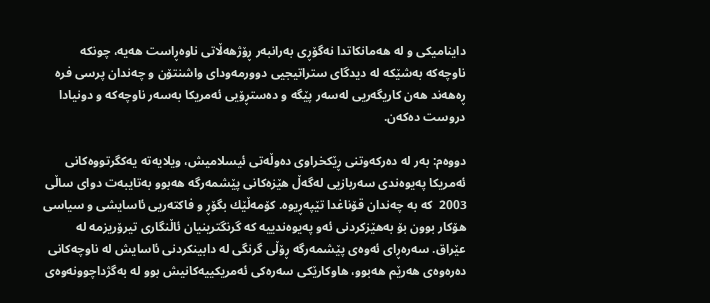داینامیكی و له‌ هه‌مانكاتدا نه‌گۆڕی به‌رانبه‌ر ڕۆژهه‌ڵاتی ناوه‌ڕاست هه‌یه‌، چونكه‌ ناوچه‌كه‌ به‌شێكه‌ له‌ دیدگای ستراتیجیی دوورمه‌ودای واشنتۆن و چه‌ندان پرسی فره‌ ڕه‌هه‌ند هه‌ن كاریگه‌ریی له‌سه‌ر پێگه‌ و ده‌ستڕۆیی ئه‌مریكا به‌سه‌ر ناوچه‌كه ‌و دونیادا دروست ده‌كه‌ن.

دووه‌م: به‌ر له‌ ده‌ركه‌وتنی ڕێكخراوی ده‌وڵه‌تی ئیسلامیش، ویلایه‌ته‌ یه‌كگرتووه‌كانی ئه‌مریكا په‌یوه‌ندی سه‌ربازیی له‌گه‌ڵ هێزه‌كانی پێشمه‌رگه‌ هه‌بوو به‌تایبه‌ت دوای ساڵی 2003  كه‌ به‌ چه‌ندان قۆناغدا تێپه‌ڕیوه‌. كۆمه‌ڵێك بگۆڕ و فاكته‌ریی ئاسایشی و سیاسی هۆكار بوون بۆ به‌هێزكردنی ئه‌و په‌یوه‌ندییه‌ کە گرنگترینیان ئاڵنگاری تیرۆریزمه‌ له‌ عێراق. سه‌ره‌ڕای ئه‌وه‌ی پێشمه‌رگه‌ ڕۆڵی گرنگی له‌ دابینكردنی ئاسایش له‌ ناوچه‌كانی ده‌ره‌وه‌ی هه‌رێم هه‌بوو، هاوكارێكی سه‌ره‌كی ئه‌مریكییه‌كانیش بوو له‌ به‌گژداچوونه‌وه‌ی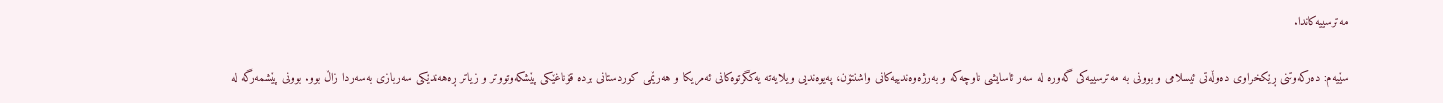مه‌ترسییه‌كاندا.

سێیه‌م: ده‌ركه‌وتنی ڕێكخراوی ده‌وڵه‌تی ئیسلامی و بوونی به‌ مه‌ترسییه‌كی گه‌وره‌ له ‌سه‌ر ئاسایشی ناوچه‌كه‌ و به‌رژه‌وه‌ندییه‌كانی واشنتۆن، په‌یوه‌ندیی ویلایه‌ته‌ یه‌كگرتوه‌كانی ئه‌مریكا و هه‌رێمی كوردستانی برده‌ قۆناغێكی پێشكه‌وتووتر و زیاتر ڕه‌هه‌ندێكی سه‌ربازی به‌سه‌ردا زاڵ بوو. بوونی پێشمه‌رگه‌ له‌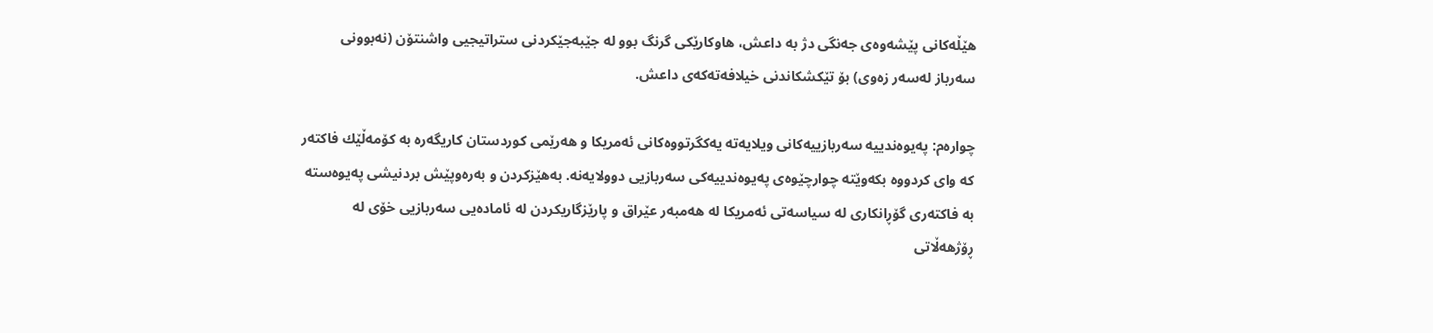هێڵه‌كانی پێشه‌وه‌ی جه‌نگی دژ به‌ داعش، هاوكارێكی گرنگ بوو له‌ جێبه‌جێكردنی ستراتیجیی واشنتۆن (نه‌بوونی سه‌رباز له‌سه‌ر زه‌وی) بۆ تێكشكاندنی خیلافه‌ته‌كه‌ی داعش.

چواره‌م: په‌یوه‌ندییه‌ سه‌ربازییه‌كانی ویلایه‌ته‌ یه‌كگرتووه‌كانی ئه‌مریكا و هه‌رێمی كوردستان كاریگه‌ره‌ به‌ كۆمه‌ڵێك فاكته‌ر كه‌ وای كردووه‌ بكه‌وێته‌ چوارچێوه‌ی په‌یوه‌ندییه‌كی سه‌ربازیی دوولایه‌نه‌. به‌هێزكردن و به‌ره‌وپێش بردنیشی په‌یوه‌سته‌ به‌ فاكته‌ری گۆڕانكاری له‌ سیاسه‌تی ئه‌مریكا له‌ هه‌مبه‌ر عێراق و پارێزگاریكردن له‌ ئاماده‌یی سه‌ربازیی خۆی له‌ ڕۆژهه‌ڵاتی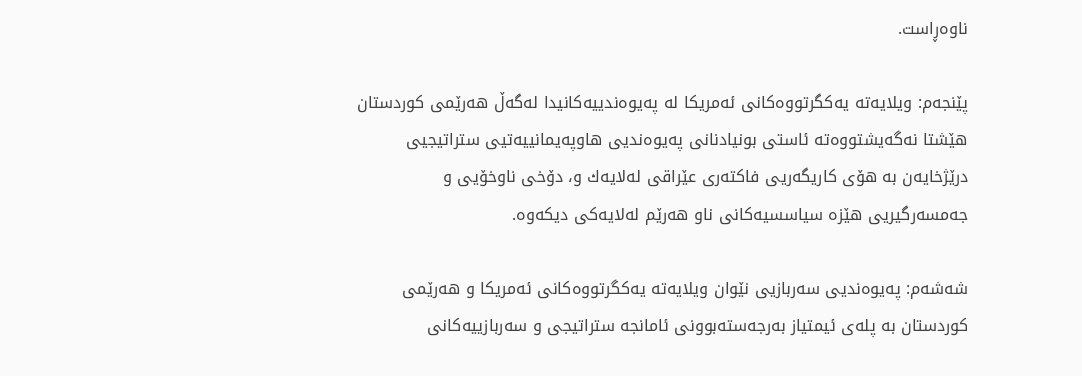ناوه‌ڕاست.

پێنجه‌م: ویلایه‌ته‌ یه‌كگرتووه‌كانی ئه‌مریكا له‌ په‌یوه‌ندییه‌كانیدا له‌گه‌ڵ هه‌رێمی كوردستان هێشتا نه‌گه‌یشتووه‌ته‌ ئاستی بونیادنانی په‌یوه‌ندیی هاوپه‌یمانییه‌تیی ستراتیجیی درێژخایه‌ن به‌ هۆی كاریگه‌ریی فاكته‌ری عێراقی له‌لایه‌ك و، دۆخی‌ ناوخۆیی و جه‌مسه‌رگیریی هێزه‌ سیاسسیه‌كانی ناو هه‌رێم له‌لایه‌كی دیكه‌وه‌.

شه‌شه‌م: په‌یوه‌ندیی سه‌ربازیی نێوان ویلایه‌ته‌ یه‌كگرتووه‌كانی ئه‌مریكا و هه‌رێمی كوردستان به‌ پله‌ی ئیمتیاز به‌رجه‌سته‌بوونی ئامانجه‌ ستراتیجی و سه‌ربازییه‌كانی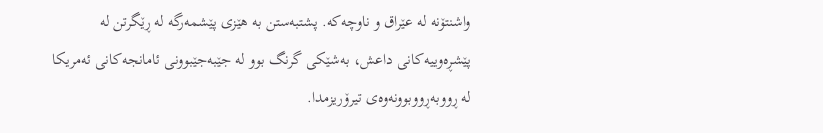واشنتۆنه‌ له‌ عێراق و ناوچه‌كه‌. پشتبه‌ستن به‌ هێزی پێشمه‌رگه‌ له‌ ڕێگرتن له‌ پێشڕه‌وییه‌كانی داعش، به‌شێكی گرنگ بوو له‌ جێبه‌جێبوونی ئامانجه‌كانی ئه‌مریكا له‌ ڕووبه‌ڕووبوونه‌وه‌ی تیرۆریزمدا.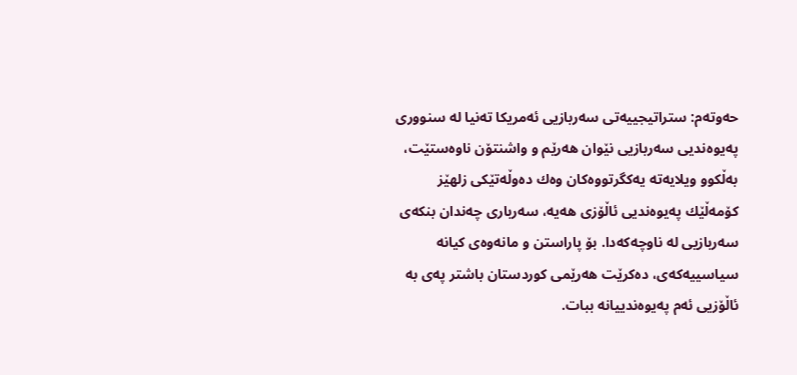حه‌وته‌م: ستراتیجییه‌تی سه‌ربازیی ئه‌مریكا ته‌نیا له‌ سنووری په‌یوه‌ندیی سه‌ربازیی نێوان هه‌رێم و واشنتۆن ناوه‌ستێت، به‌ڵكوو ویلایه‌ته‌ یه‌كگرتووه‌كان وه‌ك ده‌وڵه‌تێكی زلهێز كۆمه‌ڵێك په‌یوه‌ندیی ئاڵۆزی هه‌یه‌، سه‌رباری چه‌ندان بنكه‌ی سه‌ربازیی له‌ ناوچه‌كه‌دا. بۆ پاراستن و مانه‌وه‌ی كیانه‌ سیاسییه‌كه‌ی، ده‌كرێت هه‌رێمی كوردستان باشتر په‌ی به‌ ئاڵۆزیی ئه‌م په‌یوه‌ندییانه‌ ببات.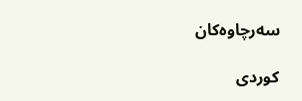سه‌رچاوه‌كان

كوردی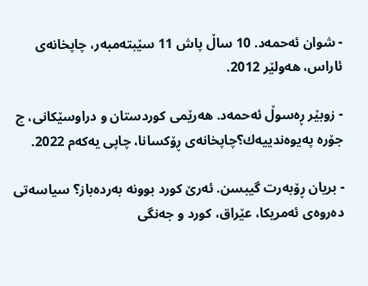- شوان ئه‌حمه‌د. 10 ساڵ پاش 11 سێبته‌مبه‌ر، چاپخانه‌ى ئاراس، هه‌ولێر 2012.

- زوبێر ڕه‌سوڵ ئه‌حمه‌د. هه‌رێمى كوردستان و دراوسێكانی، چ جۆره‌ په‌يوه‌ندييه‌ك؟چاپخانه‌ی ڕۆكسانا، چاپی يه‌كه‌م 2022.

- بریان ڕۆبه‌رت گیبسن. ئه‌رێ كورد بوونه‌ به‌رده‌باز؟ سیاسه‌تی ده‌روه‌ی ئه‌مریكا، عێراق، كورد و جه‌نگی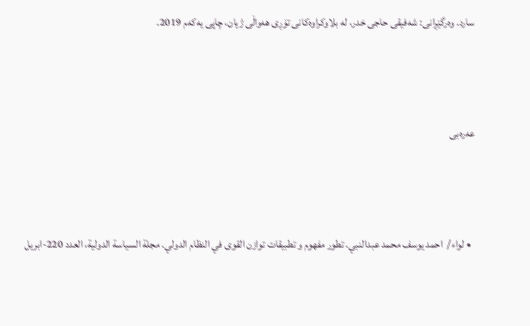سارد. وه‌رگێڕانی: شه‌فیقی حاجی خدر، له‌ بلاوكراوه‌كانی تۆڕی هه‌واڵی ژیان، چاپی یه‌كه‌م 2019.



عه‌ره‌بی



  • لواء/  احمد يوسف محمد عبدالنبي. تطور مفهوم و تطبيقات توازن القوى في النظام الدولي. مجلة السياسة الدولية، العدد 220-ابريل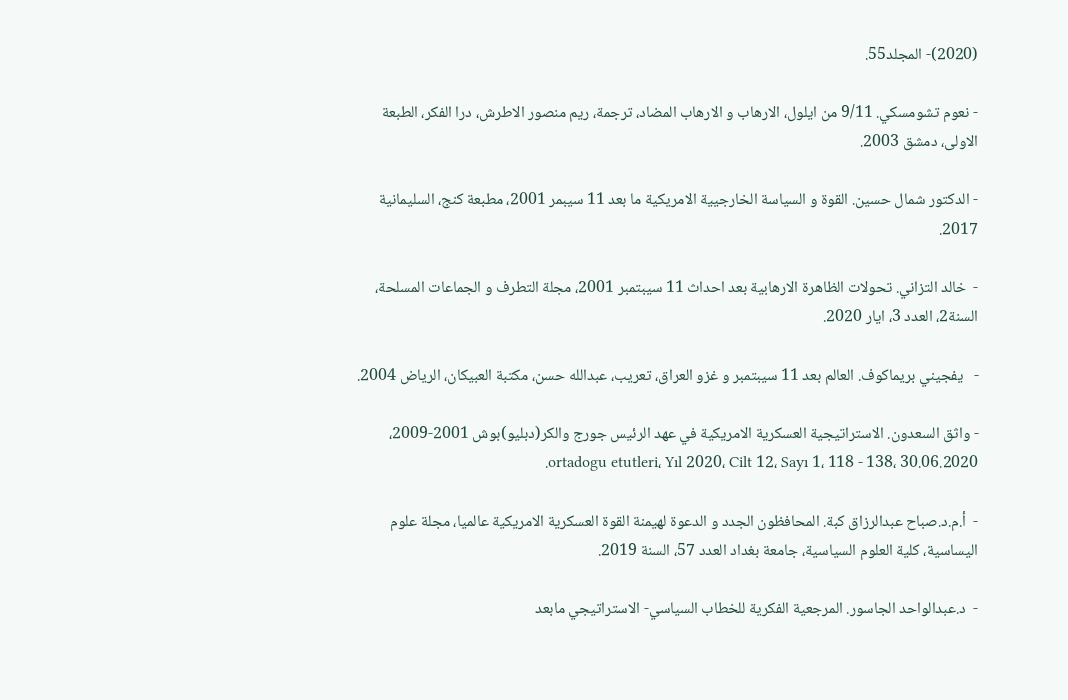(2020)- المجلد55.

- نعوم تشومسكي. 9/11 من ايلول، الارهاب و الارهاب المضاد، ترجمة، ريم منصور الاطرش، درا الفكر، الطبعة الاولى، دمشق 2003.

- الدكتور شمال حسين. القوة و السياسة الخارجيية الامريكية ما بعد 11 سيبمر 2001، مطبعة كنج، السليمانية 2017.

-  خالد التزاني. تحولات الظاهرة الارهابية بعد احداث 11 سيبتمبر 2001، مجلة التطرف و الجماعات المسلحة، السنة2، العدد 3، ايار 2020.

-   يفجيني بريماكوف. العالم بعد 11 سيبتمبر و غزو العراق، تعريب، عبدالله حسن، مكتبة العبيكان، الرياض 2004.

- واثق السعدون. الاستراتيجية العسكرية الامريكية في عهد الرئيس جورج والكر(دبليو)بوش 2001-2009، ortadogu etutleri، Yıl 2020، Cilt 12، Sayı 1، 118 - 138، 30.06.2020.

-  أ.م.د.صباح عبدالرزاق كبة. المحافظون الجدد و الدعوة لهيمنة القوة العسكرية الامريكية عالميا، مجلة علوم اليساسية، كلية العلوم السياسية، جامعة بغداد العدد 57، السنة 2019.

-  د.عبدالواحد الجاسور. المرجعية الفكرية للخطاب السياسي- الاستراتيجي مابعد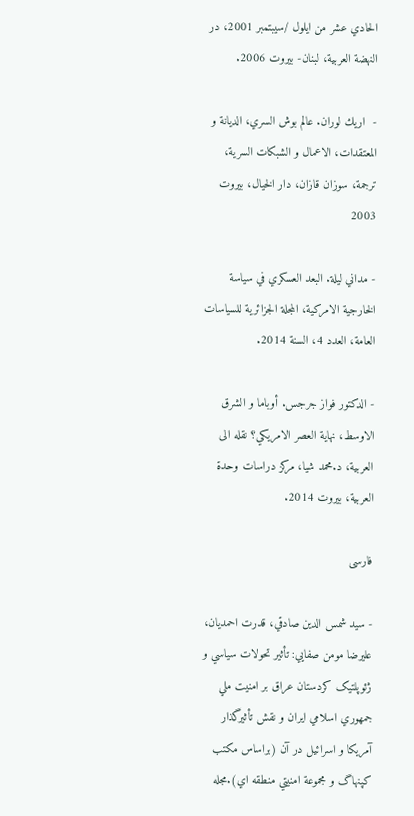الحادي عشر من ايلول /سيبتمبر 2001، در النهضة العربية، لبنان- بيروت 2006.

-  اريك لوران. عالم بوش السري، الديانة و المعتقدات، الاعمال و الشبكات السرية، ترجمة، سوزان قازان، دار الخيال، بيروت 2003

- مداني ليلة. البعد العسكري في سياسة الخارجية الامركية، المجلة الجزائرية للسياسات العامة، العدد 4، السنة 2014.

- الدكتور فواز جرجس. أوباما و الشرق الاوسط، نهاية العصر الامريكي؟ نقله الى العربية، د.محمد شيا، مركز دراسات وحدة العربية، بيروت 2014.

فارسی

- سيد شمس الدين صادقي، قدرت احمديان، عليرضا مومن صفايي: تأثير تحولات سياسي و ژئوپلتيک کردستان عراق بر امنيت ملي جمهوري اسلامي ايران و نقش تأثيرگذار آمريکا و اسرائيل در آن (براساس مکتب کپنهاگ و مجموعة امنيتي منطقه اي).مجله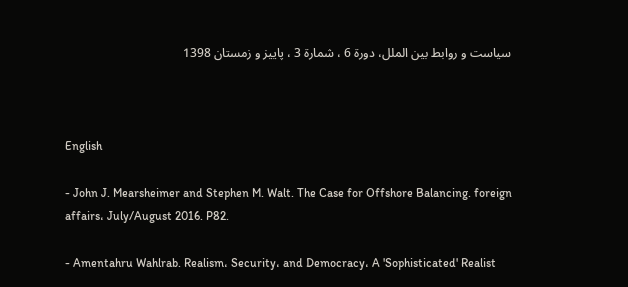سياست و روابط بين الملل، دورة 6 ، شمارة 3 ، پاييز و زمستان 1398



English

- John J. Mearsheimer and Stephen M. Walt. The Case for Offshore Balancing. foreign affairs، July/August 2016. P82.

- Amentahru Wahlrab. Realism، Security، and Democracy، A 'Sophisticated' Realist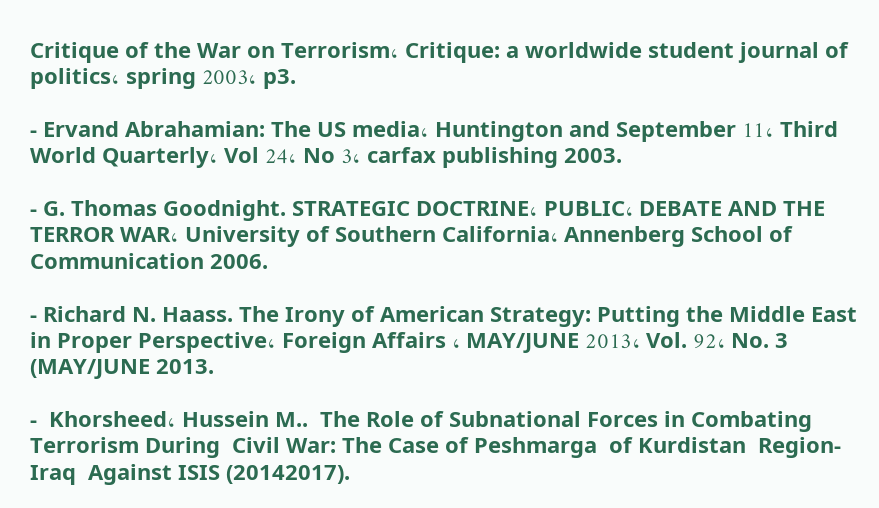Critique of the War on Terrorism، Critique: a worldwide student journal of politics، spring 2003، p3.

- Ervand Abrahamian: The US media، Huntington and September 11، Third World Quarterly، Vol 24، No 3، carfax publishing 2003.

- G. Thomas Goodnight. STRATEGIC DOCTRINE، PUBLIC، DEBATE AND THE TERROR WAR، University of Southern California، Annenberg School of Communication 2006.

- Richard N. Haass. The Irony of American Strategy: Putting the Middle East in Proper Perspective، Foreign Affairs ، MAY/JUNE 2013، Vol. 92، No. 3 (MAY/JUNE 2013.

-  Khorsheed، Hussein M..  The Role of Subnational Forces in Combating Terrorism During  Civil War: The Case of Peshmarga  of Kurdistan  Region-Iraq  Against ISIS (20142017).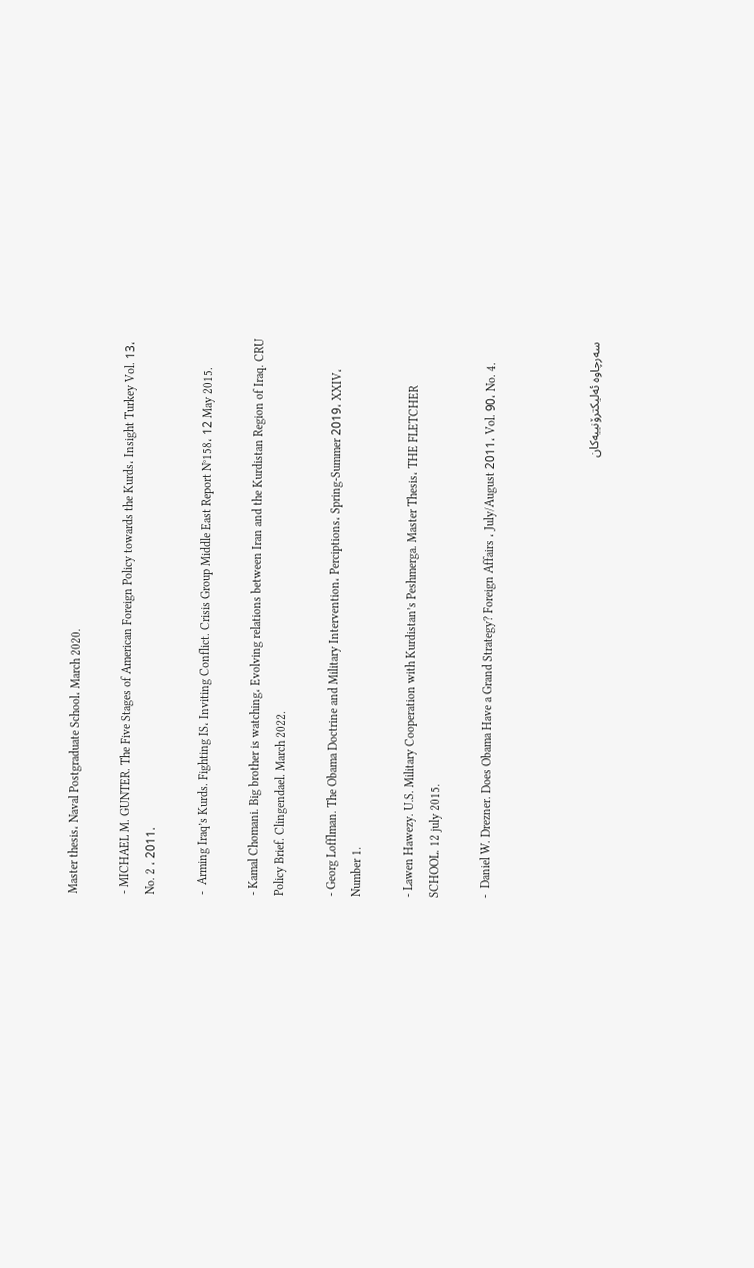Master thesis، Naval Postgraduate School، March 2020.

- MICHAEL M. GUNTER. The Five Stages of American Foreign Policy towards the Kurds، Insight Turkey Vol. 13، No. 2 ، 2011.

-  Arming Iraq’s Kurds. Fighting IS، Inviting Conflict. Crisis Group Middle East Report N°158، 12 May 2015.

- Kamal Chomani. Big brother is watching، Evolving relations between Iran and the Kurdistan Region of Iraq. CRU Policy Brief. Clingendael. March 2022.

- Georg Lofflman. The Obama Doctrine and Military Intervention، Perciptions، Spring-Summer 2019، XXIV، Number 1.

- Lawen Hawezy. U.S. Military Cooperation with Kurdistan’s Peshmerga. Master Thesis، THE FLETCHER SCHOOL. 12 july 2015.

-  Daniel W. Drezner. Does Obama Have a Grand Strategy? Foreign Affairs ، July/August 2011، Vol. 90، No. 4.



سه‌رچاوه‌ ئه‌لیكترۆنییه‌كان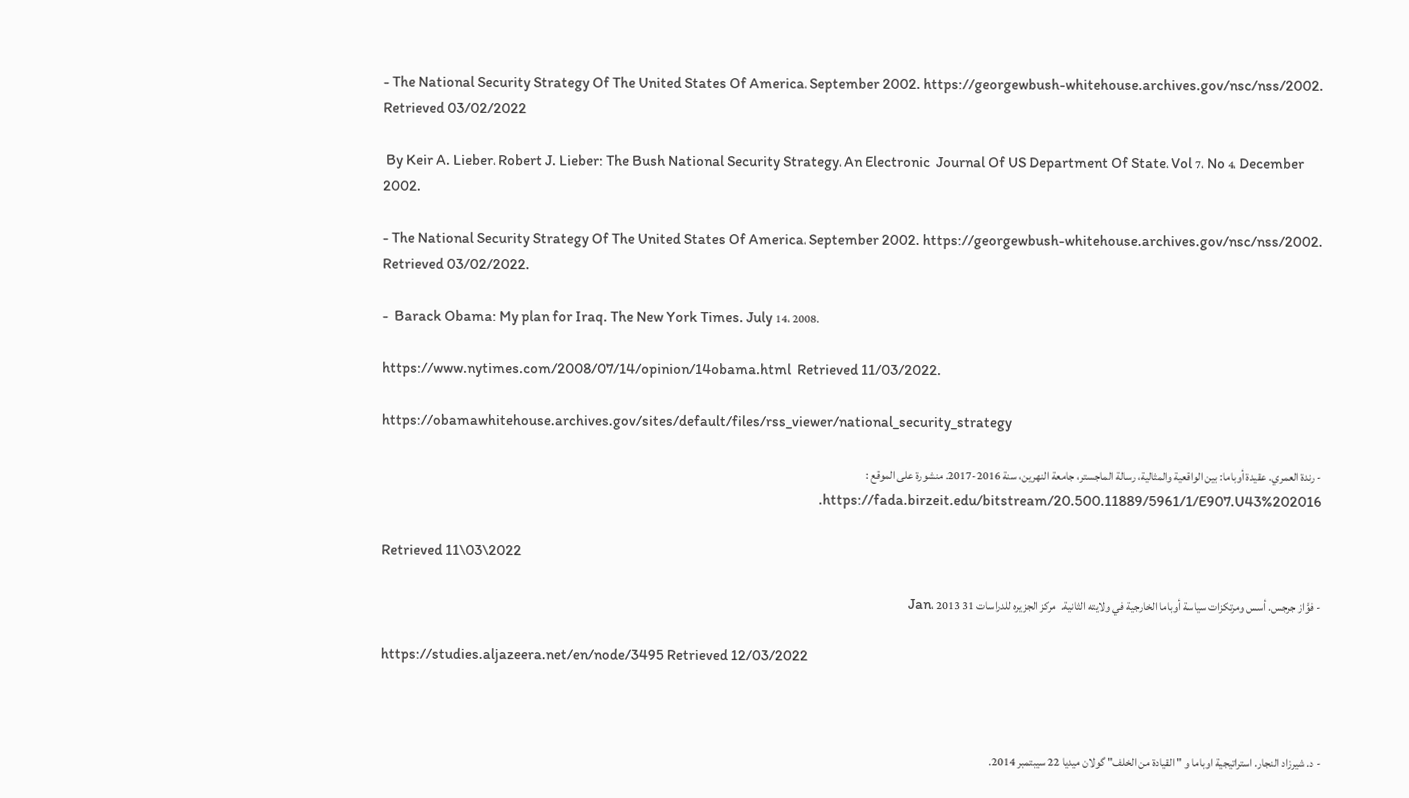- The National Security Strategy Of The United States Of America، September 2002. https://georgewbush-whitehouse.archives.gov/nsc/nss/2002. Retrieved 03/02/2022

 By Keir A. Lieber، Robert J. Lieber: The Bush National Security Strategy، An Electronic  Journal Of US Department Of State، Vol 7، No 4، December 2002.

- The National Security Strategy Of The United States Of America، September 2002. https://georgewbush-whitehouse.archives.gov/nsc/nss/2002. Retrieved 03/02/2022.

-  Barack Obama: My plan for Iraq. The New York Times. July 14، 2008.

https://www.nytimes.com/2008/07/14/opinion/14obama.html  Retrieved 11/03/2022.

https://obamawhitehouse.archives.gov/sites/default/files/rss_viewer/national_security_strategy

- رندة العمري. عقيدة أوباما: بين الواقعية والمثالية، رسالة الماجستر، جامعة النهرين، سنة 2016-2017. منشورة على الموقع : https://fada.birzeit.edu/bitstream/20.500.11889/5961/1/E907.U43%202016.

Retrieved 11\03\2022

- فوَّاز جرجس. أسس ومرتكزات سياسة أوباما الخارجية في ولايته الثانية.  مركز الجزيره‌ للدراسات 31 Jan، 2013

https://studies.aljazeera.net/en/node/3495 Retrieved 12/03/2022



- د. شيرزاد النجار. استراتيجية اوباما و " القيادة من الخلف" گولان ميديا 22 سيبتمبر 2014.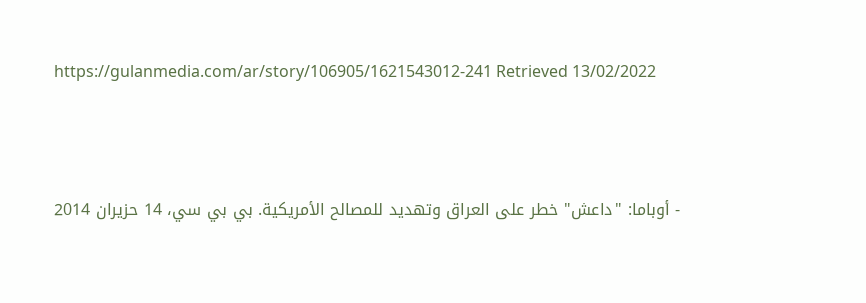https://gulanmedia.com/ar/story/106905/1621543012-241 Retrieved 13/02/2022



- أوباما: "داعش" خطر على العراق وتهديد للمصالح الأمريكية. بي بي سي، 14 حزيران 2014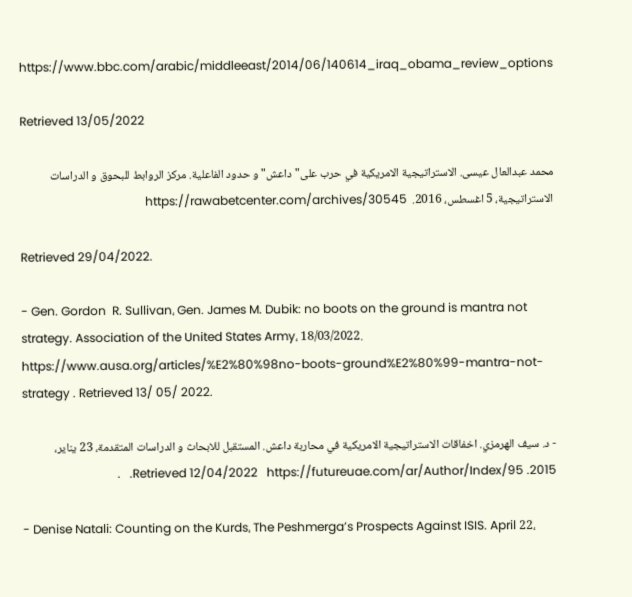https://www.bbc.com/arabic/middleeast/2014/06/140614_iraq_obama_review_options

Retrieved 13/05/2022

محمد عبدالعال عيسى. الاستراتيجية الامريكية في حرب على"داعش" و حدود الفاعلية. مركز الروابط للبحوق و الدراسات الاستراتيجية، 5 اغسطس، 2016.  https://rawabetcenter.com/archives/30545

Retrieved 29/04/2022.

- Gen. Gordon  R. Sullivan، Gen. James M. Dubik: no boots on the ground is mantra not strategy. Association of the United States Army، 18/03/2022. https://www.ausa.org/articles/%E2%80%98no-boots-ground%E2%80%99-mantra-not-strategy . Retrieved 13/ 05/ 2022.

- د. سيف الهرمزي. اخفاقات الاستراتيجية الامريكية في محاربة داعش. المستقبل للابحاث و الدراسات المتقدمة، 23 يناير، 2015. Retrieved 12/04/2022   https://futureuae.com/ar/Author/Index/95.   .

- Denise Natali: Counting on the Kurds، The Peshmerga’s Prospects Against ISIS. April 22،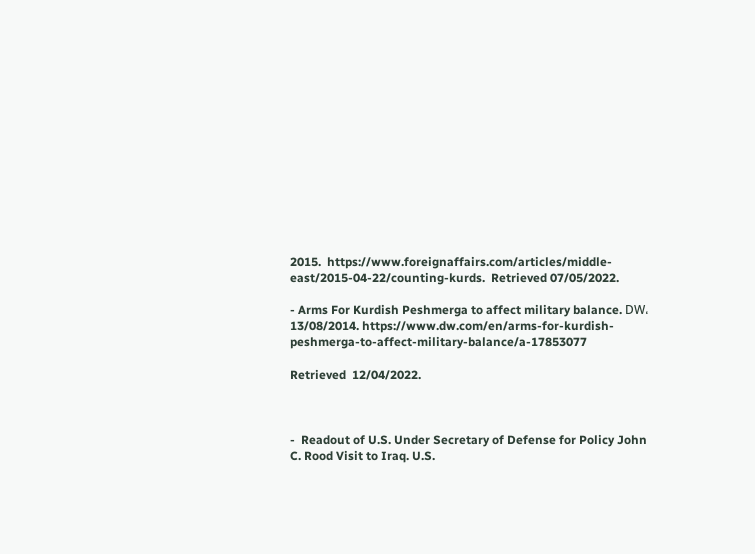2015.  https://www.foreignaffairs.com/articles/middle-east/2015-04-22/counting-kurds.  Retrieved 07/05/2022.

- Arms For Kurdish Peshmerga to affect military balance. DW، 13/08/2014. https://www.dw.com/en/arms-for-kurdish-peshmerga-to-affect-military-balance/a-17853077

Retrieved  12/04/2022.



-  Readout of U.S. Under Secretary of Defense for Policy John C. Rood Visit to Iraq. U.S.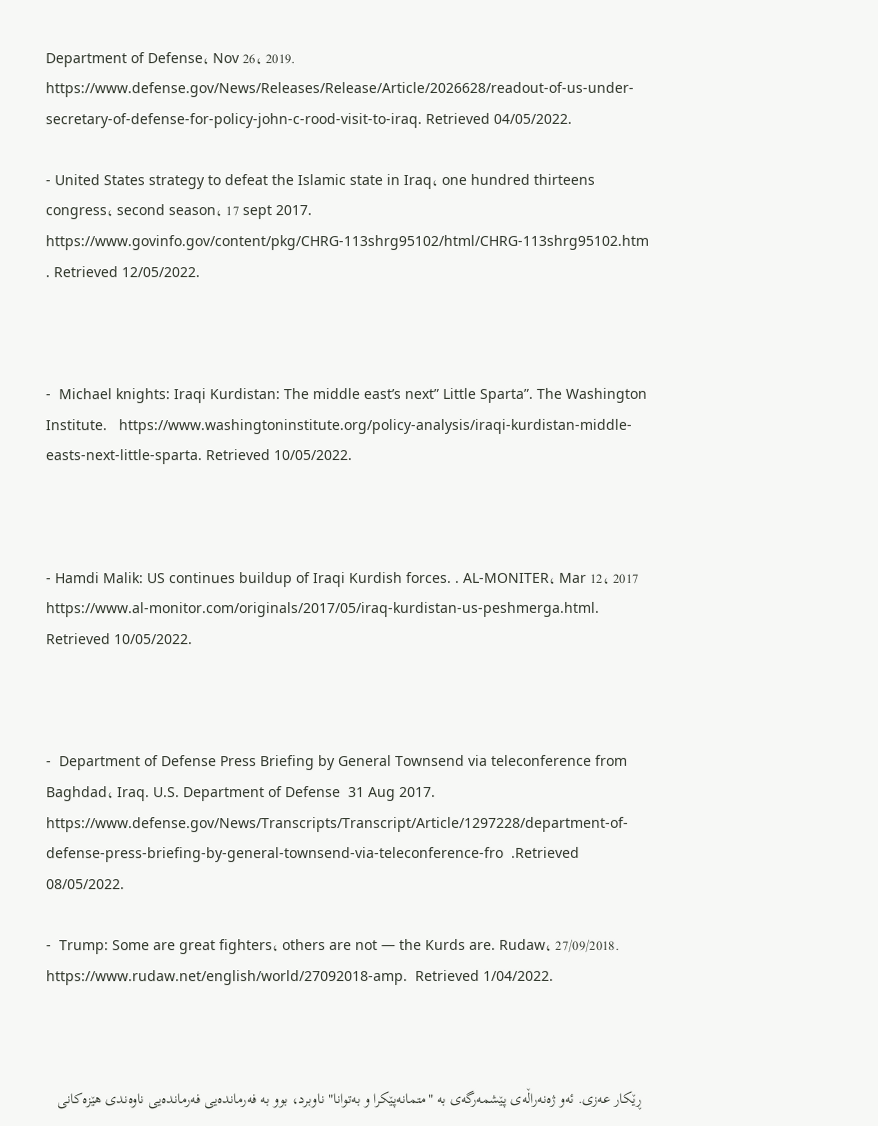Department of Defense، Nov 26، 2019.                        https://www.defense.gov/News/Releases/Release/Article/2026628/readout-of-us-under-secretary-of-defense-for-policy-john-c-rood-visit-to-iraq. Retrieved 04/05/2022.

- United States strategy to defeat the Islamic state in Iraq، one hundred thirteens congress، second season، 17 sept 2017. https://www.govinfo.gov/content/pkg/CHRG-113shrg95102/html/CHRG-113shrg95102.htm . Retrieved 12/05/2022.



-  Michael knights: Iraqi Kurdistan: The middle east’s next” Little Sparta”. The Washington Institute.   https://www.washingtoninstitute.org/policy-analysis/iraqi-kurdistan-middle-easts-next-little-sparta. Retrieved 10/05/2022.



- Hamdi Malik: US continues buildup of Iraqi Kurdish forces. . AL-MONITER، Mar 12، 2017 https://www.al-monitor.com/originals/2017/05/iraq-kurdistan-us-peshmerga.html. Retrieved 10/05/2022.



-  Department of Defense Press Briefing by General Townsend via teleconference from Baghdad، Iraq. U.S. Department of Defense  31 Aug 2017. https://www.defense.gov/News/Transcripts/Transcript/Article/1297228/department-of-defense-press-briefing-by-general-townsend-via-teleconference-fro  .Retrieved 08/05/2022.

-  Trump: Some are great fighters، others are not — the Kurds are. Rudaw، 27/09/2018. https://www.rudaw.net/english/world/27092018-amp.  Retrieved 1/04/2022.



  ڕێكار عه‌زی. ئه‌و ژه‌نه‌راڵه‌ى پێشمه‌رگه‌ى به‌ "متمانه‌پێكرا و به‌توانا" ناوبرد، بوو به‌ فه‌رمانده‌يى فه‌رمانده‌يى ناوه‌ندى هێزه‌كانى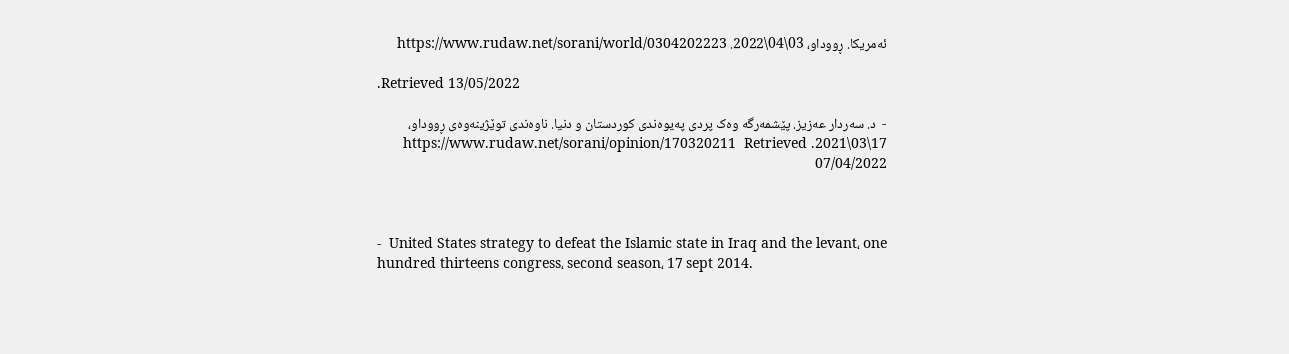ئه‌مريكا. ڕووداو، 03\04\2022. https://www.rudaw.net/sorani/world/0304202223

.Retrieved 13/05/2022

-  د. سه‌ردار عه‌زيز. پێشمەرگە وەک پردى پەيوەندى کوردستان و دنيا. ناوه‌ندى توێژينه‌وه‌ى ڕووداو، 17\03\2021. https://www.rudaw.net/sorani/opinion/170320211  Retrieved 07/04/2022



-  United States strategy to defeat the Islamic state in Iraq and the levant، one hundred thirteens congress، second season، 17 sept 2014.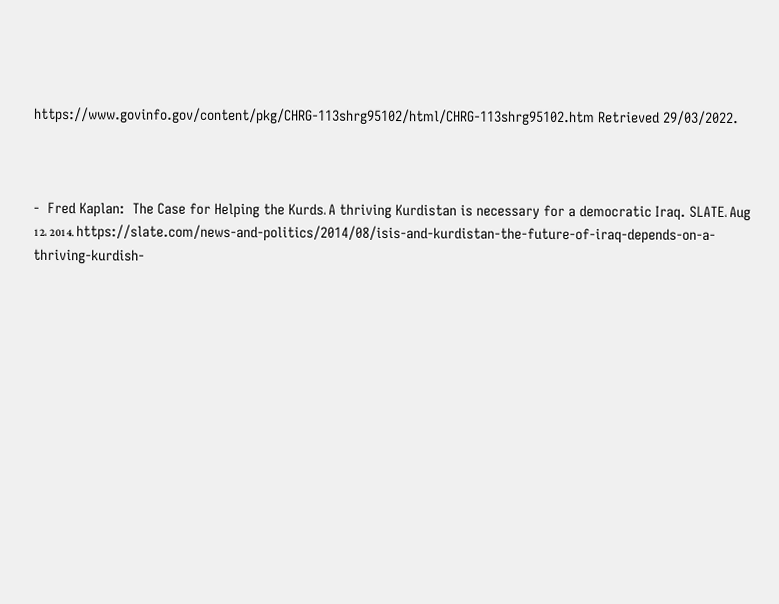https://www.govinfo.gov/content/pkg/CHRG-113shrg95102/html/CHRG-113shrg95102.htm Retrieved 29/03/2022.



-  Fred Kaplan:  The Case for Helping the Kurds، A thriving Kurdistan is necessary for a democratic Iraq. SLATE، Aug 12، 2014. https://slate.com/news-and-politics/2014/08/isis-and-kurdistan-the-future-of-iraq-depends-on-a-thriving-kurdish-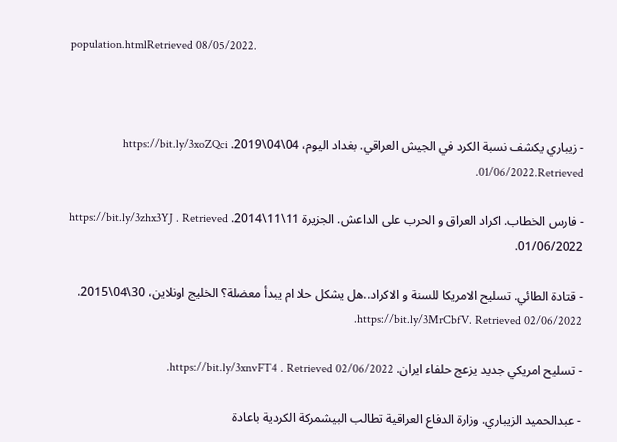population.htmlRetrieved 08/05/2022.



- زيباري يكشف نسبة الكرد في الجيش العراقي. بغداد اليوم، 04\04\2019. https://bit.ly/3xoZQci  01/06/2022.Retrieved.

- فارس الخطاب. اكراد العراق و الحرب على الداعش. الجزيرة 11\11\2014. https://bit.ly/3zhx3YJ . Retrieved 01/06/2022.

- قتادة الطائي. تسليح الامريكا للسنة و الاكراد..هل يشكل حلا ام يبدأ معضلة؟ الخليج اونلاين، 30\04\2015. https://bit.ly/3MrCbfV. Retrieved 02/06/2022.

- تسليح امريكي جديد يزعج حلفاء ايران. https://bit.ly/3xnvFT4 . Retrieved 02/06/2022.

- عبدالحميد الزيباري. وزارة الدفاع العراقية تطالب البيشمركة الكردية باعادة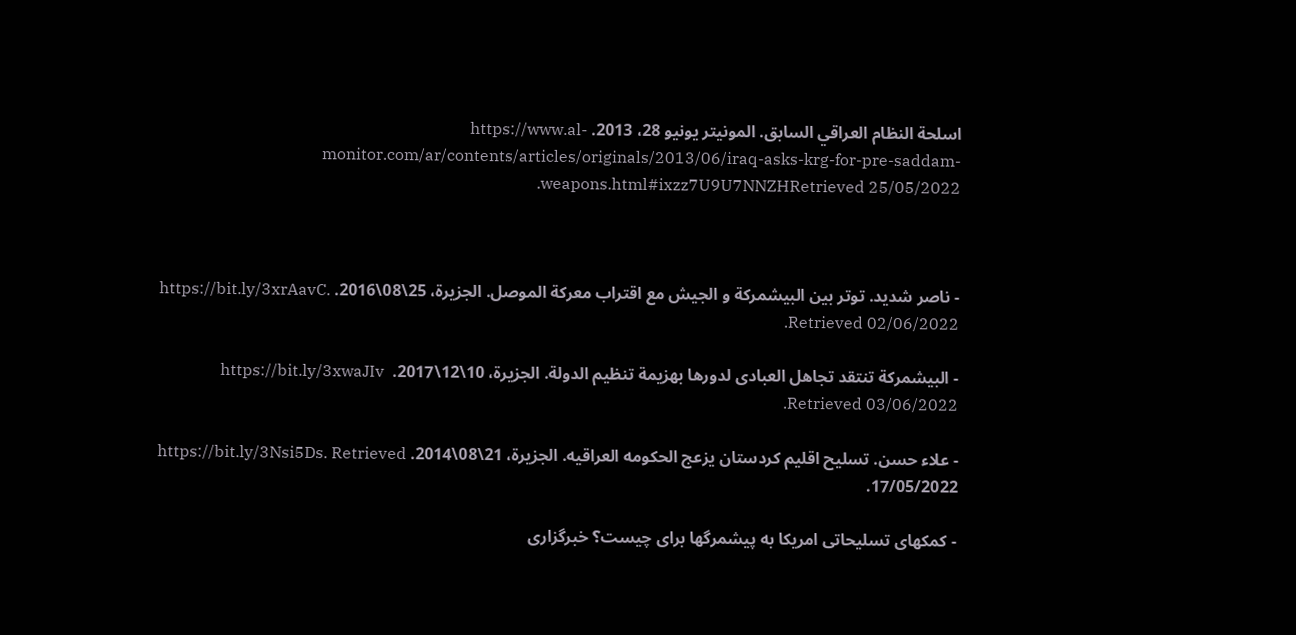اسلحة النظام العراقي السابق. المونيتر يونيو 28، 2013. https://www.al-monitor.com/ar/contents/articles/originals/2013/06/iraq-asks-krg-for-pre-saddam-weapons.html#ixzz7U9U7NNZHRetrieved 25/05/2022.



- ناصر شديد. توتر بين البيشمركة و الجيش مع اقتراب معركة الموصل. الجزيرة، 25\08\2016. https://bit.ly/3xrAavC. Retrieved 02/06/2022.

- البيشمركة تنتقد تجاهل العبادى لدورها بهزيمة تنظيم الدولة. الجزيرة، 10\12\2017.  https://bit.ly/3xwaJIv Retrieved 03/06/2022.

- علاء حسن. تسليح اقليم كردستان يزعج الحكومه‌ العراقيه‌. الجزيرة، 21\08\2014. https://bit.ly/3Nsi5Ds. Retrieved 17/05/2022.

- كمكهاى تسليحاتى امريكا به‌ پيشمرگها براى چيست؟ خبرگزارى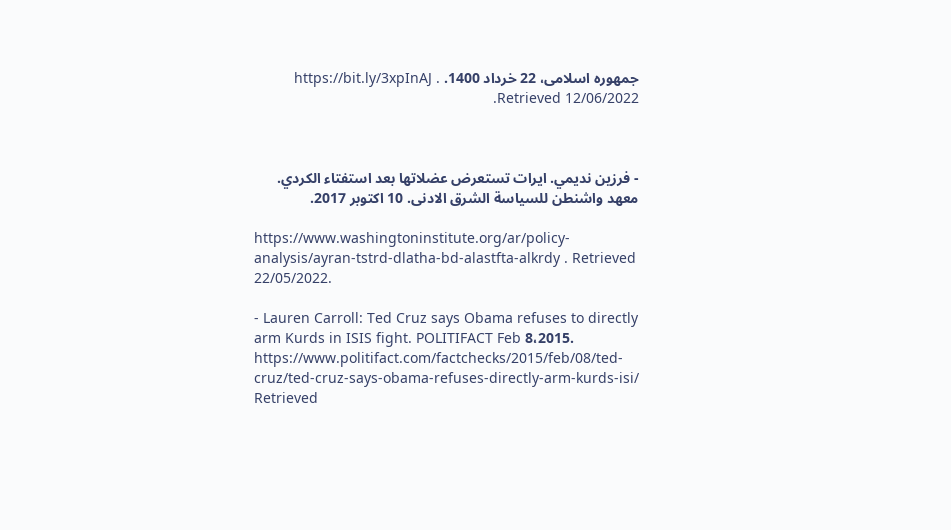جمهوره‌ اسلامى، 22 خرداد 1400. https://bit.ly/3xpInAJ . Retrieved 12/06/2022.



- فرزين نديمي. ايرات تستعرض عضلاتها بعد استفتاء الكردي. معهد واشنطن للسياسة الشرق الادنى. 10 اكتوبر 2017.

https://www.washingtoninstitute.org/ar/policy-analysis/ayran-tstrd-dlatha-bd-alastfta-alkrdy . Retrieved 22/05/2022.

- Lauren Carroll: Ted Cruz says Obama refuses to directly arm Kurds in ISIS fight. POLITIFACT Feb 8،2015. https://www.politifact.com/factchecks/2015/feb/08/ted-cruz/ted-cruz-says-obama-refuses-directly-arm-kurds-isi/   Retrieved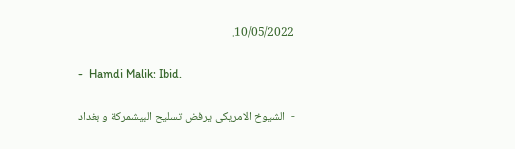10/05/2022.

-  Hamdi Malik: Ibid.

-  الشيوخ الامريكى يرفض تسليح البيشمركة و بغداد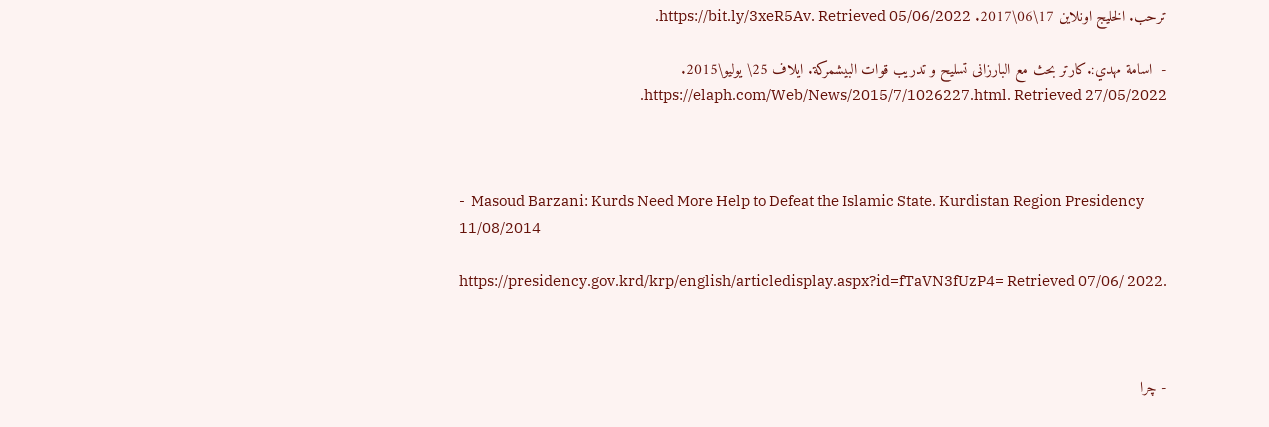ترحب. الخليج اونلاين 17\06\2017. https://bit.ly/3xeR5Av. Retrieved 05/06/2022.

-  اسامة مهدي:.كارتر بحث مع البارزانى تسليح و تدريب قوات البيشمركة. ايلاف 25\ يوليو\2015. https://elaph.com/Web/News/2015/7/1026227.html. Retrieved 27/05/2022.



-  Masoud Barzani: Kurds Need More Help to Defeat the Islamic State. Kurdistan Region Presidency 11/08/2014

https://presidency.gov.krd/krp/english/articledisplay.aspx?id=fTaVN3fUzP4= Retrieved 07/06/ 2022.



- چرا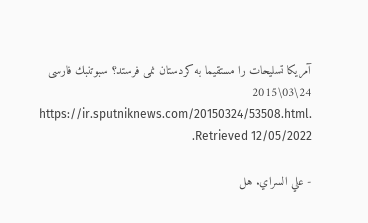آمريکا تسليحات را مستقيما به کردستان نمى فرستد؟ سبوتنبك فارسى 24\03\2015 https://ir.sputniknews.com/20150324/53508.html.  Retrieved 12/05/2022.

- علي السراي. هل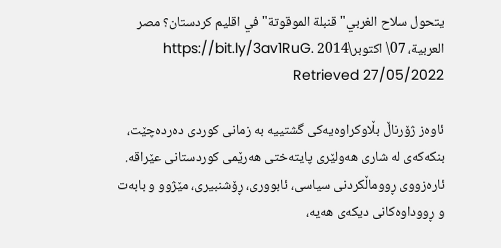يتحول سلاح الغربي" قنبلة الموقوتة" في اقليم كردستان؟ مصر العربية، 07\ اكتوبر\2014 https://bit.ly/3av1RuG. Retrieved 27/05/2022

ئاوەز ژۆرناڵ بڵاوكراوەیەكی گشتییە بە زمانی كوردی دەردەچێت، بنکەکەی لە شاری هەولێری پایتەختی هەرێمی کوردستانی عێراقە. ئارەزووی ڕووماڵکردنی سیاسی، ئابووری، ڕۆشنبیری، مێژوو و بابەت و ڕووداوەکانی دیکەی هەیە،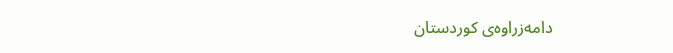دامەزراوەی كوردستان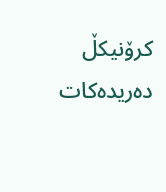كرۆنیكڵ دەریدەكات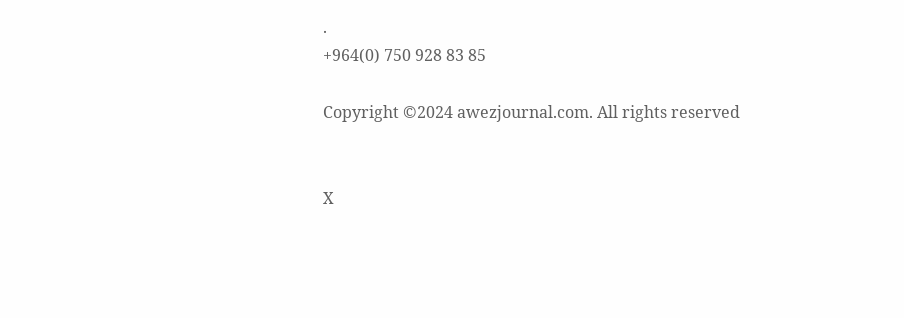.
+964(0) 750 928 83 85

Copyright ©2024 awezjournal.com. All rights reserved


X